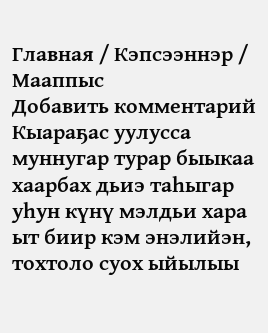Главная / Кэпсээннэр / Мааппыс
Добавить комментарий
Кыараҕас уулусса муннугар турар быыкаа хаарбах дьиэ таһыгар уһун күнү мэлдьи хара ыт биир кэм энэлийэн, тохтоло суох ыйылыы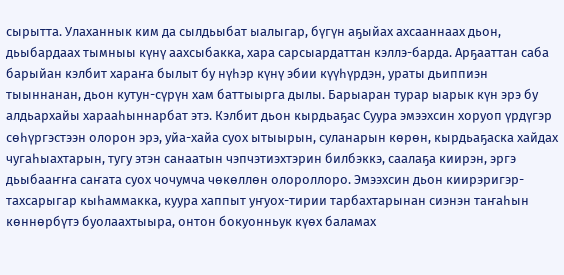сырытта. Улаханнык ким да сылдьыбат ыалыгар, бүгүн аҕыйах ахсааннаах дьон, дьыбардаах тымныы күнү аахсыбакка, хара сарсыардаттан кэллэ-барда. Арҕааттан саба барыйан кэлбит хараҥа былыт бу нүһэр күнү эбии күүһүрдэн, ураты дьиппиэн тыыннанан, дьон кутун-сүрүн хам баттыырга дылы. Барыаран турар ыарык күн эрэ бу алдьархайы харааһыннарбат этэ. Кэлбит дьон кырдьаҕас Суура эмээхсин хоруоп үрдүгэр сөһүргэстээн олорон эрэ, уйа-хайа суох ытыырын, суланарын көрөн, кырдьаҕаска хайдах чугаһыахтарын, тугу этэн санаатын чэпчэтиэхтэрин билбэккэ, саалаҕа киирэн, эргэ дьыбааҥҥа саҥата суох чочумча чөкөллөн олороллоро. Эмээхсин дьон киирэригэр-тахсарыгар кыһаммакка, куура хаппыт уҥуох-тирии тарбахтарынан сиэнэн таҥаһын көннөрбүтэ буолаахтыыра, онтон бокуонньук күөх баламах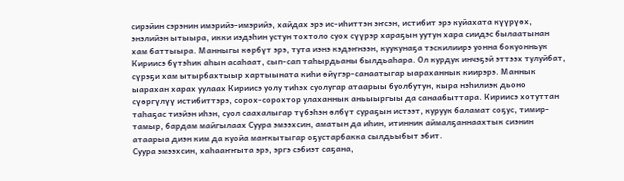сирэйин сэрэнин имэрийэ-имэрийэ, хайдах эрэ ис-иһиттэн эҥсэн, истибит эрэ куйахата күүрүөх, энэлийэн ытыыра, икки иэдэһин устун тохтоло суох сүүрэр хараҕын уутун хара сиидэс былаатынан хам баттыыра. Манныгы көрбүт эрэ, тута иэнэ кэдэҥнээн, куукунаҕа тэскилиирэ уонна бокуонньук Кириисэ бүтэһик аһын асаһаат, сып-сап таһырдьаны былдьаһара. Ол курдук инчэҕэй эттээх тулуйбат, сүрэҕи хам ытырбахтыыр хартыыната киһи өйүгэр-санаатыгар ыараханнык киирэрэ. Маннык ыарахан харах уулаах Кириисэ уолу тиһэх суолугар атаарыы буолбутун, кыра нэһилиэк дьоно сүөргүлүү истибиттэрэ, сорох-сорохтор улаханнык аньыыргыы да санаабыттара. Кириисэ хотуттан таһаҕас тиэйэн иһэн, суол саахалыгар түбэһэн өлбүт сураҕын истээт, куруук баламат соҕус, тимир-тамыр, бардам майгылаах Суура эмээхсин, аматын да иһин, итинник аймалҕаннаахтык сиэнин атаарыа диэн ким да куойа маҥкытыгар оҕустарбакка сылдьыбыт эбит.
Суура эмээхсин, хаһааҥҥыта эрэ, эргэ сэбиэт саҕана,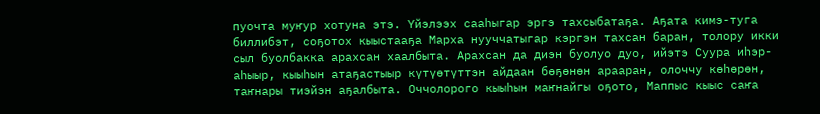пуочта муҥур хотуна этэ. Үйэлээх сааһыгар эргэ тахсыбатаҕа. Аҕата кимэ-туга биллибэт, соҕотох кыыстааҕа Марха нууччатыгар кэргэн тахсан баран, толору икки сыл буолбакка арахсан хаалбыта. Арахсан да диэн буолуо дуо, ийэтэ Суура иһэр-аһыыр, кыыһын атаҕастыыр күтүөтүттэн айдаан бөҕөнөн арааран, олоччу көһөрөн, таҥнары тиэйэн аҕалбыта. Оччолорого кыыһын маҥнайгы оҕото, Маппыс кыыс саҥа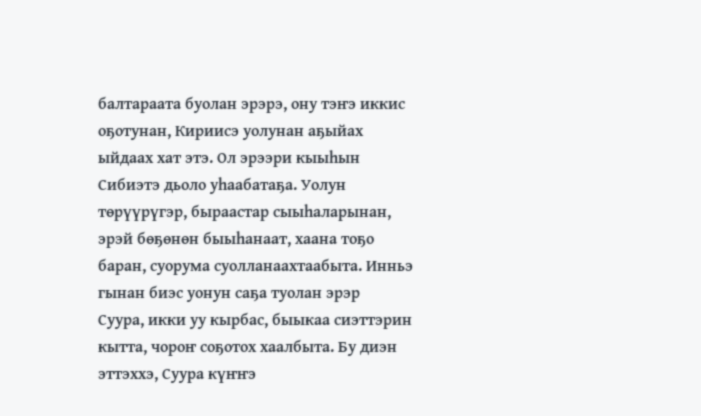балтараата буолан эрэрэ, ону тэҥэ иккис оҕотунан, Кириисэ уолунан аҕыйах ыйдаах хат этэ. Ол эрээри кыыһын Сибиэтэ дьоло уһаабатаҕа. Уолун төрүүрүгэр, быраастар сыыһаларынан, эрэй бөҕөнөн быыһанаат, хаана тоҕо баран, суорума суолланаахтаабыта. Инньэ гынан биэс уонун саҕа туолан эрэр
Суура, икки уу кырбас, быыкаа сиэттэрин кытта, чороҥ соҕотох хаалбыта. Бу диэн эттэххэ, Суура күҥҥэ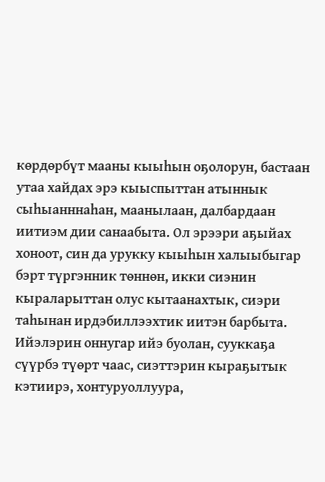көрдөрбүт мааны кыыһын оҕолорун, бастаан утаа хайдах эрэ кыыспыттан атыннык сыһыанннаһан, маанылаан, далбардаан иитиэм дии санаабыта. Ол эрээри аҕыйах хоноот, син да урукку кыыһын халыыбыгар бэрт түргэнник төннөн, икки сиэнин кыраларыттан олус кытаанахтык, сиэри таһынан ирдэбиллээхтик иитэн барбыта. Ийэлэрин оннугар ийэ буолан, сууккаҕа сүүрбэ түөрт чаас, сиэттэрин кыраҕытык кэтиирэ, хонтуруоллуура,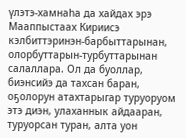үлэтэ-хамнаһа да хайдах эрэ Мааппыстаах Кириисэ кэлбиттэринэн-барбыттарынан, олорбуттарын-турбуттарынан салаллара. Ол да буоллар, биэнсийэ да тахсан баран, оҕолорун атахтарыгар туруоруом этэ диэн, улаханнык айдааран, туруорсан туран, алта уон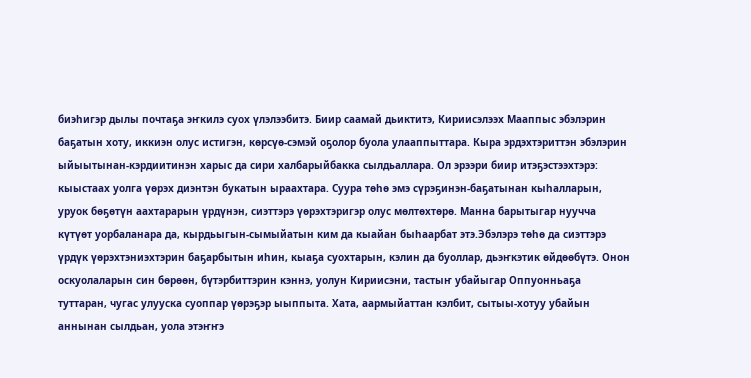биэһигэр дылы почтаҕа эҥкилэ суох үлэлээбитэ. Биир саамай дьиктитэ, Кириисэлээх Мааппыс эбэлэрин баҕатын хоту, иккиэн олус истигэн, көрсүө-сэмэй оҕолор буола улааппыттара. Кыра эрдэхтэриттэн эбэлэрин ыйыытынан-кэрдиитинэн харыс да сири халбарыйбакка сылдьаллара. Ол эрээри биир итэҕэстээхтэрэ: кыыстаах уолга үөрэх диэнтэн букатын ыраахтара. Суура төһө эмэ сүрэҕинэн-баҕатынан кыһалларын, уруок бөҕөтүн аахтарарын үрдүнэн, сиэттэрэ үөрэхтэригэр олус мөлтөхтөрө. Манна барытыгар нуучча күтүөт уорбаланара да, кырдьыгын-сымыйатын ким да кыайан быһаарбат этэ.Эбэлэрэ төһө да сиэттэрэ үрдүк үөрэхтэниэхтэрин баҕарбытын иһин, кыаҕа суохтарын, кэлин да буоллар, дьэҥкэтик өйдөөбүтэ. Онон оскуолаларын син бөрөөн, бүтэрбиттэрин кэннэ, уолун Кириисэни, тастыҥ убайыгар Оппуонньаҕа туттаран, чугас улууска суоппар үөрэҕэр ыыппыта. Хата, аармыйаттан кэлбит, сытыы-хотуу убайын аннынан сылдьан, уола этэҥҥэ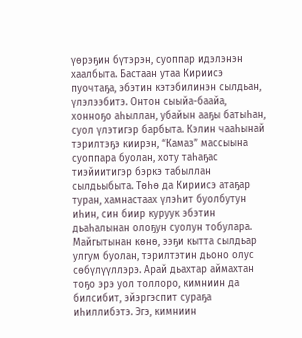үөрэҕин бүтэрэн, суоппар идэлэнэн хаалбыта. Бастаан утаа Кириисэ пуочтаҕа, эбэтин кэтэбилинэн сылдьан, үлэлээбитэ. Онтон сыыйа-баайа, хонноҕо аһыллан, убайын ааҕы батыһан, суол үлэтигэр барбыта. Кэлин чааһынай тэрилтэҕэ киирэн, “Камаз” массыына суоппара буолан, хоту таһаҕас тиэйиитигэр бэркэ табыллан сылдьыбыта. Төһө да Кириисэ атаҕар туран, хамнастаах үлэһит буолбутун иһин, син биир куруук эбэтин дьаһалынан олоҕун суолун тобулара. Майгытынан көнө, ээҕи кытта сылдьар улгум буолан, тэрилтэтин дьоно олус сөбүлүүллэрэ. Арай дьахтар аймахтан тоҕо эрэ уол толлоро, кимниин да билсибит, эйэргэспит сураҕа иһиллибэтэ. Эгэ, кимниин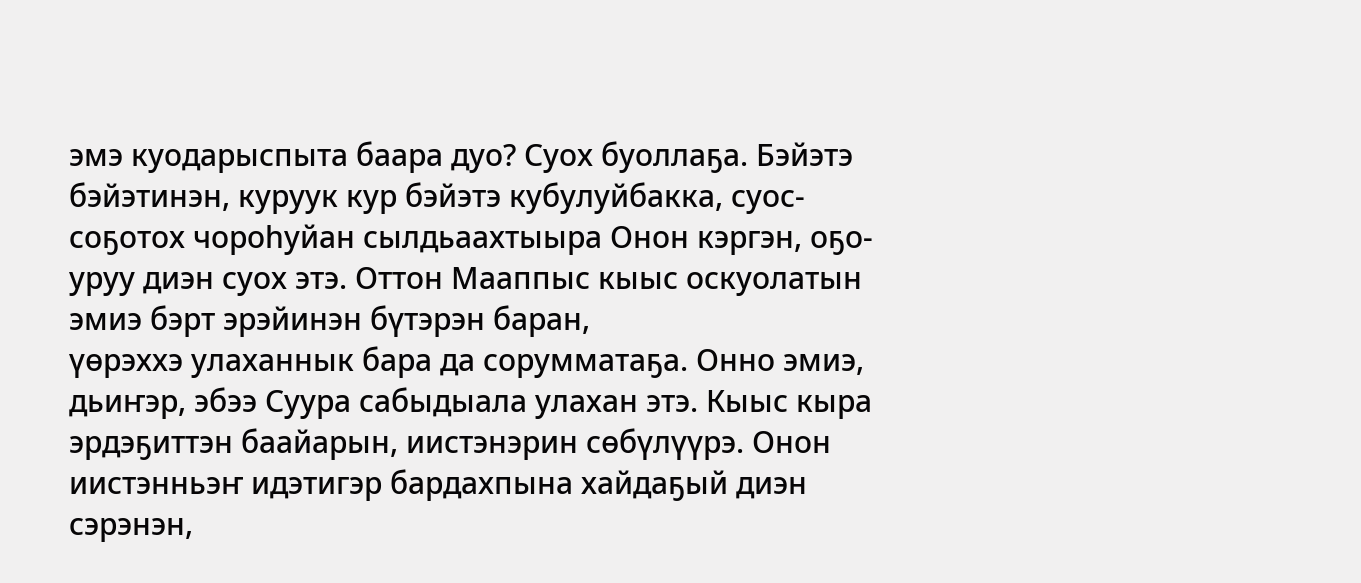эмэ куодарыспыта баара дуо? Суох буоллаҕа. Бэйэтэ бэйэтинэн, куруук кур бэйэтэ кубулуйбакка, суос-соҕотох чороһуйан сылдьаахтыыра Онон кэргэн, оҕо-уруу диэн суох этэ. Оттон Мааппыс кыыс оскуолатын эмиэ бэрт эрэйинэн бүтэрэн баран,
үөрэххэ улаханнык бара да сорумматаҕа. Онно эмиэ, дьиҥэр, эбээ Суура сабыдыала улахан этэ. Кыыс кыра эрдэҕиттэн баайарын, иистэнэрин сөбүлүүрэ. Онон иистэнньэҥ идэтигэр бардахпына хайдаҕый диэн сэрэнэн,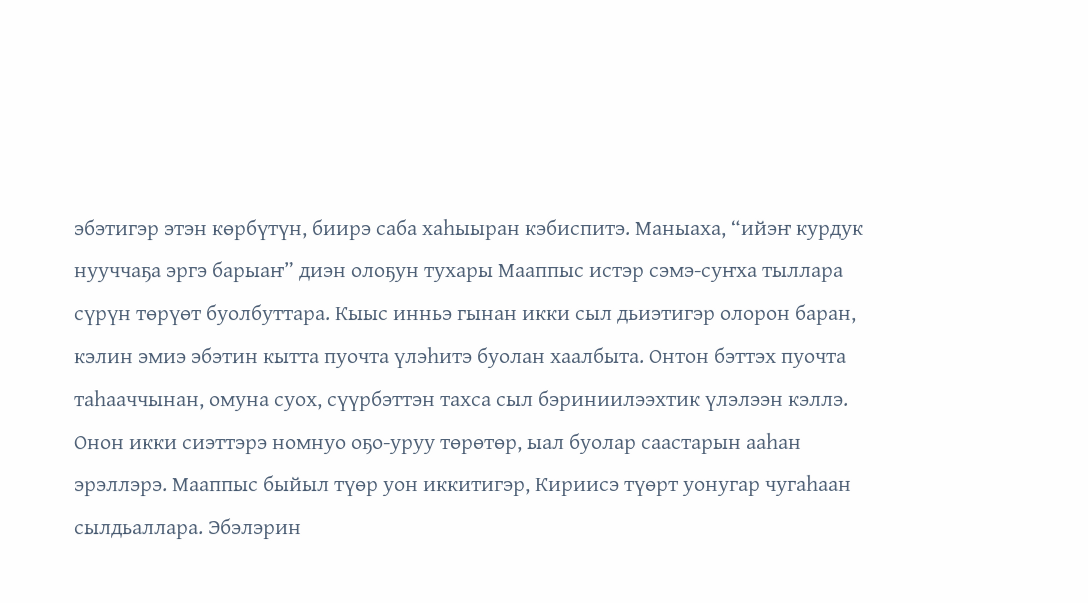эбэтигэр этэн көрбүтүн, биирэ саба хаһыыран кэбиспитэ. Маныаха, “ийэҥ курдук нууччаҕа эргэ барыаҥ” диэн олоҕун тухары Мааппыс истэр сэмэ-суҥха тыллара сүрүн төрүөт буолбуттара. Кыыс инньэ гынан икки сыл дьиэтигэр олорон баран, кэлин эмиэ эбэтин кытта пуочта үлэһитэ буолан хаалбыта. Онтон бэттэх пуочта таһааччынан, омуна суох, сүүрбэттэн тахса сыл бэриниилээхтик үлэлээн кэллэ. Онон икки сиэттэрэ номнуо оҕо-уруу төрөтөр, ыал буолар саастарын ааһан эрэллэрэ. Мааппыс быйыл түөр уон иккитигэр, Кириисэ түөрт уонугар чугаһаан сылдьаллара. Эбэлэрин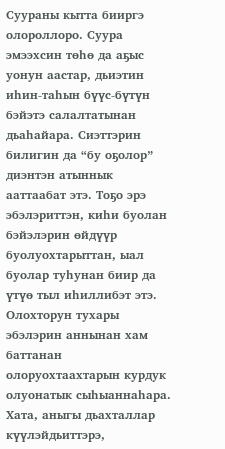Суураны кытта бииргэ олороллоро. Суура эмээхсин төһө да аҕыс уонун аастар, дьиэтин иһин-таһын бүүс-бүтүн бэйэтэ салалтатынан дьаһайара. Сиэттэрин билигин да “бу оҕолор” диэнтэн атыннык ааттаабат этэ. Тоҕо эрэ эбэлэриттэн, киһи буолан бэйэлэрин өйдүүр буолуохтарыттан, ыал буолар туһунан биир да үтүө тыл иһиллибэт этэ. Олохторун тухары эбэлэрин аннынан хам баттанан олоруохтаахтарын курдук олуонатык сыһыаннаһара. Хата, аныгы дьахталлар күүлэйдьиттэрэ,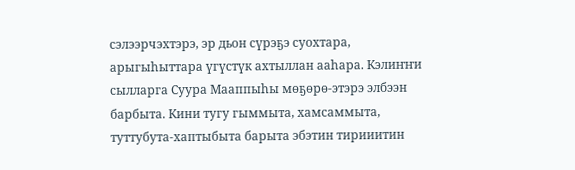сэлээрчэхтэрэ, эр дьон сүрэҕэ суохтара, арыгыһыттара үгүстүк ахтыллан ааһара. Кэлиҥҥи сылларга Суура Мааппыһы мөҕөрө-этэрэ элбээн барбыта. Кини тугу гыммыта, хамсаммыта, туттубута-хаптыбыта барыта эбэтин тирииитин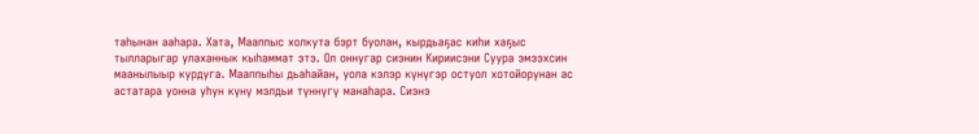таһынан ааһара. Хата, Мааппыс холкута бэрт буолан, кырдьаҕас киһи хаҕыс тылларыгар улаханнык кыһаммат этэ. Ол оннугар сиэнин Кириисэни Суура эмээхсин маанылыыр курдуга. Мааппыһы дьаһайан, уола кэлэр күнүгэр остуол хотойорунан ас астатара уонна уһун күнү мэлдьи түннүгү манаһара. Сиэнэ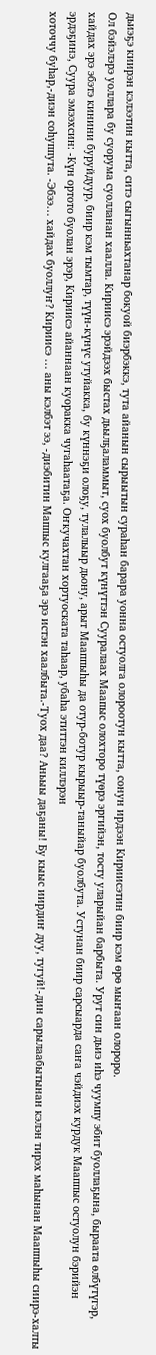дьиэҕэ киирэн кэлээтин кытта, ситэ сыгынньахтанар бокуой биэрбэккэ, тута айанын сырыытын сураһан барара уонна остуолга олороотун кытта, сонун ирдээн Кириисэтин биир кэм өрө мыҥаан олороро.
Ол бэйэлэрэ уоллара бу суорума суолланан хаалла. Кириисэ эрэйдээх быстах дьылҕаламмыт, суох буолбут күнүттэн Сууралаах Маапыс олохторо түөрэ эргийэн, тосту уларыйан барбыта. Урут син дьиэ иһэ чуумпу эбит буоллаҕына, быраата өлбүтүгэр, хайдах эрэ эбэтэ кинини буруйдуур, биир кэм тымтар, түүн-күнүс утуйакка, бу күннэҕи олоҕу, тулалыыр дьону, арыт Мааппыһы да отур-ботур кырыыр-таныйар буолбута. Устунан биир сарсыарда саҥа чэйдиэх курдук Мааппыс остуолун бэрийэн эрдэҕинэ, Суура эмээхсин: -Күн ортото буолан эрэр, Кириисэ айаннаан куоракка чугаһаатаҕа. Оҥкучахтан хортуоската таһаар, убаһа этиттэн киллэрэн
хоточчу буһар,-диэн соһуппута. -Эбээ… хайдах буоллуҥ? Кириисэ … аны кэлбэт ээ, -диэбитин Маппыс кулгааҕа эрэ истэн хаалбыта.-Туох даа? Аньыы даҕаны! Бу кыыс иирдиҥ дуу, тугуй!-дин сарылаабытынан кэлэн тирэх маһынан Мааппыһы сиирэ-халты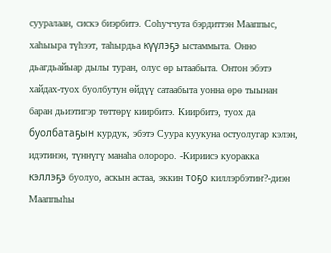сууралаан, сискэ биэрбитэ. Соһуччута бэрдиттэн Мааппыс, хаһыыра түһээт, таһырдьа күүлэҕэ ыстаммыта. Онно дьагдьайыар дылы туран, олус өр ытаабыта. Онтон эбэтэ хайдах-туох буолбутун өйдүү сатаабыта уонна өрө тыынан баран дьиэтигэр төттөрү киирбитэ. Киирбитэ, туох да буолбатаҕын курдук, эбэтэ Суура куукуна остуолугар кэлэн, идэтинэн, түннүгү манаһа олороро. -Кириисэ куоракка кэллэҕэ буолуо, аскын астаа, эккин тоҕо киллэрбэтиҥ?-диэн Мааппыһы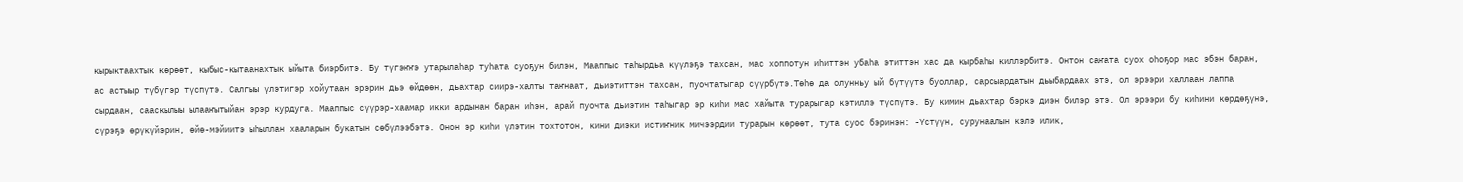кырыктаахтык көрөөт, кыбыс-кытаанахтык ыйыта биэрбитэ. Бу түгэҥҥэ утарылаһар туһата суоҕун билэн, Мааппыс таһырдьа күүлэҕэ тахсан, мас хоппотун иһиттэн убаһа этиттэн хас да кырбаһы киллэрбитэ. Онтон саҥата суох оһоҕор мас эбэн баран, ас астыыр түбүгэр түспүтэ. Салгыы үлэтигэр хойутаан эрэрин дьэ өйдөөн, дьахтар сиирэ-халты таҥнаат, дьиэтиттэн тахсан, пуочтатыгар сүүрбүтэ.Төһө да олунньу ый бүтүүтэ буоллар, сарсыардатын дьыбардаах этэ, ол эрээри халлаан лаппа сырдаан, сааскылыы ылааҥытыйан эрэр курдуга. Мааппыс сүүрэр-хаамар икки ардынан баран иһэн, арай пуочта дьиэтин таһыгар эр киһи мас хайыта турарыгар кэтиллэ түспүтэ. Бу кимин дьахтар бэркэ диэн билэр этэ. Ол эрээри бу киһини көрдөҕүнэ, сүрэҕэ өрүкүйэрин, өйө-мэйиитэ ыһыллан хааларын букатын сөбүлээбэтэ. Онон эр киһи үлэтин тохтотон, кини диэки истиҥник мичээрдии турарын көрөөт, тута суос бэринэн: -Үстүүн, сурунаалын кэлэ илик,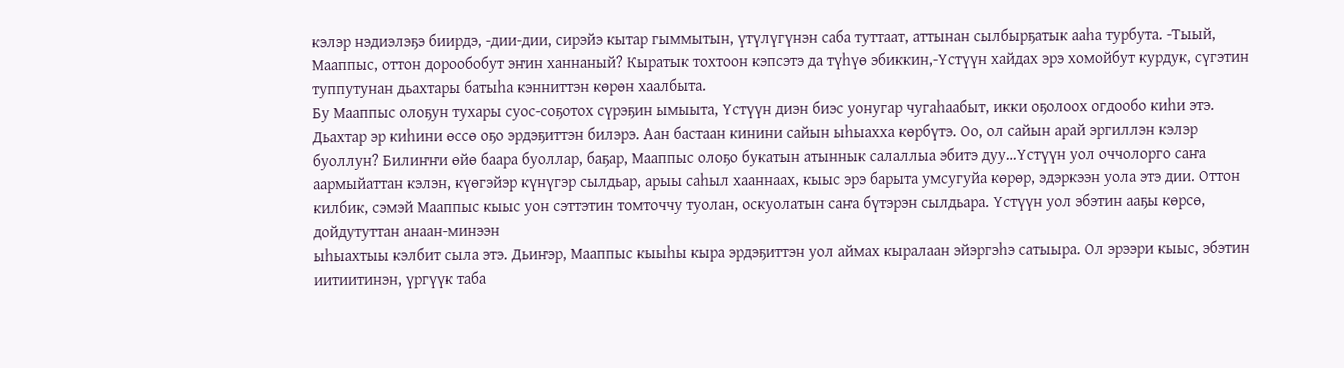кэлэр нэдиэлэҕэ биирдэ, -дии-дии, сирэйэ кытар гыммытын, үтүлүгүнэн саба туттаат, аттынан сылбырҕатык ааһа турбута. -Тыый, Мааппыс, оттон дорообобут эҥин ханнаный? Кыратык тохтоон кэпсэтэ да түһүө эбиккин,-Үстүүн хайдах эрэ хомойбут курдук, сүгэтин туппутунан дьахтары батыһа кэнниттэн көрөн хаалбыта.
Бу Мааппыс олоҕун тухары суос-соҕотох сүрэҕин ымыыта, Үстүүн диэн биэс уонугар чугаһаабыт, икки оҕолоох огдообо киһи этэ. Дьахтар эр киһини өссө оҕо эрдэҕиттэн билэрэ. Аан бастаан кинини сайын ыһыахха көрбүтэ. Оо, ол сайын арай эргиллэн кэлэр буоллун? Билиҥҥи өйө баара буоллар, баҕар, Мааппыс олоҕо букатын атыннык салаллыа эбитэ дуу…Үстүүн уол оччолорго саҥа аармыйаттан кэлэн, күөгэйэр күнүгэр сылдьар, арыы саһыл хааннаах, кыыс эрэ барыта умсугуйа көрөр, эдэркээн уола этэ дии. Оттон килбик, сэмэй Мааппыс кыыс уон сэттэтин томточчу туолан, оскуолатын саҥа бүтэрэн сылдьара. Үстүүн уол эбэтин ааҕы көрсө, дойдутуттан анаан-минээн
ыһыахтыы кэлбит сыла этэ. Дьиҥэр, Мааппыс кыыһы кыра эрдэҕиттэн уол аймах кыралаан эйэргэһэ сатыыра. Ол эрээри кыыс, эбэтин иитиитинэн, үргүүк таба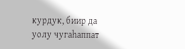курдук, биир да уолу чугаһаппат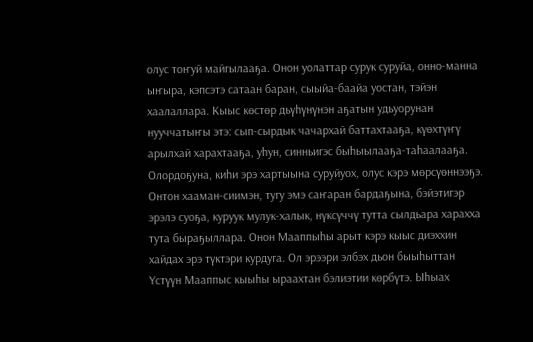олус тоҥуй майгылааҕа. Онон уолаттар сурук суруйа, онно-манна ыҥыра, кэпсэтэ сатаан баран, сыыйа-баайа уостан, тэйэн хаалаллара. Кыыс көстөр дьүһүнүнэн аҕатын удьуорунан нууччатыҥы этэ: сып-сырдык чачархай баттахтааҕа, күөхтүҥү арылхай харахтааҕа, уһун, синньигэс быһыылааҕа-таһаалааҕа. Олордоҕуна, киһи эрэ хартыына суруйуох, олус кэрэ мөрсүөннээҕэ. Онтон хааман-сиимэн, тугу эмэ саҥаран бардаҕына, бэйэтигэр эрэлэ суоҕа, куруук мулук-халык, нүксүччү тутта сылдьара харахха тута быраҕыллара. Онон Мааппыһы арыт кэрэ кыыс диэххин хайдах эрэ түктэри курдуга. Ол эрээри элбэх дьон быыһыттан Үстүүн Мааппыс кыыһы ыраахтан бэлиэтии көрбүтэ. Ыһыах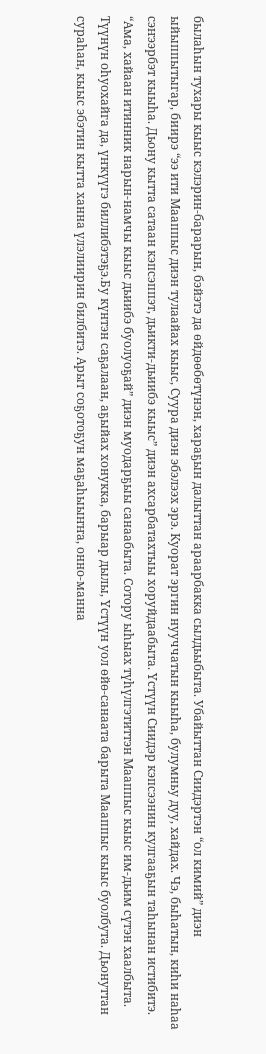былаһын тухары кыыс кэлэрин-барарын, бэйэтэ да өйдөөбөтүнэн, хараҕын далыттан араарбакка сылдьыбыта. Убайыттан Сиидэртэн “ол кимий” диэн ыйыппытыгар, биирэ “ээ ити Мааппыс диэн тулаайах кыыс, Суура диэн эбэлээх эрэ. Куорат эргин нууччатын кыыһа, булумньу дуу, хайдах. Чэ, быһатын, киһи наһаа сэҥээрбэт кыыһа. Дьону кытта сатаан кэпсэппэт, дьикти-дьиибэ кыыс” диэн ахсарбатахтыы хоруйдаабыта. Үстүүн Сиидэр кэпсээнин кулгааҕын таһынан истибитэ. “Ама, хайаан итинник нарын-намчы кыыс дьиибэ буолуоҕай” диэн муодарҕыы санаабыта. Сотору ыһыах түһүлгэтиттэн Мааппыс кыыс им-дьим сүтэн хаалбыта. Түүнүн оһуохайга да, үҥкүүгэ биллибэтэҕэ.Бу күнтэн саҕалаан, аҕыйах хонукка, барыар дылы, Үстүүн уол өйө-санаата барыта Мааппыс кыыс буолбута. Дьонуттан сураһан, кыыс эбэтин кытта ханна үлэлиирин билбитэ. Арыт соҕотоҕун маҕаһыыҥҥа, онно-манна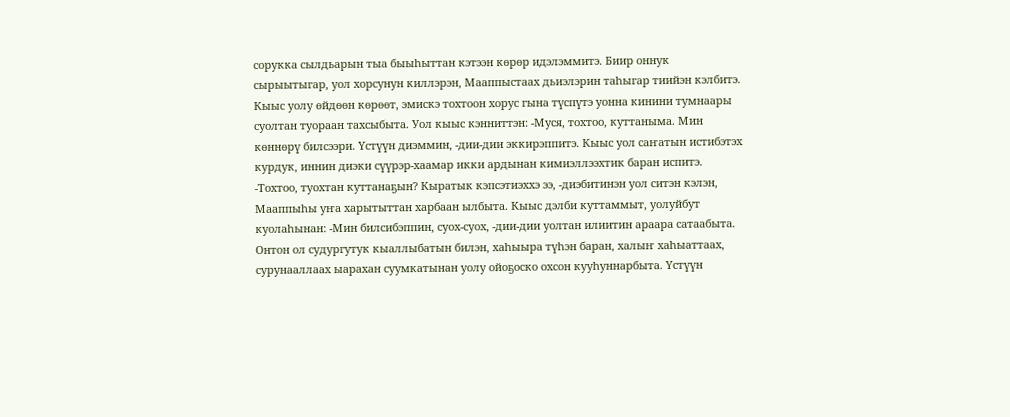сорукка сылдьарын тыа быыһыттан кэтээн көрөр идэлэммитэ. Биир оннук сырыытыгар, уол хорсунун киллэрэн, Мааппыстаах дьиэлэрин таһыгар тиийэн кэлбитэ. Кыыс уолу өйдөөн көрөөт, эмискэ тохтоон хорус гына түспүтэ уонна кинини тумнаары суолтан туораан тахсыбыта. Уол кыыс кэнниттэн: -Муся, тохтоо, куттаныма. Мин көннөрү билсээри. Үстүүн диэммин, -дии-дии эккирэппитэ. Кыыс уол саҥатын истибэтэх курдук, иннин диэки сүүрэр-хаамар икки ардынан кимиэллээхтик баран испитэ. -Тохтоо, туохтан куттанаҕын? Кыратык кэпсэтиэххэ ээ, -диэбитинэн уол ситэн кэлэн, Мааппыһы уҥа харытыттан харбаан ылбыта. Кыыс дэлби куттаммыт, уолуйбут куолаһынан: -Мин билсибэппин, суох-суох, -дии-дии уолтан илиитин араара сатаабыта. Онтон ол судургутук кыаллыбатын билэн, хаһыыра түһэн баран, халыҥ хаһыаттаах, сурунааллаах ыарахан суумкатынан уолу ойоҕоско охсон кууһуннарбыта. Үстүүн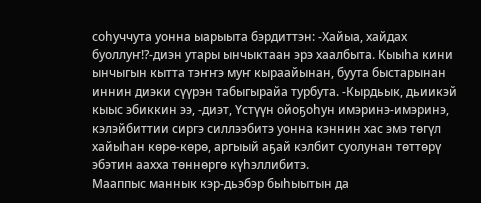соһуччута уонна ыарыыта бэрдиттэн: -Хайыа, хайдах буоллуҥ!?-диэн утары ынчыктаан эрэ хаалбыта. Кыыһа кини ынчыгын кытта тэҥҥэ муҥ кыраайынан, буута быстарынан иннин диэки сүүрэн табыгырайа турбута. -Кырдьык, дьиикэй кыыс эбиккин ээ, -диэт, Үстүүн ойоҕоһун имэринэ-имэринэ, кэлэйбиттии сиргэ силлээбитэ уонна кэннин хас эмэ төгүл хайыһан көрө-көрө, аргыый аҕай кэлбит суолунан төттөрү эбэтин аахха төннөргө күһэллибитэ.
Мааппыс маннык кэр-дьэбэр быһыытын да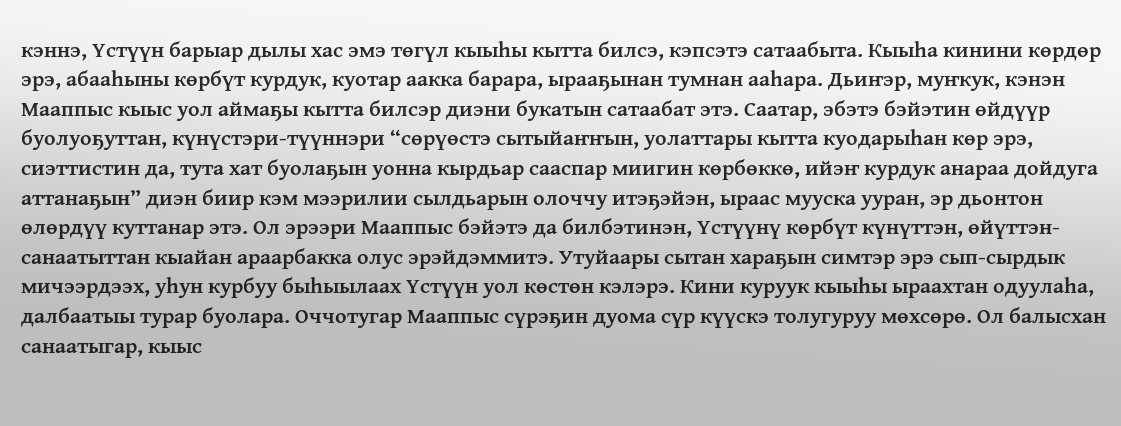кэннэ, Үстүүн барыар дылы хас эмэ төгүл кыыһы кытта билсэ, кэпсэтэ сатаабыта. Кыыһа кинини көрдөр эрэ, абааһыны көрбүт курдук, куотар аакка барара, ырааҕынан тумнан ааһара. Дьиҥэр, муҥкук, кэнэн Мааппыс кыыс уол аймаҕы кытта билсэр диэни букатын сатаабат этэ. Саатар, эбэтэ бэйэтин өйдүүр буолуоҕуттан, күнүстэри-түүннэри “сөрүөстэ сытыйаҥҥын, уолаттары кытта куодарыһан көр эрэ, сиэттистин да, тута хат буолаҕын уонна кырдьар сааспар миигин көрбөккө, ийэҥ курдук анараа дойдуга аттанаҕын” диэн биир кэм мээрилии сылдьарын олоччу итэҕэйэн, ыраас мууска ууран, эр дьонтон өлөрдүү куттанар этэ. Ол эрээри Мааппыс бэйэтэ да билбэтинэн, Үстүүнү көрбүт күнүттэн, өйүттэн-санаатыттан кыайан араарбакка олус эрэйдэммитэ. Утуйаары сытан хараҕын симтэр эрэ сып-сырдык мичээрдээх, уһун курбуу быһыылаах Үстүүн уол көстөн кэлэрэ. Кини куруук кыыһы ыраахтан одуулаһа, далбаатыы турар буолара. Оччотугар Мааппыс сүрэҕин дуома сүр күүскэ толугуруу мөхсөрө. Ол балысхан санаатыгар, кыыс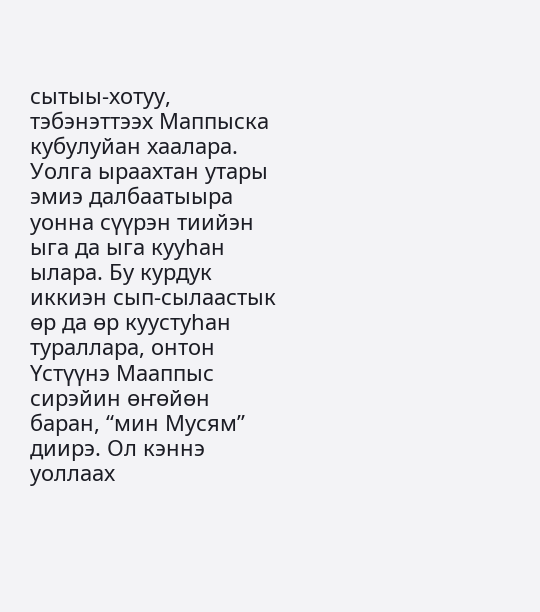сытыы-хотуу, тэбэнэттээх Маппыска кубулуйан хаалара. Уолга ыраахтан утары эмиэ далбаатыыра уонна сүүрэн тиийэн ыга да ыга кууһан ылара. Бу курдук иккиэн сып-сылаастык өр да өр куустуһан тураллара, онтон Үстүүнэ Мааппыс сирэйин өҥөйөн баран, “мин Мусям” диирэ. Ол кэннэ уоллаах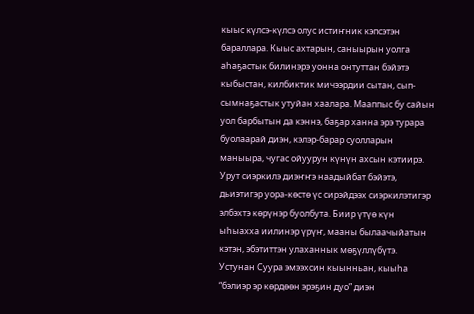кыыс күлсэ-күлсэ олус истиҥник кэпсэтэн бараллара. Кыыс ахтарын, саныырын уолга аһаҕастык билинэрэ уонна онтуттан бэйэтэ кыбыстан, килбиктик мичээрдии сытан, сып-сымнаҕастык утуйан хаалара. Мааппыс бу сайын уол барбытын да кэннэ, баҕар ханна эрэ турара буолаарай диэн, кэлэр-барар суолларын маныыра, чугас ойуурун күнүн ахсын кэтиирэ. Урут сиэркилэ диэҥҥэ наадыйбат бэйэтэ, дьиэтигэр уора-көстө үс сирэйдээх сиэркилэтигэр элбэхтэ көрүнэр буолбута. Биир үтүө күн ыһыахха иилинэр үрүҥ, мааны былаачыйатын кэтэн, эбэтиттэн улаханнык мөҕүллүбүтэ. Устунан Суура эмээхсин кыынньан, кыыһа “бэлиэр эр көрдөөн эрэҕин дуо” диэн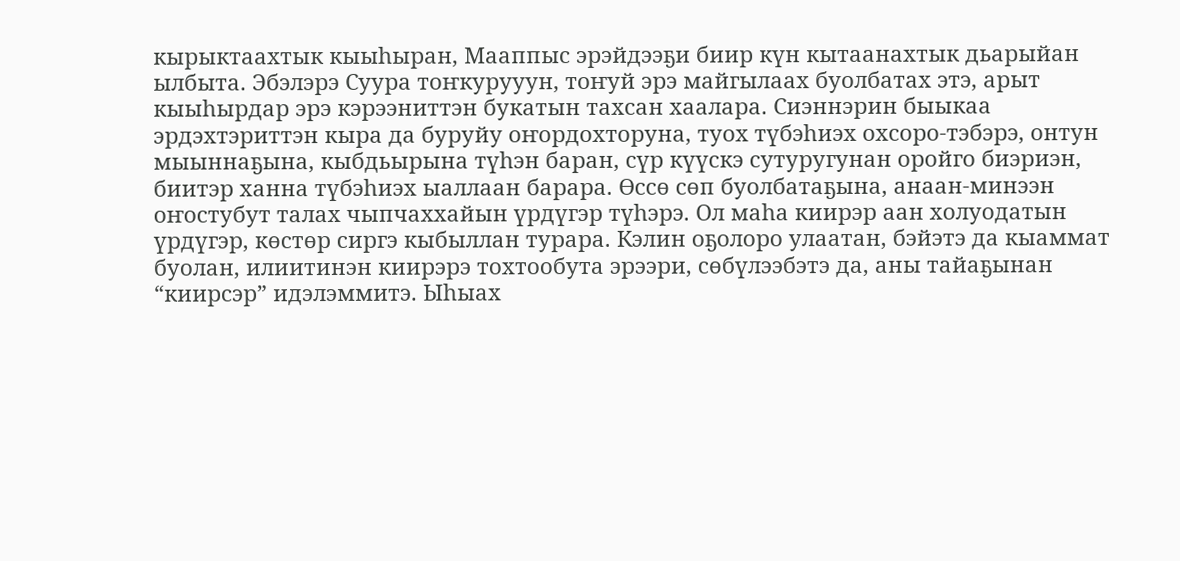кырыктаахтык кыыһыран, Мааппыс эрэйдээҕи биир күн кытаанахтык дьарыйан ылбыта. Эбэлэрэ Суура тоҥкурууун, тоҥуй эрэ майгылаах буолбатах этэ, арыт кыыһырдар эрэ кэрээниттэн букатын тахсан хаалара. Сиэннэрин быыкаа эрдэхтэриттэн кыра да буруйу оҥордохторуна, туох түбэһиэх охсоро-тэбэрэ, онтун мыыннаҕына, кыбдьырына түһэн баран, сүр күүскэ сутуругунан оройго биэриэн, биитэр ханна түбэһиэх ыаллаан барара. Өссө сөп буолбатаҕына, анаан-минээн оҥостубут талах чыпчаххайын үрдүгэр түһэрэ. Ол маһа киирэр аан холуодатын үрдүгэр, көстөр сиргэ кыбыллан турара. Кэлин оҕолоро улаатан, бэйэтэ да кыаммат буолан, илиитинэн киирэрэ тохтообута эрээри, сөбүлээбэтэ да, аны тайаҕынан “киирсэр” идэлэммитэ. Ыһыах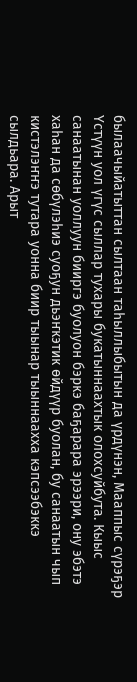былаачыйатыттан сылтаан таһыллыбытын да үрдүнэн, Мааппыс сүрэҕэр Үстүүн уол үгүс сыллар тухары букатыннаахтык олохсуйбута. Кыыс санаатынан уоллуун бииргэ буолуон бэркэ баҕарара эрээри, ону эбэтэ хаһан да сөбүлэһиэ суоҕун дьэҥкэтик өйдүүр буолан, бу санаатын чып кистэлэҥҥэ тутара уонна биир тыынар тыыннаахха кэпсээбэккэ сылдьара. Арыт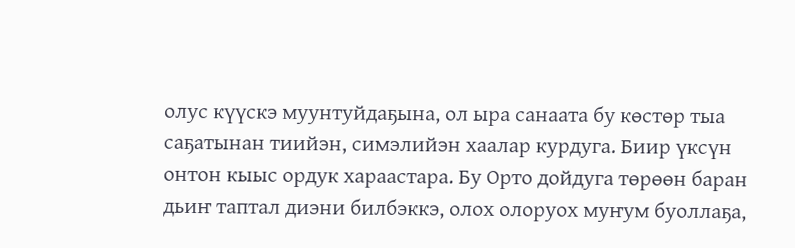олус күүскэ муунтуйдаҕына, ол ыра санаата бу көстөр тыа саҕатынан тиийэн, симэлийэн хаалар курдуга. Биир үксүн онтон кыыс ордук хараастара. Бу Орто дойдуга төрөөн баран дьиҥ таптал диэни билбэккэ, олох олоруох муҥум буоллаҕа,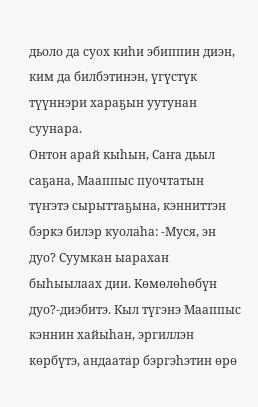дьоло да суох киһи эбиппин диэн, ким да билбэтинэн, үгүстүк түүннэри хараҕын уутунан суунара.
Онтон арай кыһын, Саҥа дьыл саҕана, Мааппыс пуочтатын түҥэтэ сырыттаҕына, кэнниттэн бэркэ билэр куолаһа: -Муся, эн дуо? Суумкан ыарахан быһыылаах дии. Көмөлөһөбүн дуо?-диэбитэ. Кыл түгэнэ Мааппыс кэннин хайыһан, эргиллэн көрбүтэ, андаатар бэргэһэтин өрө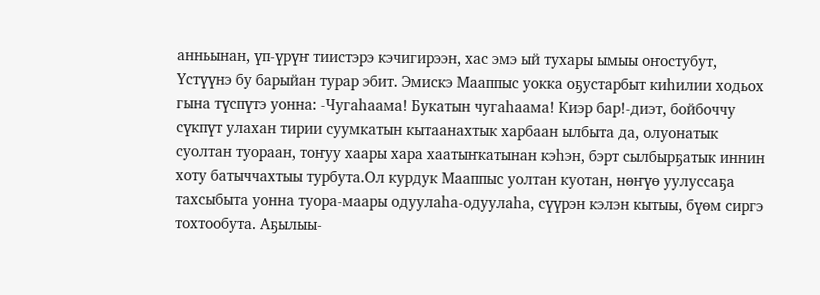анньынан, үп-үрүҥ тиистэрэ кэчигирээн, хас эмэ ый тухары ымыы оҥостубут, Үстүүнэ бу барыйан турар эбит. Эмискэ Мааппыс уокка оҕустарбыт киһилии ходьох гына түспүтэ уонна: -Чугаһаама! Букатын чугаһаама! Киэр бар!-диэт, бойбоччу сүкпүт улахан тирии суумкатын кытаанахтык харбаан ылбыта да, олуонатык суолтан туораан, тоҥуу хаары хара хаатыҥкатынан кэһэн, бэрт сылбырҕатык иннин хоту батыччахтыы турбута.Ол курдук Мааппыс уолтан куотан, нөҥүө уулуссаҕа тахсыбыта уонна туора-маары одуулаһа-одуулаһа, сүүрэн кэлэн кытыы, бүөм сиргэ тохтообута. Аҕылыы-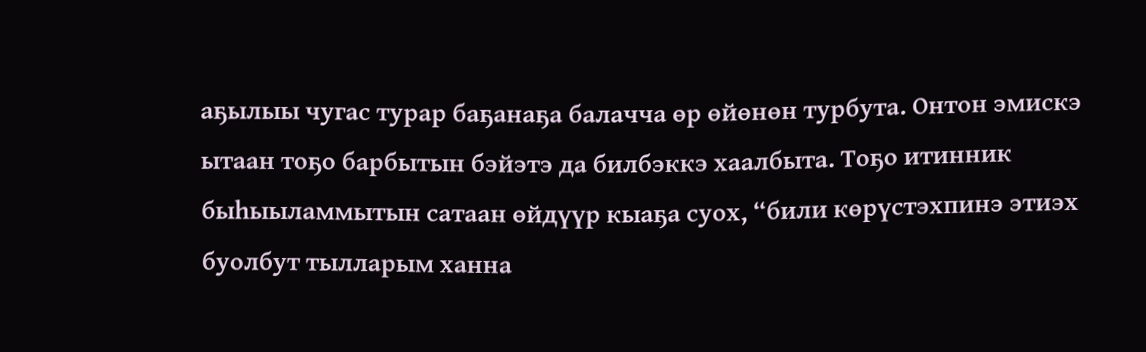аҕылыы чугас турар баҕанаҕа балачча өр өйөнөн турбута. Онтон эмискэ ытаан тоҕо барбытын бэйэтэ да билбэккэ хаалбыта. Тоҕо итинник быһыыламмытын сатаан өйдүүр кыаҕа суох, “били көрүстэхпинэ этиэх буолбут тылларым ханна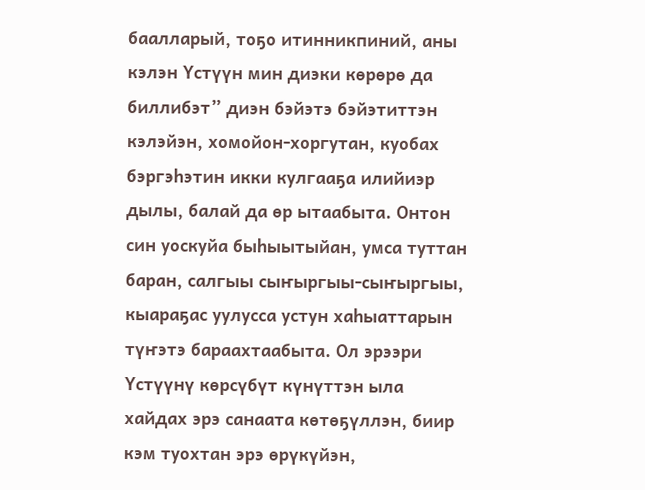баалларый, тоҕо итинникпиний, аны кэлэн Үстүүн мин диэки көрөрө да биллибэт” диэн бэйэтэ бэйэтиттэн кэлэйэн, хомойон-хоргутан, куобах бэргэһэтин икки кулгааҕа илийиэр дылы, балай да өр ытаабыта. Онтон син уоскуйа быһыытыйан, умса туттан баран, салгыы сыҥыргыы-сыҥыргыы, кыараҕас уулусса устун хаһыаттарын түҥэтэ бараахтаабыта. Ол эрээри Үстүүнү көрсүбүт күнүттэн ыла хайдах эрэ санаата көтөҕүллэн, биир кэм туохтан эрэ өрүкүйэн,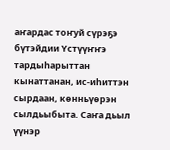аҥардас тоҥуй сүрэҕэ бүтэйдии Үстүүҥҥэ тардыһарыттан кынаттанан, ис-иһиттэн сырдаан, көнньүөрэн сылдьыбыта. Саҥа дьыл үүнэр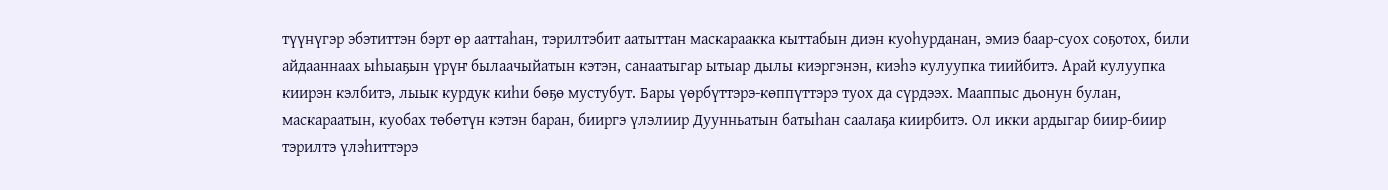түүнүгэр эбэтиттэн бэрт өр ааттаһан, тэрилтэбит аатыттан маскараакка кыттабын диэн куоһурданан, эмиэ баар-суох соҕотох, били айдааннаах ыһыаҕын үрүҥ былаачыйатын кэтэн, санаатыгар ытыар дылы киэргэнэн, киэһэ кулуупка тиийбитэ. Арай кулуупка киирэн кэлбитэ, лыык курдук киһи бөҕө мустубут. Бары үөрбүттэрэ-көппүттэрэ туох да сүрдээх. Мааппыс дьонун булан, маскараатын, куобах төбөтүн кэтэн баран, бииргэ үлэлиир Дуунньатын батыһан саалаҕа киирбитэ. Ол икки ардыгар биир-биир тэрилтэ үлэһиттэрэ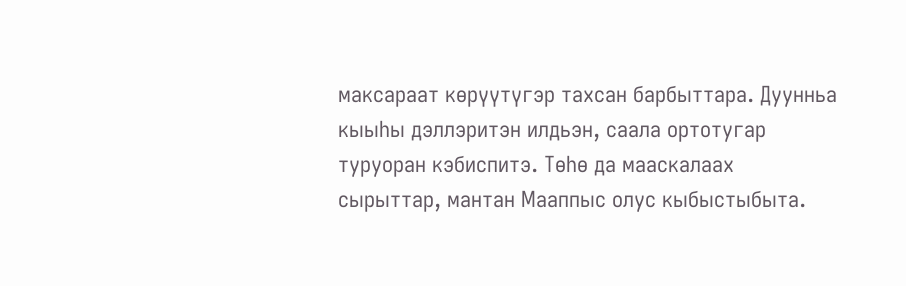максараат көрүүтүгэр тахсан барбыттара. Дуунньа кыыһы дэллэритэн илдьэн, саала ортотугар туруоран кэбиспитэ. Төһө да мааскалаах сырыттар, мантан Мааппыс олус кыбыстыбыта.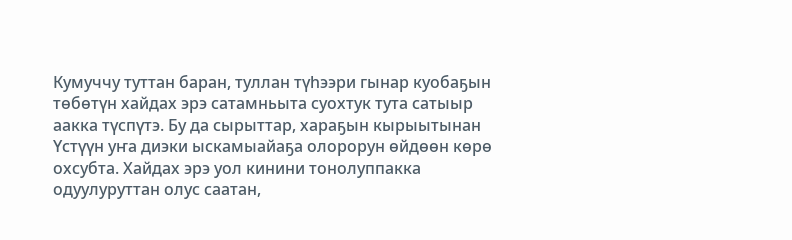Кумуччу туттан баран, туллан түһээри гынар куобаҕын төбөтүн хайдах эрэ сатамньыта суохтук тута сатыыр аакка түспүтэ. Бу да сырыттар, хараҕын кырыытынан Үстүүн уҥа диэки ыскамыайаҕа олорорун өйдөөн көрө охсубта. Хайдах эрэ уол кинини тонолуппакка одуулуруттан олус саатан,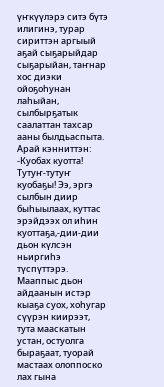үҥкүүлэрэ ситэ бүтэ илигинэ, турар сириттэн аргыый аҕай сыҕарыйдар сыҕарыйан, таҥнар хос диэки ойоҕоһунан лаһыйан, сылбырҕатык саалаттан тахсар ааны былдьаспыта. Арай кэнниттэн: -Куобах куотта! Тутуҥ-тутуҥ куобаҕы! Ээ, эргэ сылбын диир быһыылаах, куттас эрэйдээх ол иһин куоттаҕа,-дии-дии дьон күлсэн ньиргиһэ түспүттэрэ. Мааппыс дьон айдаанын истэр кыаҕа суох, хоһугар сүүрэн киирээт, тута мааскатын устан, остуолга быраҕаат, туорай мастаах олоппоско лах гына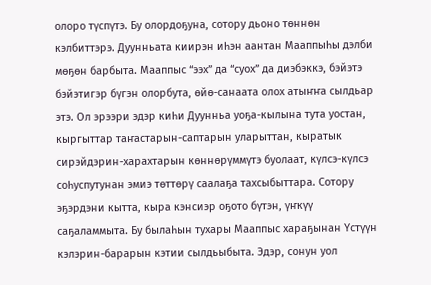олоро түспүтэ. Бу олордоҕуна, сотору дьоно төннөн кэлбиттэрэ. Дуунньата киирэн иһэн аантан Мааппыһы дэлби мөҕөн барбыта. Мааппыс “ээх” да “суох” да диэбэккэ, бэйэтэ бэйэтигэр бүгэн олорбута, өйө-санаата олох атыҥҥа сылдьар этэ. Ол эрээри эдэр киһи Дуунньа уоҕа-кылына тута уостан, кыргыттар таҥастарын-саптарын уларыттан, кыратык сирэйдэрин-харахтарын көннөрүммүтэ буолаат, күлсэ-күлсэ соһуспутунан эмиэ төттөрү саалаҕа тахсыбыттара. Сотору эҕэрдэни кытта, кыра кэнсиэр оҕото бүтэн, үҥкүү саҕаламмыта. Бу былаһын тухары Мааппыс хараҕынан Үстүүн кэлэрин-барарын кэтии сылдьыбыта. Эдэр, сонун уол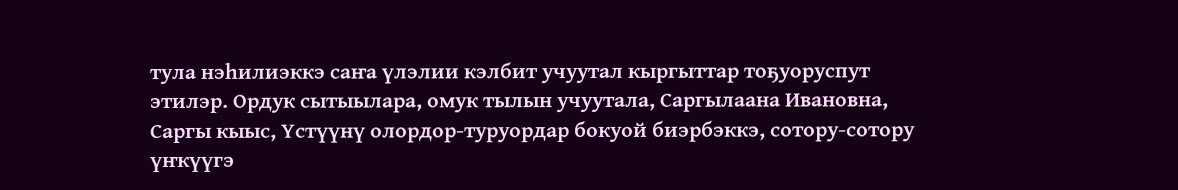тула нэһилиэккэ саҥа үлэлии кэлбит учуутал кыргыттар тоҕуоруспут этилэр. Ордук сытыылара, омук тылын учуутала, Саргылаана Ивановна, Саргы кыыс, Үстүүнү олордор-туруордар бокуой биэрбэккэ, сотору-сотору үҥкүүгэ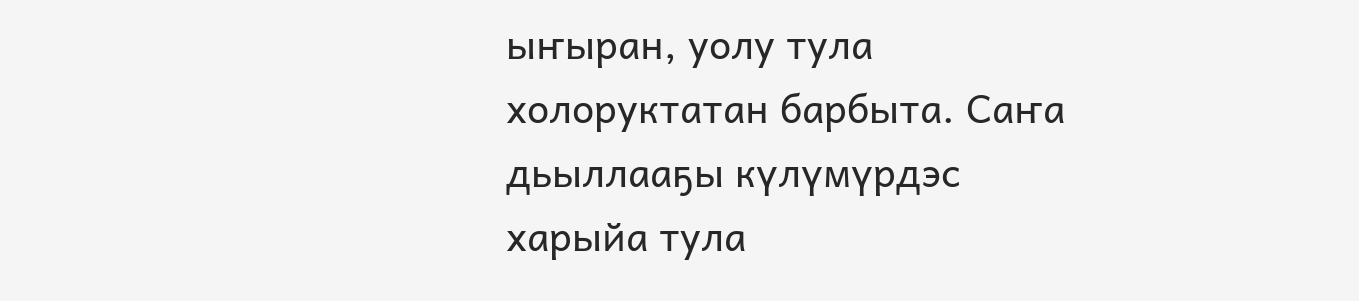ыҥыран, уолу тула холоруктатан барбыта. Саҥа дьыллааҕы күлүмүрдэс харыйа тула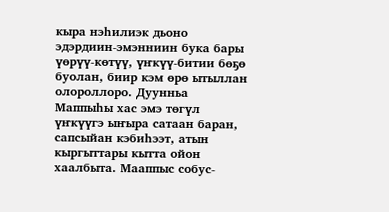кыра нэһилиэк дьоно эдэрдиин-эмэнниин бука бары үөрүү-көтүү, үҥкүү-битии бөҕө буолан, биир кэм өрө ытыллан олороллоро. Дуунньа Маппыһы хас эмэ төгүл үҥкүүгэ ыҥыра сатаан баран, сапсыйан кэбиһээт, атын кыргыттары кытта ойон хаалбыта. Мааппыс собус-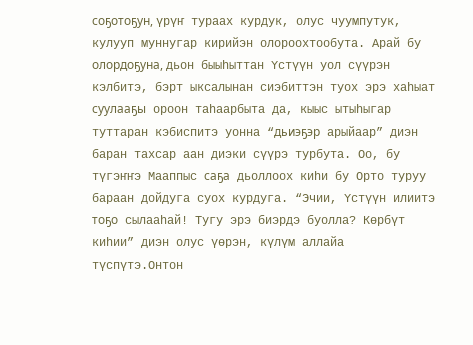соҕотоҕун, үрүҥ тураах курдук, олус чуумпутук, кулууп муннугар кирийэн олороохтообута. Арай бу олордоҕуна, дьон быыһыттан Үстүүн уол сүүрэн кэлбитэ, бэрт ыксалынан сиэбиттэн туох эрэ хаһыат суулааҕы ороон таһаарбыта да, кыыс ытыһыгар туттаран кэбиспитэ уонна “дьиэҕэр арыйаар” диэн баран тахсар аан диэки сүүрэ турбута. Оо, бу түгэҥҥэ Мааппыс саҕа дьоллоох киһи бу Орто туруу бараан дойдуга суох курдуга. “Эчии, Үстүүн илиитэ тоҕо сылааһай! Тугу эрэ биэрдэ буолла? Көрбүт киһии” диэн олус үөрэн, күлүм аллайа түспүтэ.Онтон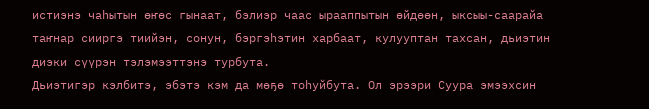истиэнэ чаһытын өҥөс гынаат, бэлиэр чаас ырааппытын өйдөөн, ыксыы-саарайа таҥнар сииргэ тиийэн, сонун, бэргэһэтин харбаат, кулууптан тахсан, дьиэтин диэки сүүрэн тэлэмээттэнэ турбута.
Дьиэтигэр кэлбитэ, эбэтэ кэм да мөҕө тоһуйбута. Ол эрээри Суура эмээхсин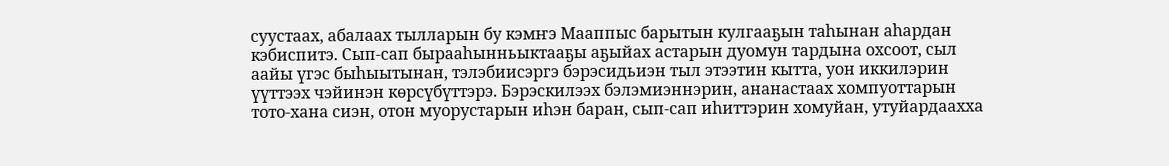суустаах, абалаах тылларын бу кэмҥэ Мааппыс барытын кулгааҕын таһынан аһардан кэбиспитэ. Сып-сап бырааһынньыктааҕы аҕыйах астарын дуомун тардына охсоот, сыл аайы үгэс быһыытынан, тэлэбиисэргэ бэрэсидьиэн тыл этээтин кытта, уон иккилэрин үүттээх чэйинэн көрсүбүттэрэ. Бэрэскилээх бэлэмиэннэрин, ананастаах хомпуоттарын тото-хана сиэн, отон муорустарын иһэн баран, сып-сап иһиттэрин хомуйан, утуйардаахха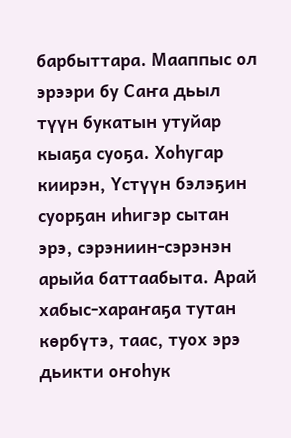барбыттара. Мааппыс ол эрээри бу Саҥа дьыл түүн букатын утуйар кыаҕа суоҕа. Хоһугар киирэн, Үстүүн бэлэҕин суорҕан иһигэр сытан эрэ, сэрэниин-сэрэнэн арыйа баттаабыта. Арай хабыс-хараҥаҕа тутан көрбүтэ, таас, туох эрэ дьикти оҥоһук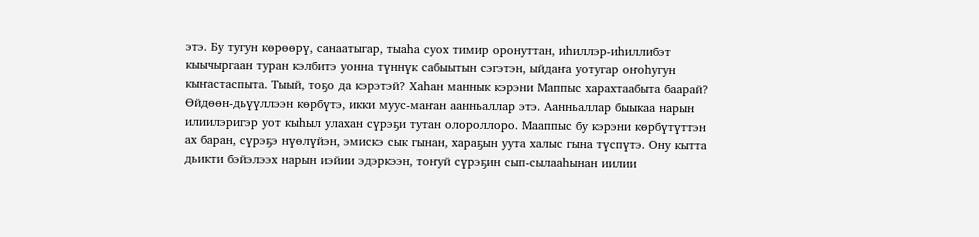этэ. Бу тугун көрөөрү, санаатыгар, тыаһа суох тимир оронуттан, иһиллэр-иһиллибэт кыычыргаан туран кэлбитэ уонна түннүк сабыытын сэгэтэн, ыйдаҥа уотугар оҥоһугун кыҥастаспыта. Тыый, тоҕо да кэрэтэй? Хаһан маннык кэрэни Маппыс харахтаабыта баарай? Өйдөөн-дьүүллээн көрбүтэ, икки муус-маҥан аанньаллар этэ. Аанньаллар быыкаа нарын илиилэригэр уот кыһыл улахан сүрэҕи тутан олороллоро. Мааппыс бу кэрэни көрбүтүттэн ах баран, сүрэҕэ нүөлүйэн, эмискэ сык гынан, хараҕын уута халыс гына түспүтэ. Ону кытта дьикти бэйэлээх нарын иэйии эдэркээн, тоҥуй сүрэҕин сып-сылааһынан иилии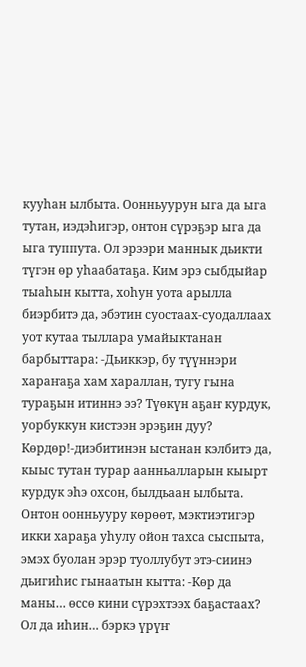кууһан ылбыта. Оонньуурун ыга да ыга тутан, иэдэһигэр, онтон сүрэҕэр ыга да ыга туппута. Ол эрээри маннык дьикти түгэн өр уһаабатаҕа. Ким эрэ сыбдыйар тыаһын кытта, хоһун уота арылла биэрбитэ да, эбэтин суостаах-суодаллаах уот кутаа тыллара умайыктанан барбыттара: -Дьиккэр, бу түүннэри хараҥаҕа хам хараллан, тугу гына тураҕын итиннэ ээ? Түөкүн аҕаҥ курдук, уорбуккун кистээн эрэҕин дуу? Көрдөр!-диэбитинэн ыстанан кэлбитэ да, кыыс тутан турар аанньалларын кыырт курдук эһэ охсон, былдьаан ылбыта. Онтон оонньууру көрөөт, мэктиэтигэр икки хараҕа уһулу ойон тахса сыспыта, эмэх буолан эрэр туоллубут этэ-сиинэ дьигиһис гынаатын кытта: -Көр да маны… өссө кини сүрэхтээх баҕастаах? Ол да иһин… бэркэ үрүҥ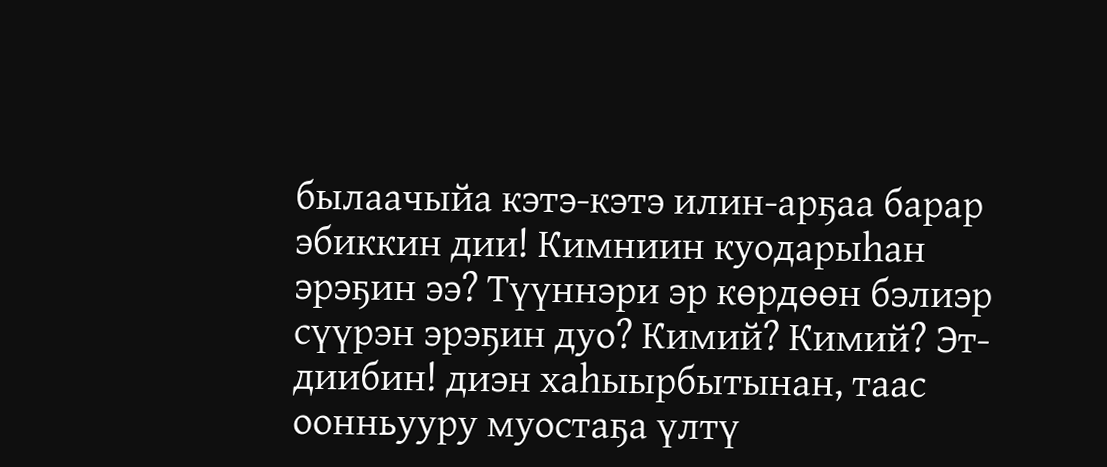былаачыйа кэтэ-кэтэ илин-арҕаа барар эбиккин дии! Кимниин куодарыһан эрэҕин ээ? Түүннэри эр көрдөөн бэлиэр сүүрэн эрэҕин дуо? Кимий? Кимий? Эт- диибин! диэн хаһыырбытынан, таас оонньууру муостаҕа үлтү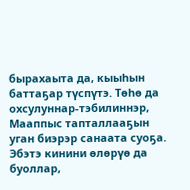бырахаыта да, кыыһын баттаҕар түспүтэ. Төһө да охсулуннар-тэбилиннэр, Мааппыс тапталлааҕын уган биэрэр санаата суоҕа. Эбэтэ кинини өлөрүө да буоллар,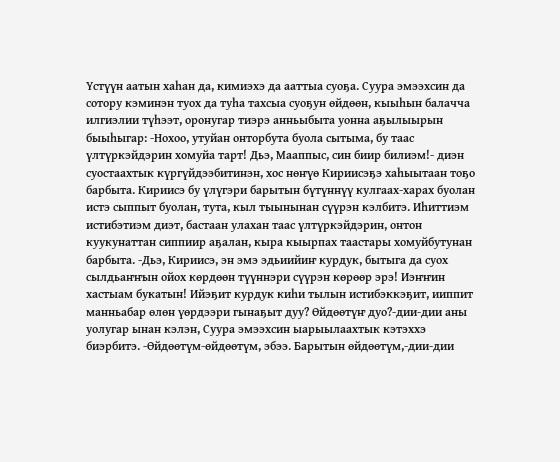Үстүүн аатын хаһан да, кимиэхэ да ааттыа суоҕа. Суура эмээхсин да сотору кэминэн туох да туһа тахсыа суоҕун өйдөөн, кыыһын балачча илгиэлии түһээт, оронугар тиэрэ анньыбыта уонна аҕылыырын быыһыгар: -Нохоо, утуйан онторбута буола сытыма, бу таас үлтүркэйдэрин хомуйа тарт! Дьэ, Мааппыс, син биир билиэм!- диэн суостаахтык күргүйдээбитинэн, хос нөҥүө Кириисэҕэ хаһыытаан тоҕо барбыта. Кириисэ бу үлүгэри барытын бүтүннүү кулгаах-харах буолан истэ сыппыт буолан, тута, кыл тыынынан сүүрэн кэлбитэ. Иһиттиэм истибэтиэм диэт, бастаан улахан таас үлтүркэйдэрин, онтон куукунаттан сиппиир аҕалан, кыра кыырпах таастары хомуйбутунан барбыта. -Дьэ, Кириисэ, эн эмэ эдьиийиҥ курдук, бытыга да суох сылдьаҥҥын ойох көрдөөн түүннэри сүүрэн көрөөр эрэ! Иэҥҥин хастыам букатын! Ийэҕит курдук киһи тылын истибэккэҕит, ииппит манньабар өлөн үөрдээри гынаҕыт дуу? Өйдөөтүҥ дуо?-дии-дии аны уолугар ынан кэлэн, Суура эмээхсин ыарыылаахтык кэтэххэ биэрбитэ. -Өйдөөтүм-өйдөөтүм, эбээ. Барытын өйдөөтүм,-дии-дии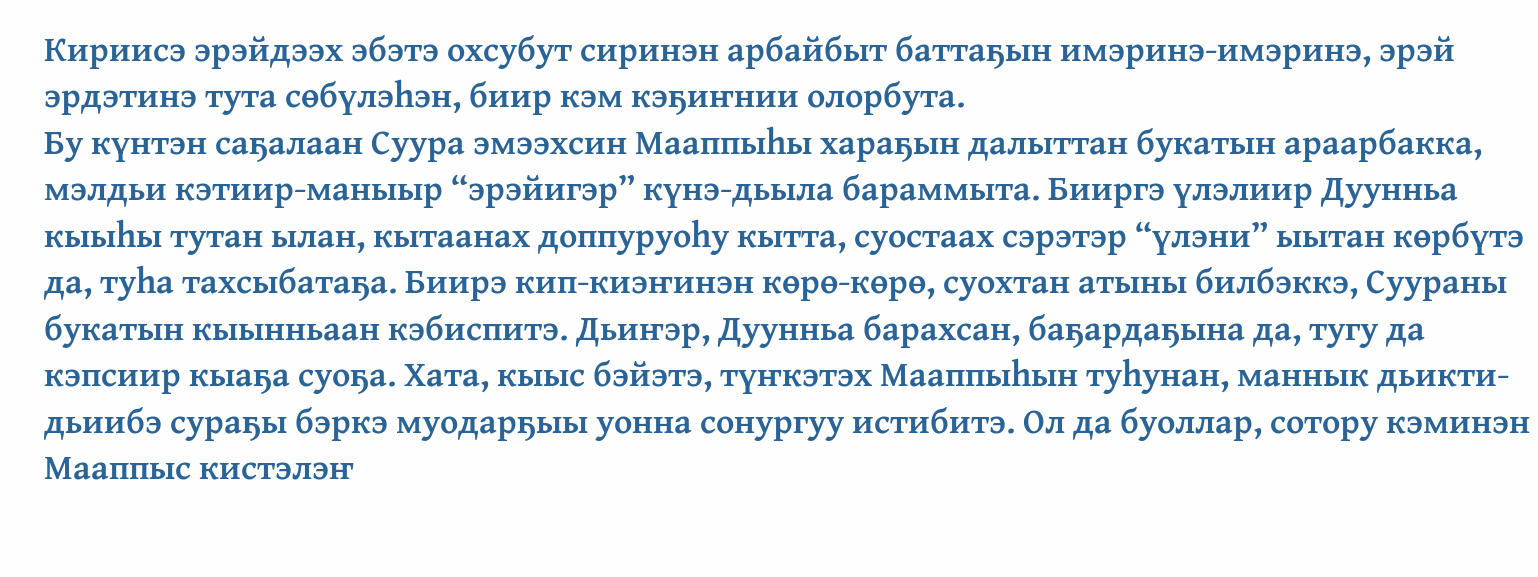Кириисэ эрэйдээх эбэтэ охсубут сиринэн арбайбыт баттаҕын имэринэ-имэринэ, эрэй эрдэтинэ тута сөбүлэһэн, биир кэм кэҕиҥнии олорбута.
Бу күнтэн саҕалаан Суура эмээхсин Мааппыһы хараҕын далыттан букатын араарбакка, мэлдьи кэтиир-маныыр “эрэйигэр” күнэ-дьыла бараммыта. Бииргэ үлэлиир Дуунньа кыыһы тутан ылан, кытаанах доппуруоһу кытта, суостаах сэрэтэр “үлэни” ыытан көрбүтэ да, туһа тахсыбатаҕа. Биирэ кип-киэҥинэн көрө-көрө, суохтан атыны билбэккэ, Суураны букатын кыынньаан кэбиспитэ. Дьиҥэр, Дуунньа барахсан, баҕардаҕына да, тугу да кэпсиир кыаҕа суоҕа. Хата, кыыс бэйэтэ, түҥкэтэх Мааппыһын туһунан, маннык дьикти-дьиибэ сураҕы бэркэ муодарҕыы уонна сонургуу истибитэ. Ол да буоллар, сотору кэминэн Мааппыс кистэлэҥ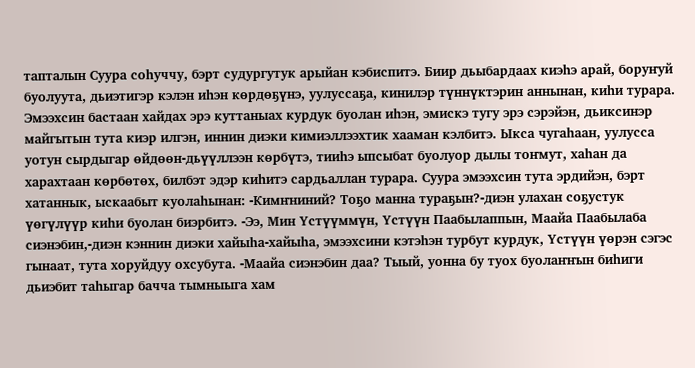тапталын Суура соһуччу, бэрт судургутук арыйан кэбиспитэ. Биир дьыбардаах киэһэ арай, боруҥуй буолуута, дьиэтигэр кэлэн иһэн көрдөҕүнэ, уулуссаҕа, кинилэр түннүктэрин аннынан, киһи турара. Эмээхсин бастаан хайдах эрэ куттаныах курдук буолан иһэн, эмискэ тугу эрэ сэрэйэн, дьиксинэр майгытын тута киэр илгэн, иннин диэки кимиэллээхтик хааман кэлбитэ. Ыкса чугаһаан, уулусса уотун сырдыгар өйдөөн-дьүүллээн көрбүтэ, тииһэ ыпсыбат буолуор дылы тоҥмут, хаһан да харахтаан көрбөтөх, билбэт эдэр киһитэ сардьаллан турара. Суура эмээхсин тута эрдийэн, бэрт хатаннык, ыскаабыт куолаһынан: -Кимҥниний? Тоҕо манна тураҕын?-диэн улахан соҕустук үөгүлүүр киһи буолан биэрбитэ. -Ээ, Мин Үстүүммүн, Үстүүн Паабылаппын, Маайа Паабылаба сиэнэбин,-диэн кэннин диэки хайыһа-хайыһа, эмээхсини кэтэһэн турбут курдук, Үстүүн үөрэн сэгэс гынаат, тута хоруйдуу охсубута. -Маайа сиэнэбин даа? Тыый, уонна бу туох буолаҥҥын биһиги дьиэбит таһыгар бачча тымныыга хам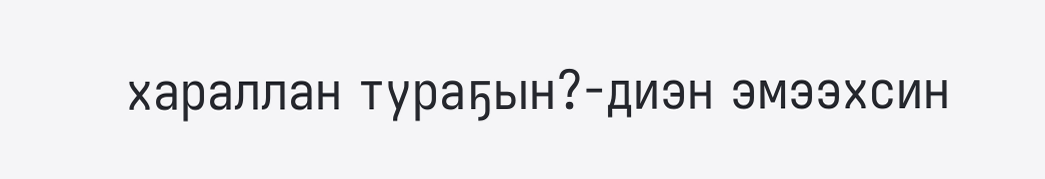хараллан тураҕын?-диэн эмээхсин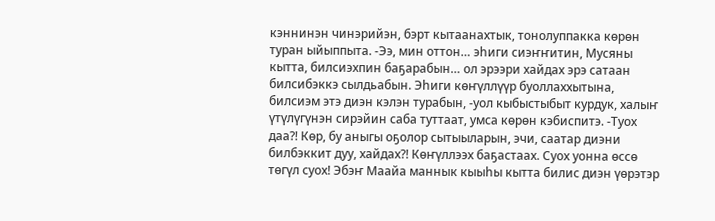кэннинэн чинэрийэн, бэрт кытаанахтык, тонолуппакка көрөн туран ыйыппыта. -Ээ, мин оттон… эһиги сиэҥҥитин, Мусяны кытта, билсиэхпин баҕарабын… ол эрээри хайдах эрэ сатаан билсибэккэ сылдьабын. Эһиги көҥүллүүр буоллаххытына, билсиэм этэ диэн кэлэн турабын, -уол кыбыстыбыт курдук, халыҥ үтүлүгүнэн сирэйин саба туттаат, умса көрөн кэбиспитэ. -Туох даа?! Көр, бу аныгы оҕолор сытыыларын, эчи, саатар диэни билбэккит дуу, хайдах?! Көҥүллээх баҕастаах. Суох уонна өссө төгүл суох! Эбэҥ Маайа маннык кыыһы кытта билис диэн үөрэтэр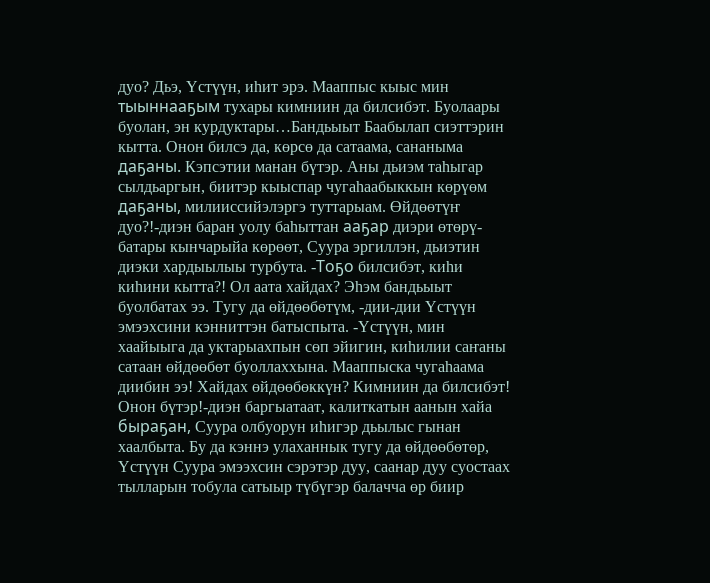дуо? Дьэ, Үстүүн, иһит эрэ. Мааппыс кыыс мин тыыннааҕым тухары кимниин да билсибэт. Буолаары буолан, эн курдуктары…Бандьыыт Баабылап сиэттэрин кытта. Онон билсэ да, көрсө да сатаама, сананыма даҕаны. Кэпсэтии манан бүтэр. Аны дьиэм таһыгар сылдьаргын, биитэр кыыспар чугаһаабыккын көрүөм даҕаны, милииссийэлэргэ туттарыам. Өйдөөтүҥ дуо?!-диэн баран уолу баһыттан ааҕар диэри өтөрү-батары кынчарыйа көрөөт, Суура эргиллэн, дьиэтин диэки хардыылыы турбута. -Тоҕо билсибэт, киһи киһини кытта?! Ол аата хайдах? Эһэм бандьыыт буолбатах ээ. Тугу да өйдөөбөтүм, -дии-дии Үстүүн эмээхсини кэнниттэн батыспыта. -Үстүүн, мин хаайыыга да уктарыахпын сөп эйигин, киһилии саҥаны сатаан өйдөөбөт буоллаххына. Мааппыска чугаһаама диибин ээ! Хайдах өйдөөбөккүн? Кимниин да билсибэт! Онон бүтэр!-диэн баргыатаат, калиткатын аанын хайа быраҕан, Суура олбуорун иһигэр дьылыс гынан хаалбыта. Бу да кэннэ улаханнык тугу да өйдөөбөтөр, Үстүүн Суура эмээхсин сэрэтэр дуу, саанар дуу суостаах тылларын тобула сатыыр түбүгэр балачча өр биир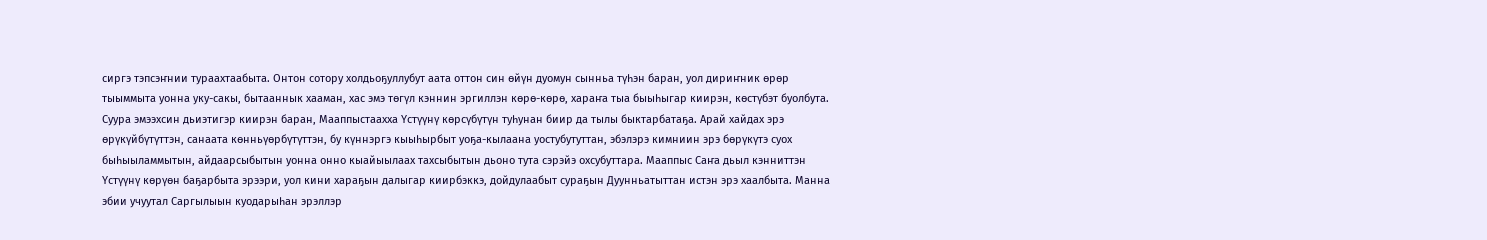сиргэ тэпсэҥнии тураахтаабыта. Онтон сотору холдьоҕуллубут аата оттон син өйүн дуомун сынньа түһэн баран, уол дириҥник өрөр тыыммыта уонна уку-сакы, бытааннык хааман, хас эмэ төгүл кэннин эргиллэн көрө-көрө, хараҥа тыа быыһыгар киирэн, көстүбэт буолбута.
Суура эмээхсин дьиэтигэр киирэн баран, Мааппыстаахха Үстүүнү көрсүбүтүн туһунан биир да тылы быктарбатаҕа. Арай хайдах эрэ өрүкүйбүтүттэн, санаата көнньүөрбүтүттэн, бу күннэргэ кыыһырбыт уоҕа-кылаана уостубутуттан, эбэлэрэ кимниин эрэ бөрүкүтэ суох быһыыламмытын, айдаарсыбытын уонна онно кыайыылаах тахсыбытын дьоно тута сэрэйэ охсубуттара. Мааппыс Саҥа дьыл кэнниттэн Үстүүнү көрүөн баҕарбыта эрээри, уол кини хараҕын далыгар киирбэккэ, дойдулаабыт сураҕын Дуунньатыттан истэн эрэ хаалбыта. Манна эбии учуутал Саргылыын куодарыһан эрэллэр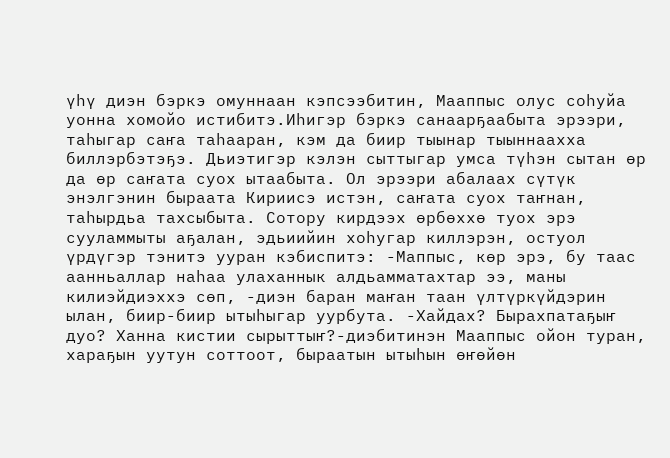үһү диэн бэркэ омуннаан кэпсээбитин, Мааппыс олус соһуйа уонна хомойо истибитэ.Иһигэр бэркэ санаарҕаабыта эрээри, таһыгар саҥа таһааран, кэм да биир тыынар тыыннаахха биллэрбэтэҕэ. Дьиэтигэр кэлэн сыттыгар умса түһэн сытан өр да өр саҥата суох ытаабыта. Ол эрээри абалаах сүтүк энэлгэнин быраата Кириисэ истэн, саҥата суох таҥнан, таһырдьа тахсыбыта. Сотору кирдээх өрбөххө туох эрэ сууламмыты аҕалан, эдьиийин хоһугар киллэрэн, остуол үрдүгэр тэнитэ ууран кэбиспитэ: -Маппыс, көр эрэ, бу таас аанньаллар наһаа улаханнык алдьамматахтар ээ, маны килиэйдиэххэ сөп, -диэн баран маҥан таан үлтүркүйдэрин ылан, биир-биир ытыһыгар уурбута. -Хайдах? Бырахпатаҕыҥ дуо? Ханна кистии сырыттыҥ?-диэбитинэн Мааппыс ойон туран, хараҕын уутун соттоот, быраатын ытыһын өҥөйөн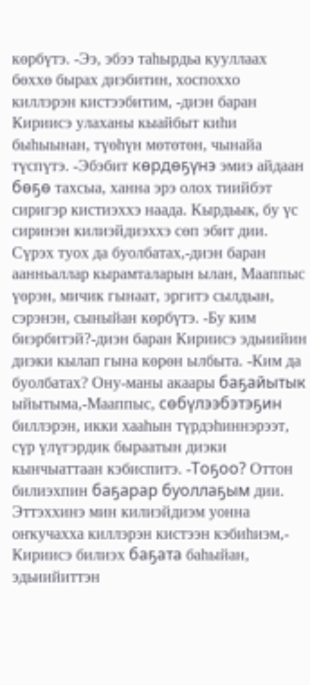көрбүтэ. -Ээ, эбээ таһырдьа кууллаах бөххө бырах диэбитин, хоспоххо киллэрэн кистээбитим, -диэн баран Кириисэ улаханы кыайбыт киһи быһыынан, түөһүн мөтөтөн, чынайа түспүтэ. -Эбэбит көрдөҕүнэ эмиэ айдаан бөҕө тахсыа, ханна эрэ олох тиийбэт сиригэр кистиэххэ наада. Кырдьык, бу үс сиринэн килиэйдиэххэ сөп эбит дии. Сүрэх туох да буолбатах,-диэн баран аанньаллар кырамталарын ылан, Мааппыс үөрэн, мичик гынаат, эргитэ сылдьан, сэрэнэн, сыныйан көрбүтэ. -Бу ким биэрбитэй?-диэн баран Кириисэ эдьиийин диэки кылап гына көрөн ылбыта. -Ким да буолбатах? Ону-маны акаары баҕайытык ыйытыма,-Мааппыс, сөбүлээбэтэҕин биллэрэн, икки хааһын түрдэһиннэрээт, сүр үлүгэрдик быраатын диэки кынчыаттаан кэбиспитэ. -Тоҕоо? Оттон билиэхпин баҕарар буоллаҕым дии. Эттэххинэ мин килиэйдиэм уонна оҥкучахха киллэрэн кистээн кэбиһиэм,- Кириисэ билиэх баҕата баһыйан, эдьиийиттэн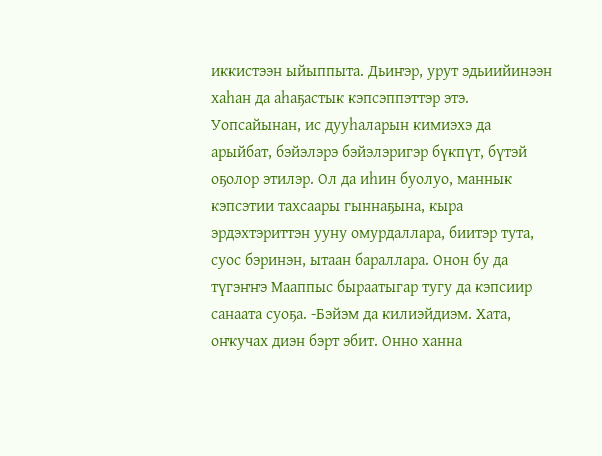иккистээн ыйыппыта. Дьиҥэр, урут эдьиийинээн хаһан да аһаҕастык кэпсэппэттэр этэ. Уопсайынан, ис дууһаларын кимиэхэ да арыйбат, бэйэлэрэ бэйэлэригэр бүкпүт, бүтэй оҕолор этилэр. Ол да иһин буолуо, маннык кэпсэтии тахсаары гыннаҕына, кыра эрдэхтэриттэн ууну омурдаллара, биитэр тута, суос бэринэн, ытаан бараллара. Онон бу да түгэҥҥэ Мааппыс быраатыгар тугу да кэпсиир санаата суоҕа. -Бэйэм да килиэйдиэм. Хата, оҥкучах диэн бэрт эбит. Онно ханна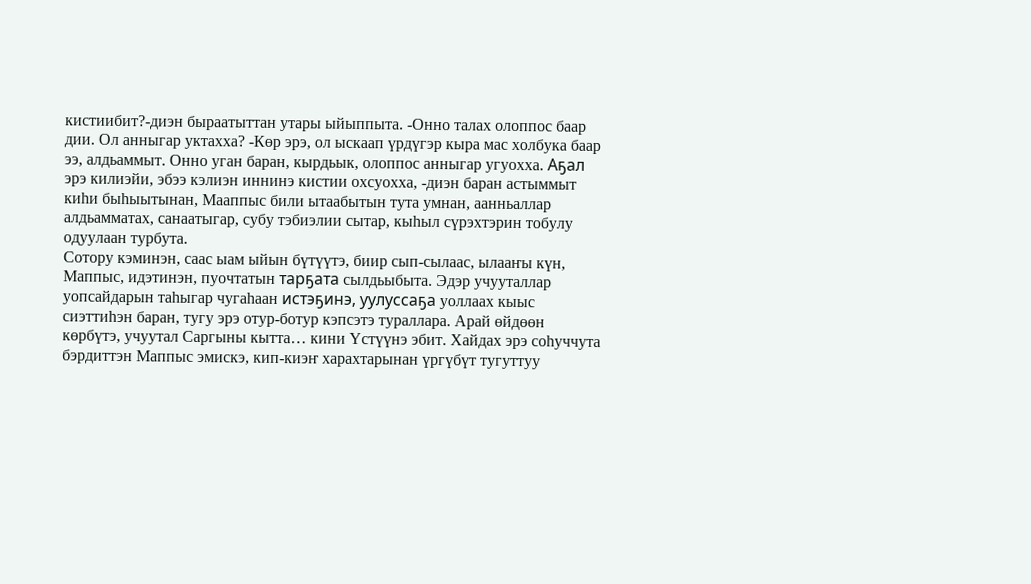кистиибит?-диэн быраатыттан утары ыйыппыта. -Онно талах олоппос баар дии. Ол анныгар уктахха? -Көр эрэ, ол ыскаап үрдүгэр кыра мас холбука баар ээ, алдьаммыт. Онно уган баран, кырдьык, олоппос анныгар угуохха. Аҕал эрэ килиэйи, эбээ кэлиэн иннинэ кистии охсуохха, -диэн баран астыммыт киһи быһыытынан, Мааппыс били ытаабытын тута умнан, аанньаллар алдьамматах, санаатыгар, субу тэбиэлии сытар, кыһыл сүрэхтэрин тобулу одуулаан турбута.
Сотору кэминэн, саас ыам ыйын бүтүүтэ, биир сып-сылаас, ылааҥы күн, Маппыс, идэтинэн, пуочтатын тарҕата сылдьыбыта. Эдэр учууталлар уопсайдарын таһыгар чугаһаан истэҕинэ, уулуссаҕа уоллаах кыыс сиэттиһэн баран, тугу эрэ отур-ботур кэпсэтэ тураллара. Арай өйдөөн көрбүтэ, учуутал Саргыны кытта… кини Үстүүнэ эбит. Хайдах эрэ соһуччута бэрдиттэн Маппыс эмискэ, кип-киэҥ харахтарынан үргүбүт тугуттуу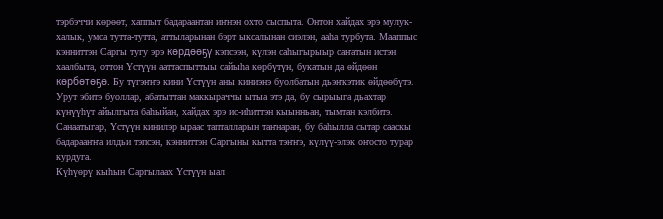тэрбэччи көрөөт, хаппыт бадараантан иҥнэн охто сыспыта. Онтон хайдах эрэ мулук-халык, умса тутта-тутта, аттыларынан бэрт ыксалынан сиэлэн, ааһа турбута. Мааппыс кэнниттэн Саргы тугу эрэ көрдөөҕү кэпсээн, күлэн саһыгырыыр саҥатын истэн хаалбыта, оттон Үстүүн ааттаспыттыы сайыһа көрбүтүн, букатын да өйдөөн көрбөтөҕө. Бу түгэҥҥэ кини Үстүүн аны киниэнэ буолбатын дьэҥкэтик өйдөөбүтэ. Урут эбитэ буоллар, абатыттан маккыраччы ытыа этэ да, бу сырыыга дьахтар күнүүһүт айылгыта баһыйан, хайдах эрэ ис-иһиттэн кыынньан, тымтан кэлбитэ. Санаатыгар, Үстүүн кинилэр ыраас тапталларын таҥнаран, бу баһылла сытар сааскы бадарааҥҥа илдьи тэпсэн, кэнниттэн Саргыны кытта тэҥҥэ, күлүү-элэк оҥосто турар курдуга.
Күһүөрү кыһын Саргылаах Үстүүн ыал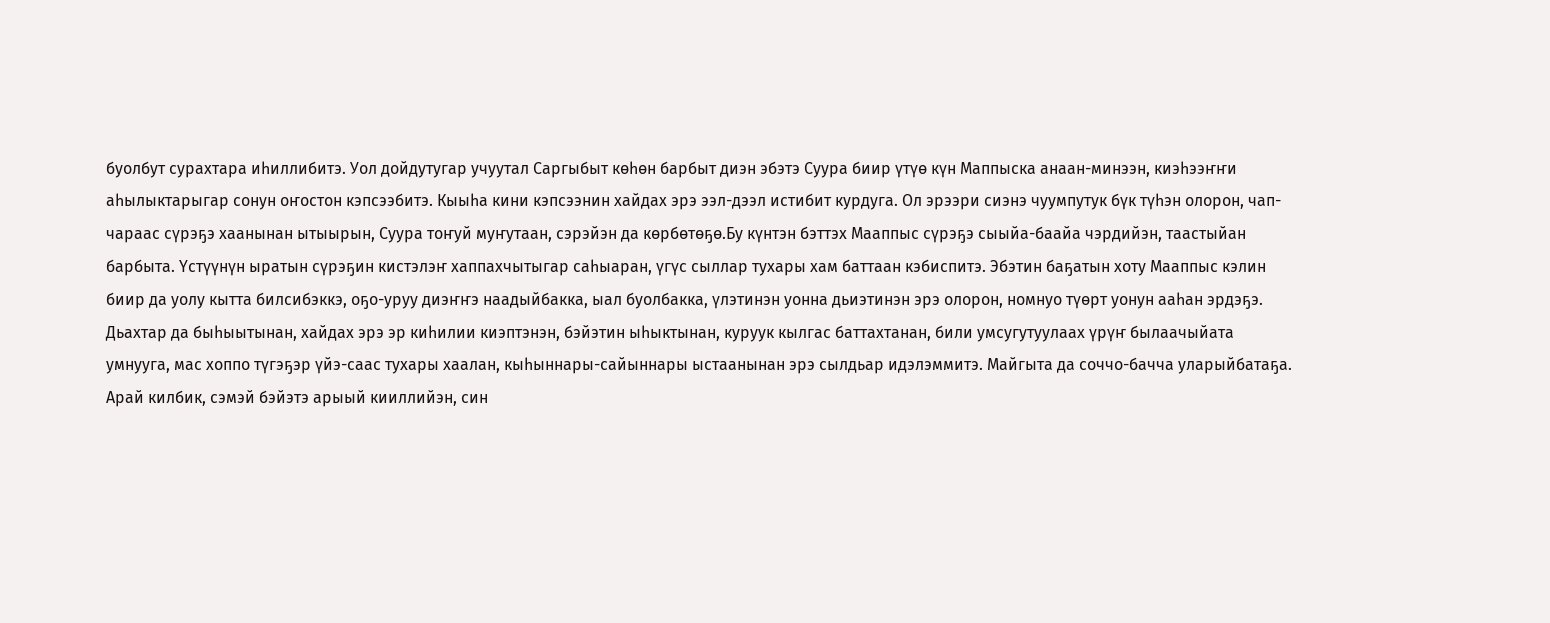буолбут сурахтара иһиллибитэ. Уол дойдутугар учуутал Саргыбыт көһөн барбыт диэн эбэтэ Суура биир үтүө күн Маппыска анаан-минээн, киэһээҥҥи аһылыктарыгар сонун оҥостон кэпсээбитэ. Кыыһа кини кэпсээнин хайдах эрэ ээл-дээл истибит курдуга. Ол эрээри сиэнэ чуумпутук бүк түһэн олорон, чап-чараас сүрэҕэ хаанынан ытыырын, Суура тоҥуй муҥутаан, сэрэйэн да көрбөтөҕө.Бу күнтэн бэттэх Мааппыс сүрэҕэ сыыйа-баайа чэрдийэн, таастыйан барбыта. Үстүүнүн ыратын сүрэҕин кистэлэҥ хаппахчытыгар саһыаран, үгүс сыллар тухары хам баттаан кэбиспитэ. Эбэтин баҕатын хоту Мааппыс кэлин биир да уолу кытта билсибэккэ, оҕо-уруу диэҥҥэ наадыйбакка, ыал буолбакка, үлэтинэн уонна дьиэтинэн эрэ олорон, номнуо түөрт уонун ааһан эрдэҕэ. Дьахтар да быһыытынан, хайдах эрэ эр киһилии киэптэнэн, бэйэтин ыһыктынан, куруук кылгас баттахтанан, били умсугутуулаах үрүҥ былаачыйата умнууга, мас хоппо түгэҕэр үйэ-саас тухары хаалан, кыһыннары-сайыннары ыстаанынан эрэ сылдьар идэлэммитэ. Майгыта да соччо-бачча уларыйбатаҕа. Арай килбик, сэмэй бэйэтэ арыый кииллийэн, син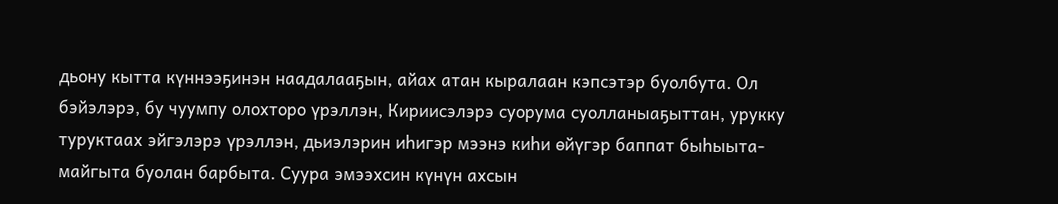дьону кытта күннээҕинэн наадалааҕын, айах атан кыралаан кэпсэтэр буолбута. Ол бэйэлэрэ, бу чуумпу олохторо үрэллэн, Кириисэлэрэ суорума суолланыаҕыттан, урукку туруктаах эйгэлэрэ үрэллэн, дьиэлэрин иһигэр мээнэ киһи өйүгэр баппат быһыыта-майгыта буолан барбыта. Суура эмээхсин күнүн ахсын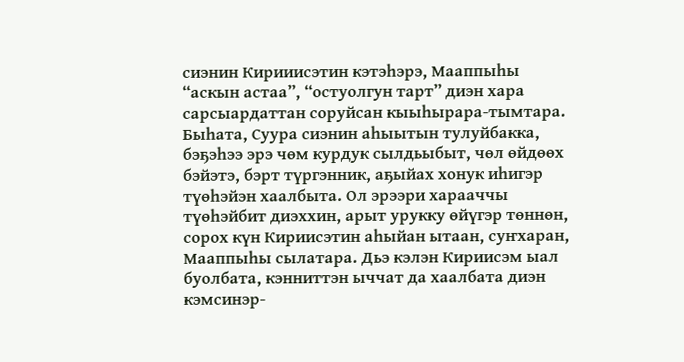сиэнин Кирииисэтин кэтэһэрэ, Мааппыһы “аскын астаа”, “остуолгун тарт” диэн хара сарсыардаттан соруйсан кыыһырара-тымтара. Быһата, Суура сиэнин аһыытын тулуйбакка, бэҕэһээ эрэ чөм курдук сылдьыбыт, чөл өйдөөх бэйэтэ, бэрт түргэнник, аҕыйах хонук иһигэр түөһэйэн хаалбыта. Ол эрээри харааччы түөһэйбит диэххин, арыт урукку өйүгэр төннөн, сорох күн Кириисэтин аһыйан ытаан, суҥхаран, Мааппыһы сылатара. Дьэ кэлэн Кириисэм ыал буолбата, кэнниттэн ыччат да хаалбата диэн кэмсинэр-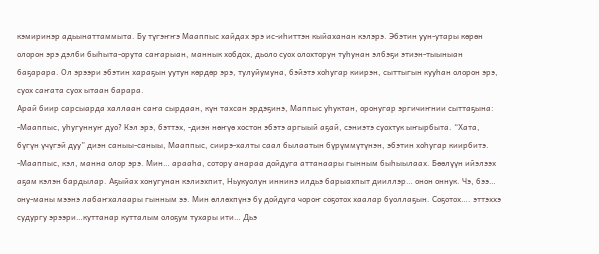кэмиринэр адьынаттаммыта. Бу түгэҥҥэ Мааппыс хайдах эрэ ис-иһиттэн кыйаханан кэлэрэ. Эбэтин уун-утары көрөн олорон эрэ дэлби быһыта-орута саҥарыан, маннык хобдох, дьоло суох олохторун туһунан элбэҕи этиэн-тыыныан баҕарара. Ол эрээри эбэтин хараҕын уутун көрдөр эрэ, тулуйумуна, бэйэтэ хоһугар киирэн, сыттыгын кууһан олорон эрэ, суох саҥата суох ытаан барара.
Арай биир сарсыарда халлаан саҥа сырдаан, күн тахсан эрдэҕинэ, Маппыс уһуктан, оронугар эргичиҥнии сыттаҕына: -Мааппыс, уһугуннуҥ дуо? Кэл эрэ, бэттэх, -диэн нөҥүө хостон эбэтэ аргыый аҕай, сэниэтэ суохтук ыҥырбыта. “Хата, бүгүн үчүгэй дуу” диэн саныы-саныы, Мааппыс, сиирэ-халты саал былаатын бүрүммүтүнэн, эбэтин хоһугар киирбитэ. -Мааппыс, кэл, манна олор эрэ. Мин… арааһа, сотору анараа дойдуга аттанаары гынным быһыылаах. Бөөлүүн ийэлээх аҕам кэлэн бардылар. Аҕыйах хонугунан кэлиэхпит, Ньукуолун иннинэ илдьэ барыахпыт дииллэр… онон оннук. Чэ, бээ… ону-маны мээнэ лабаҥхалаары гынным ээ. Мин өллөхпүнэ бу дойдуга чороҥ соҕотох хаалар буоллаҕын. Соҕотох…. эттэххэ судургу эрээри…куттанар кутталым олоҕум тухары ити… Дьэ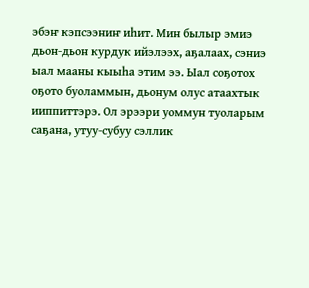эбэҥ кэпсээниҥ иһит. Мин былыр эмиэ дьон-дьон курдук ийэлээх, аҕалаах, сэниэ ыал мааны кыыһа этим ээ. Ыал соҕотох оҕото буоламмын, дьонум олус атаахтык ииппиттэрэ. Ол эрээри уоммун туоларым саҕана, утуу-субуу сэллик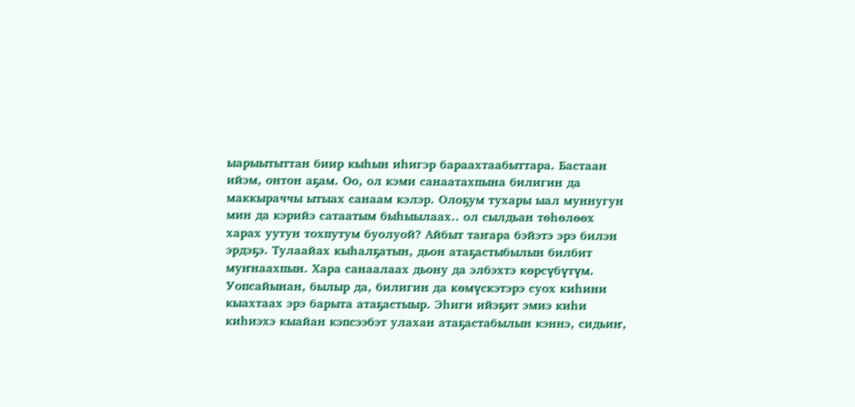ыарыытыттан биир кыһын иһигэр бараахтаабыттара. Бастаан ийэм, онтон аҕам. Оо, ол кэми санаатахпына билигин да маккыраччы ытыах санаам кэлэр. Олоҕум тухары ыал муннугун мин да кэрийэ сатаатым быһыылаах.. ол сылдьан төһөлөөх харах уутун тохпутум буолуой? Айбыт таҥара бэйэтэ эрэ билэн эрдэҕэ. Тулаайах кыһалҕатын, дьон атаҕастыбылын билбит муҥнаахпын. Хара санаалаах дьону да элбэхтэ көрсүбүтүм. Уопсайынан, былыр да, билигин да көмүскэтэрэ суох киһини кыахтаах эрэ барыта атаҕастыыр. Эһиги ийэҕит эмиэ киһи киһиэхэ кыайан кэпсээбэт улахан атаҕастабылын кэннэ, сидьиҥ,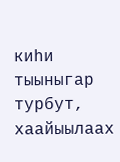киһи тыыныгар турбут, хаайыылаах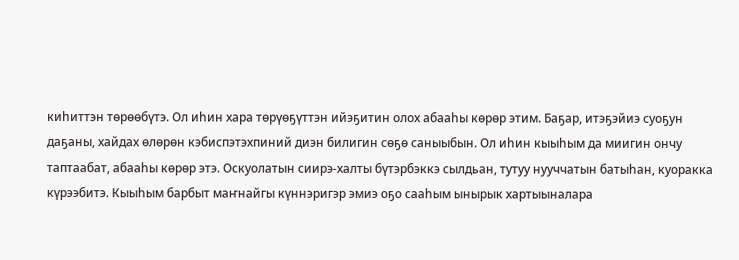киһиттэн төрөөбүтэ. Ол иһин хара төрүөҕүттэн ийэҕитин олох абааһы көрөр этим. Баҕар, итэҕэйиэ суоҕун даҕаны, хайдах өлөрөн кэбиспэтэхпиний диэн билигин сөҕө саныыбын. Ол иһин кыыһым да миигин ончу таптаабат, абааһы көрөр этэ. Оскуолатын сиирэ-халты бүтэрбэккэ сылдьан, тутуу нууччатын батыһан, куоракка күрээбитэ. Кыыһым барбыт маҥнайгы күннэригэр эмиэ оҕо сааһым ынырык хартыыналара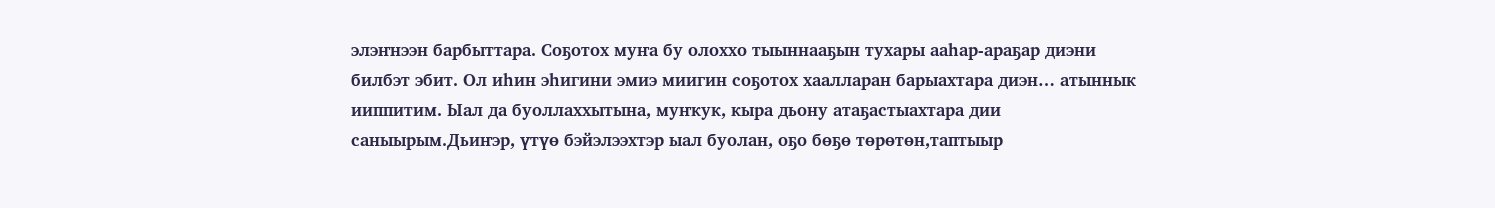элэҥнээн барбыттара. Соҕотох муҥа бу олоххо тыыннааҕын тухары ааһар-араҕар диэни билбэт эбит. Ол иһин эһигини эмиэ миигин соҕотох хаалларан барыахтара диэн… атыннык ииппитим. Ыал да буоллаххытына, муҥкук, кыра дьону атаҕастыахтара дии саныырым.Дьиҥэр, үтүө бэйэлээхтэр ыал буолан, оҕо бөҕө төрөтөн,таптыыр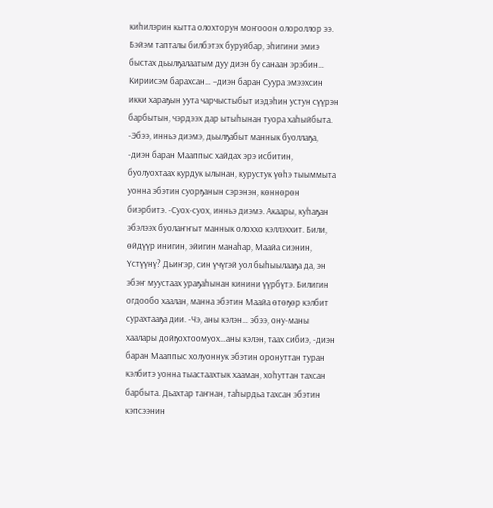киһилэрин кытта олохторун моҥооон олороллор ээ. Бэйэм тапталы билбэтэх буруйбар, эһигини эмиэ быстах дьылҕалаатым дуу диэн бу санаан эрэбин… Кириисэм барахсан… –диэн баран Суура эмээхсин икки хараҕын уута чарчыстыбыт иэдэһин устун сүүрэн барбытын, чэрдээх дар ытыһынан туора хаһыйбыта. -Эбээ, инньэ диэмэ, дьылҕабыт маннык буоллаҕа, -диэн баран Мааппыс хайдах эрэ исбитин, буолуохтаах курдук ылынан, курустук үөһэ тыыммыта уонна эбэтин суорҕанын сэрэнэн, көннөрөн биэрбитэ. -Суох-суох, инньэ диэмэ. Акаары, куһаҕан эбэлээх буолаҥҥыт маннык олоххо кэллэххит. Били, өйдүүр инигин, эйигин манаһар, Маайа сиэнин, Үстүүнү? Дьиҥэр, син үчүгэй уол быһыылааҕа да, эн эбэҥ муустаах ураҕаһынан кинини үүрбүтэ. Билигин огдообо хаалан, манна эбэтин Маайа өтөҕөр кэлбит сурахтааҕа дии. -Чэ, аны кэлэн… эбээ, ону-маны хаалары дойҕохтоомуох…аны кэлэн, таах сибиэ, -диэн баран Мааппыс холуоннук эбэтин оронуттан туран кэлбитэ уонна тыастаахтык хааман, хоһуттан тахсан барбыта. Дьахтар таҥнан, таһырдьа тахсан эбэтин кэпсээнин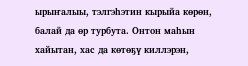ырыҥалыы, тэлгэһэтин кырыйа көрөн, балай да өр турбута. Онтон маһын хайытан, хас да көтөҕү киллэрэн,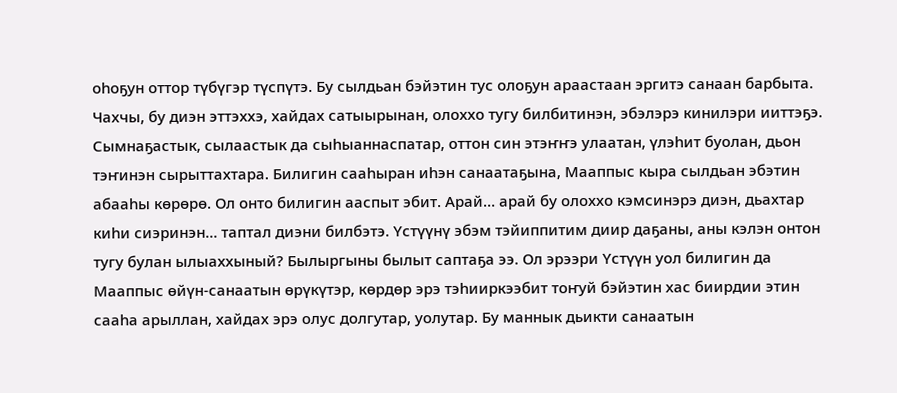оһоҕун оттор түбүгэр түспүтэ. Бу сылдьан бэйэтин тус олоҕун араастаан эргитэ санаан барбыта. Чахчы, бу диэн эттэххэ, хайдах сатыырынан, олоххо тугу билбитинэн, эбэлэрэ кинилэри ииттэҕэ. Сымнаҕастык, сылаастык да сыһыаннаспатар, оттон син этэҥҥэ улаатан, үлэһит буолан, дьон тэҥинэн сырыттахтара. Билигин сааһыран иһэн санаатаҕына, Мааппыс кыра сылдьан эбэтин абааһы көрөрө. Ол онто билигин ааспыт эбит. Арай… арай бу олоххо кэмсинэрэ диэн, дьахтар киһи сиэринэн… таптал диэни билбэтэ. Үстүүнү эбэм тэйиппитим диир даҕаны, аны кэлэн онтон тугу булан ылыаххыный? Былыргыны былыт саптаҕа ээ. Ол эрээри Үстүүн уол билигин да Мааппыс өйүн-санаатын өрүкүтэр, көрдөр эрэ тэһииркээбит тоҥуй бэйэтин хас биирдии этин сааһа арыллан, хайдах эрэ олус долгутар, уолутар. Бу маннык дьикти санаатын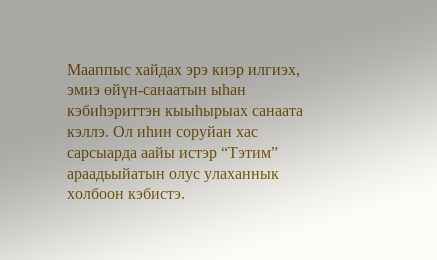Мааппыс хайдах эрэ киэр илгиэх, эмиэ өйүн-санаатын ыһан кэбиһэриттэн кыыһырыах санаата кэллэ. Ол иһин соруйан хас сарсыарда аайы истэр “Тэтим” араадьыйатын олус улаханнык холбоон кэбистэ.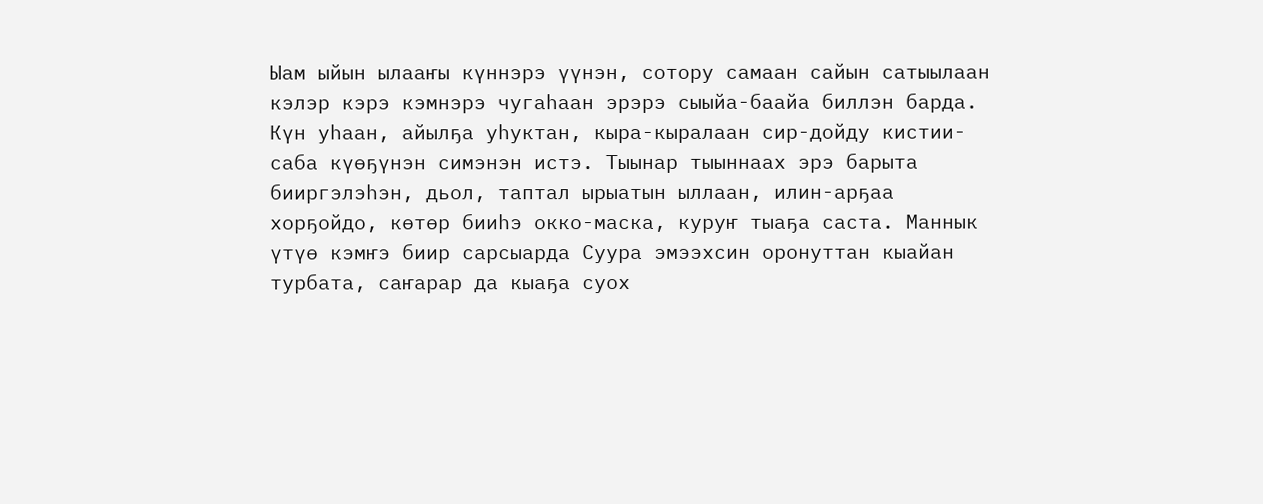Ыам ыйын ылааҥы күннэрэ үүнэн, сотору самаан сайын сатыылаан кэлэр кэрэ кэмнэрэ чугаһаан эрэрэ сыыйа-баайа биллэн барда. Күн уһаан, айылҕа уһуктан, кыра-кыралаан сир-дойду кистии-саба күөҕүнэн симэнэн истэ. Тыынар тыыннаах эрэ барыта бииргэлэһэн, дьол, таптал ырыатын ыллаан, илин-арҕаа хорҕойдо, көтөр бииһэ окко-маска, куруҥ тыаҕа саста. Маннык үтүө кэмҥэ биир сарсыарда Суура эмээхсин оронуттан кыайан турбата, саҥарар да кыаҕа суох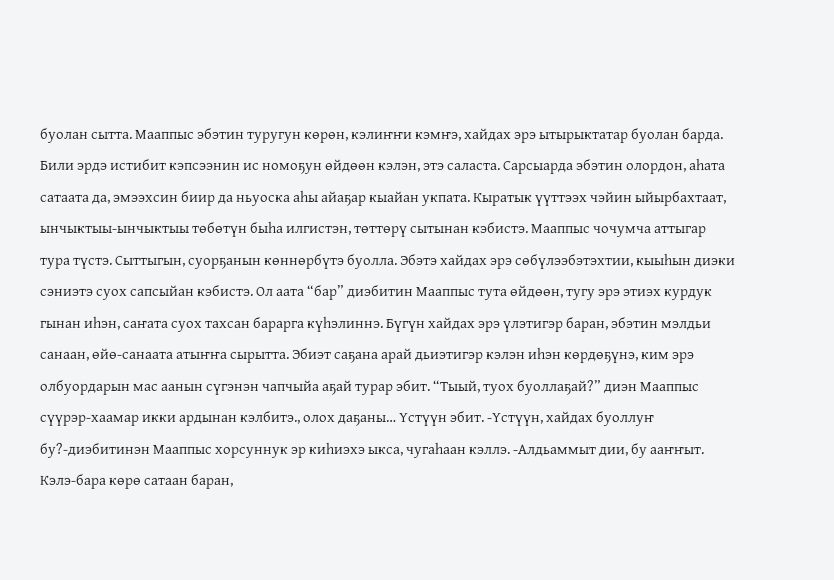буолан сытта. Мааппыс эбэтин туругун көрөн, кэлиҥҥи кэмҥэ, хайдах эрэ ытырыктатар буолан барда. Били эрдэ истибит кэпсээнин ис номоҕун өйдөөн кэлэн, этэ саласта. Сарсыарда эбэтин олордон, аһата сатаата да, эмээхсин биир да ньуоска аһы айаҕар кыайан укпата. Кыратык үүттээх чэйин ыйырбахтаат, ынчыктыы-ынчыктыы төбөтүн быһа илгистэн, төттөрү сытынан кэбистэ. Мааппыс чочумча аттыгар тура түстэ. Сыттыгын, суорҕанын көннөрбүтэ буолла. Эбэтэ хайдах эрэ сөбүлээбэтэхтии, кыыһын диэки сэниэтэ суох сапсыйан кэбистэ. Ол аата “бар” диэбитин Мааппыс тута өйдөөн, тугу эрэ этиэх курдук гынан иһэн, саҥата суох тахсан барарга күһэлиннэ. Бүгүн хайдах эрэ үлэтигэр баран, эбэтин мэлдьи санаан, өйө-санаата атыҥҥа сырытта. Эбиэт саҕана арай дьиэтигэр кэлэн иһэн көрдөҕүнэ, ким эрэ олбуордарын мас аанын сүгэнэн чапчыйа аҕай турар эбит. “Тыый, туох буоллаҕай?” диэн Мааппыс сүүрэр-хаамар икки ардынан кэлбитэ., олох даҕаны… Үстүүн эбит. -Үстүүн, хайдах буоллуҥ бу?-диэбитинэн Мааппыс хорсуннук эр киһиэхэ ыкса, чугаһаан кэллэ. -Алдьаммыт дии, бу ааҥҥыт. Кэлэ-бара көрө сатаан баран,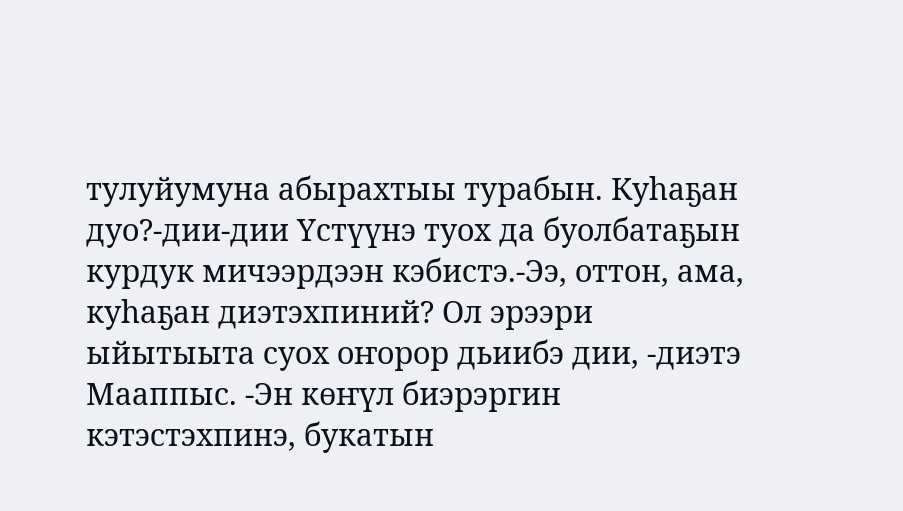тулуйумуна абырахтыы турабын. Куһаҕан дуо?-дии-дии Үстүүнэ туох да буолбатаҕын курдук мичээрдээн кэбистэ.-Ээ, оттон, ама, куһаҕан диэтэхпиний? Ол эрээри ыйытыыта суох оҥорор дьиибэ дии, -диэтэ Мааппыс. -Эн көҥүл биэрэргин кэтэстэхпинэ, букатын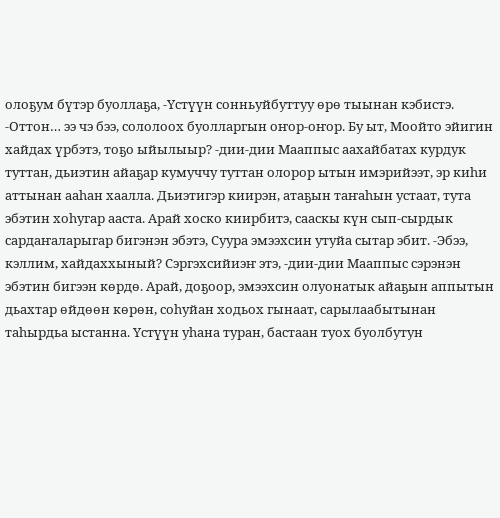олоҕум бүтэр буоллаҕа, -Үстүүн сонньуйбуттуу өрө тыынан кэбистэ. -Оттон… ээ чэ бээ, сололоох буолларгын оҥор-оҥор. Бу ыт, Моойто эйигин хайдах үрбэтэ, тоҕо ыйылыыр? -дии-дии Мааппыс аахайбатах курдук туттан, дьиэтин айаҕар кумуччу туттан олорор ытын имэрийээт, эр киһи аттынан ааһан хаалла. Дьиэтигэр киирэн, атаҕын таҥаһын устаат, тута эбэтин хоһугар ааста. Арай хоско киирбитэ, сааскы күн сып-сырдык сардаҥаларыгар бигэнэн эбэтэ, Суура эмээхсин утуйа сытар эбит. -Эбээ, кэллим, хайдаххыный? Сэргэхсийиэҥ этэ, -дии-дии Мааппыс сэрэнэн эбэтин бигээн көрдө. Арай, доҕоор, эмээхсин олуонатык айаҕын аппытын дьахтар өйдөөн көрөн, соһуйан ходьох гынаат, сарылаабытынан таһырдьа ыстанна. Үстүүн уһана туран, бастаан туох буолбутун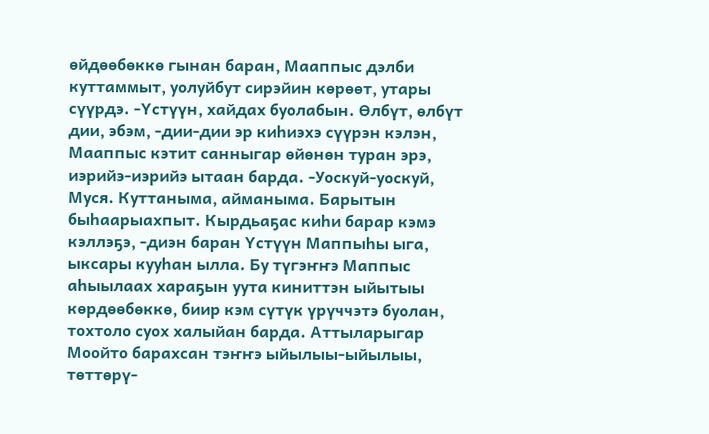өйдөөбөккө гынан баран, Мааппыс дэлби куттаммыт, уолуйбут сирэйин көрөөт, утары сүүрдэ. -Үстүүн, хайдах буолабын. Өлбүт, өлбүт дии, эбэм, -дии-дии эр киһиэхэ сүүрэн кэлэн, Мааппыс кэтит санныгар өйөнөн туран эрэ, иэрийэ-иэрийэ ытаан барда. -Уоскуй-уоскуй, Муся. Куттаныма, айманыма. Барытын быһаарыахпыт. Кырдьаҕас киһи барар кэмэ кэллэҕэ, -диэн баран Үстүүн Маппыһы ыга, ыксары кууһан ылла. Бу түгэҥҥэ Маппыс аһыылаах хараҕын уута киниттэн ыйытыы көрдөөбөккө, биир кэм сүтүк үрүччэтэ буолан, тохтоло суох халыйан барда. Аттыларыгар Моойто барахсан тэҥҥэ ыйылыы-ыйылыы, төттөрү-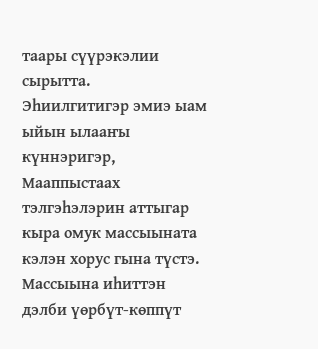таары сүүрэкэлии сырытта.
Эһиилгитигэр эмиэ ыам ыйын ылааҥы күннэригэр, Мааппыстаах тэлгэһэлэрин аттыгар кыра омук массыыната кэлэн хорус гына түстэ. Массыына иһиттэн дэлби үөрбүт-көппүт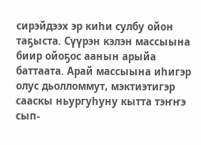сирэйдээх эр киһи сулбу ойон таҕыста. Сүүрэн кэлэн массыына биир ойоҕос аанын арыйа баттаата. Арай массыына иһигэр олус дьолломмут, мэктиэтигэр сааскы ньургуһуну кытта тэҥҥэ сып-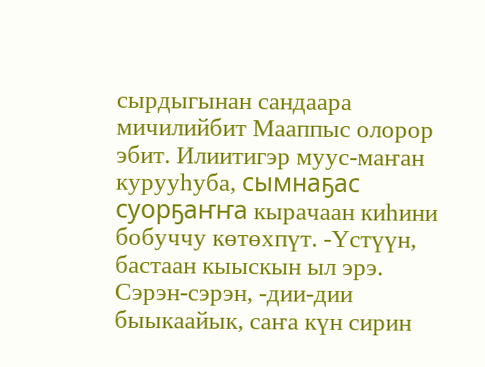сырдыгынан сандаара мичилийбит Мааппыс олорор эбит. Илиитигэр муус-маҥан курууһуба, сымнаҕас суорҕаҥҥа кырачаан киһини бобуччу көтөхпүт. -Үстүүн, бастаан кыыскын ыл эрэ. Сэрэн-сэрэн, -дии-дии быыкаайык, саҥа күн сирин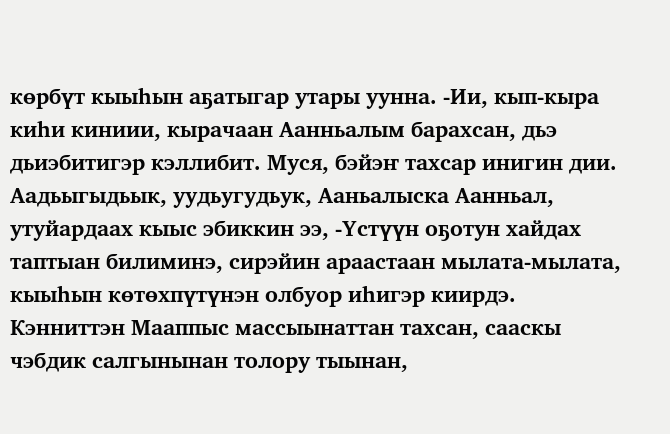көрбүт кыыһын аҕатыгар утары уунна. -Ии, кып-кыра киһи киниии, кырачаан Аанньалым барахсан, дьэ дьиэбитигэр кэллибит. Муся, бэйэҥ тахсар инигин дии. Аадьыгыдьык, уудьугудьук, Ааньалыска Аанньал, утуйардаах кыыс эбиккин ээ, -Үстүүн оҕотун хайдах таптыан билиминэ, сирэйин араастаан мылата-мылата, кыыһын көтөхпүтүнэн олбуор иһигэр киирдэ. Кэнниттэн Мааппыс массыынаттан тахсан, сааскы чэбдик салгынынан толору тыынан,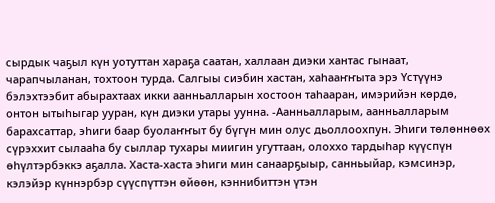сырдык чаҕыл күн уотуттан хараҕа саатан, халлаан диэки хантас гынаат, чарапчыланан, тохтоон турда. Салгыы сиэбин хастан, хаһааҥҥыта эрэ Үстүүнэ бэлэхтээбит абырахтаах икки аанньалларын хостоон таһааран, имэрийэн көрдө, онтон ытыһыгар ууран, күн диэки утары уунна. -Аанньалларым, аанньалларым барахсаттар, эһиги баар буолаҥҥыт бу бүгүн мин олус дьоллоохпун. Эһиги төлөннөөх сүрэххит сылааһа бу сыллар тухары миигин угуттаан, олоххо тардыһар күүспүн өһүлтэрбэккэ аҕалла. Хаста-хаста эһиги мин санаарҕыыр, санньыйар, кэмсинэр, кэлэйэр күннэрбэр сүүспүттэн өйөөн, кэннибиттэн үтэн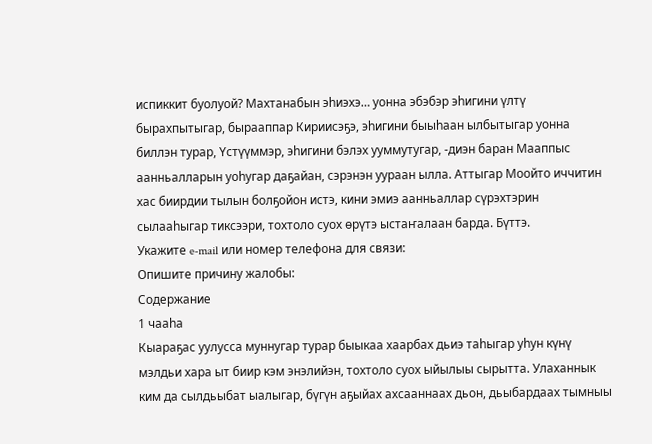испиккит буолуой? Махтанабын эһиэхэ… уонна эбэбэр эһигини үлтү бырахпытыгар, бырааппар Кириисэҕэ, эһигини быыһаан ылбытыгар уонна биллэн турар, Үстүүммэр, эһигини бэлэх ууммутугар, -диэн баран Мааппыс аанньалларын уоһугар даҕайан, сэрэнэн уураан ылла. Аттыгар Моойто иччитин хас биирдии тылын болҕойон истэ, кини эмиэ аанньаллар сүрэхтэрин сылааһыгар тиксээри, тохтоло суох өрүтэ ыстаҥалаан барда. Бүттэ.
Укажите e-mail или номер телефона для связи:
Опишите причину жалобы:
Содержание
1 чааһа
Кыараҕас уулусса муннугар турар быыкаа хаарбах дьиэ таһыгар уһун күнү мэлдьи хара ыт биир кэм энэлийэн, тохтоло суох ыйылыы сырытта. Улаханнык ким да сылдьыбат ыалыгар, бүгүн аҕыйах ахсааннаах дьон, дьыбардаах тымныы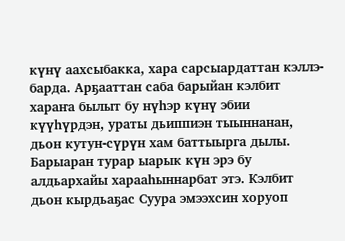күнү аахсыбакка, хара сарсыардаттан кэллэ-барда. Арҕааттан саба барыйан кэлбит хараҥа былыт бу нүһэр күнү эбии күүһүрдэн, ураты дьиппиэн тыыннанан, дьон кутун-сүрүн хам баттыырга дылы.
Барыаран турар ыарык күн эрэ бу алдьархайы харааһыннарбат этэ. Кэлбит дьон кырдьаҕас Суура эмээхсин хоруоп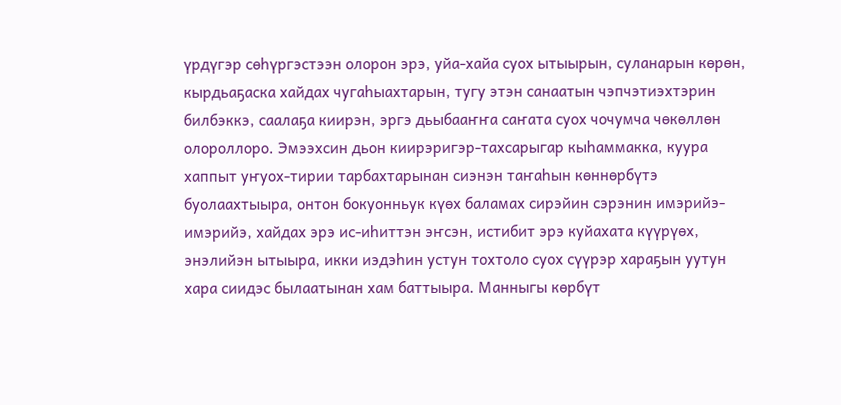үрдүгэр сөһүргэстээн олорон эрэ, уйа-хайа суох ытыырын, суланарын көрөн, кырдьаҕаска хайдах чугаһыахтарын, тугу этэн санаатын чэпчэтиэхтэрин билбэккэ, саалаҕа киирэн, эргэ дьыбааҥҥа саҥата суох чочумча чөкөллөн олороллоро. Эмээхсин дьон киирэригэр-тахсарыгар кыһаммакка, куура хаппыт уҥуох-тирии тарбахтарынан сиэнэн таҥаһын көннөрбүтэ буолаахтыыра, онтон бокуонньук күөх баламах сирэйин сэрэнин имэрийэ-имэрийэ, хайдах эрэ ис-иһиттэн эҥсэн, истибит эрэ куйахата күүрүөх, энэлийэн ытыыра, икки иэдэһин устун тохтоло суох сүүрэр хараҕын уутун хара сиидэс былаатынан хам баттыыра. Манныгы көрбүт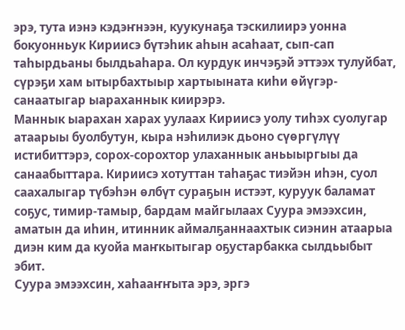эрэ, тута иэнэ кэдэҥнээн, куукунаҕа тэскилиирэ уонна бокуонньук Кириисэ бүтэһик аһын асаһаат, сып-сап таһырдьаны былдьаһара. Ол курдук инчэҕэй эттээх тулуйбат, сүрэҕи хам ытырбахтыыр хартыыната киһи өйүгэр-санаатыгар ыараханнык киирэрэ.
Маннык ыарахан харах уулаах Кириисэ уолу тиһэх суолугар атаарыы буолбутун, кыра нэһилиэк дьоно сүөргүлүү истибиттэрэ, сорох-сорохтор улаханнык аньыыргыы да санаабыттара. Кириисэ хотуттан таһаҕас тиэйэн иһэн, суол саахалыгар түбэһэн өлбүт сураҕын истээт, куруук баламат соҕус, тимир-тамыр, бардам майгылаах Суура эмээхсин, аматын да иһин, итинник аймалҕаннаахтык сиэнин атаарыа диэн ким да куойа маҥкытыгар оҕустарбакка сылдьыбыт эбит.
Суура эмээхсин, хаһааҥҥыта эрэ, эргэ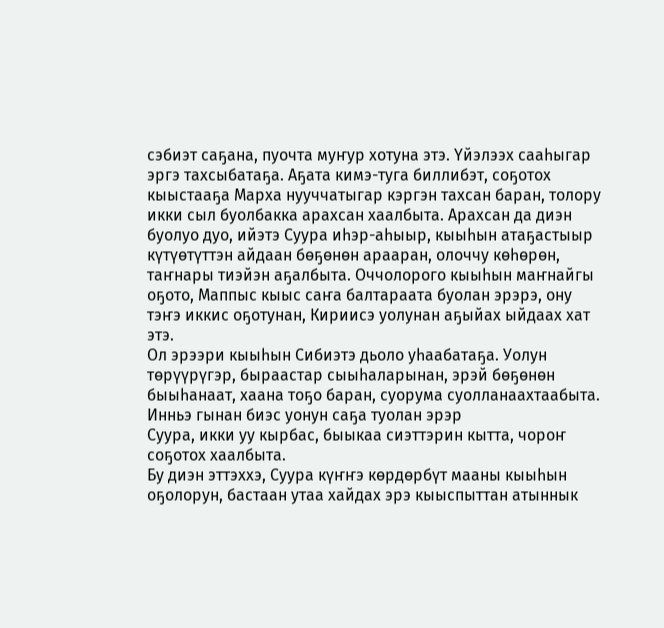сэбиэт саҕана, пуочта муҥур хотуна этэ. Үйэлээх сааһыгар эргэ тахсыбатаҕа. Аҕата кимэ-туга биллибэт, соҕотох кыыстааҕа Марха нууччатыгар кэргэн тахсан баран, толору икки сыл буолбакка арахсан хаалбыта. Арахсан да диэн буолуо дуо, ийэтэ Суура иһэр-аһыыр, кыыһын атаҕастыыр күтүөтүттэн айдаан бөҕөнөн арааран, олоччу көһөрөн, таҥнары тиэйэн аҕалбыта. Оччолорого кыыһын маҥнайгы оҕото, Маппыс кыыс саҥа балтараата буолан эрэрэ, ону тэҥэ иккис оҕотунан, Кириисэ уолунан аҕыйах ыйдаах хат этэ.
Ол эрээри кыыһын Сибиэтэ дьоло уһаабатаҕа. Уолун төрүүрүгэр, быраастар сыыһаларынан, эрэй бөҕөнөн быыһанаат, хаана тоҕо баран, суорума суолланаахтаабыта. Инньэ гынан биэс уонун саҕа туолан эрэр
Суура, икки уу кырбас, быыкаа сиэттэрин кытта, чороҥ соҕотох хаалбыта.
Бу диэн эттэххэ, Суура күҥҥэ көрдөрбүт мааны кыыһын оҕолорун, бастаан утаа хайдах эрэ кыыспыттан атыннык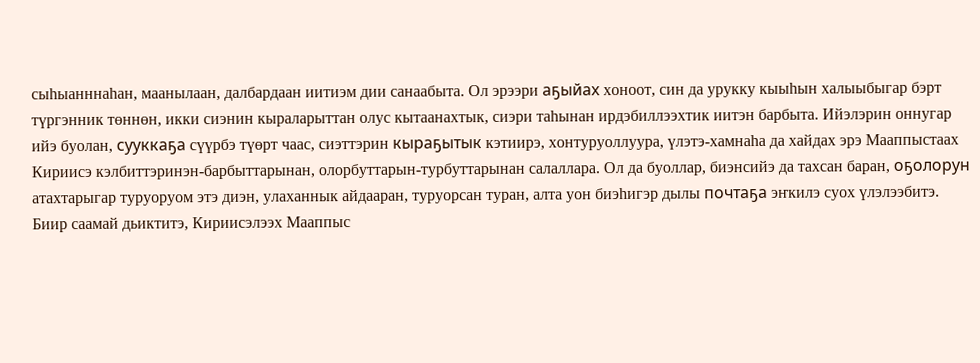сыһыанннаһан, маанылаан, далбардаан иитиэм дии санаабыта. Ол эрээри аҕыйах хоноот, син да урукку кыыһын халыыбыгар бэрт түргэнник төннөн, икки сиэнин кыраларыттан олус кытаанахтык, сиэри таһынан ирдэбиллээхтик иитэн барбыта. Ийэлэрин оннугар ийэ буолан, сууккаҕа сүүрбэ түөрт чаас, сиэттэрин кыраҕытык кэтиирэ, хонтуруоллуура, үлэтэ-хамнаһа да хайдах эрэ Мааппыстаах Кириисэ кэлбиттэринэн-барбыттарынан, олорбуттарын-турбуттарынан салаллара. Ол да буоллар, биэнсийэ да тахсан баран, оҕолорун атахтарыгар туруоруом этэ диэн, улаханнык айдааран, туруорсан туран, алта уон биэһигэр дылы почтаҕа эҥкилэ суох үлэлээбитэ.
Биир саамай дьиктитэ, Кириисэлээх Мааппыс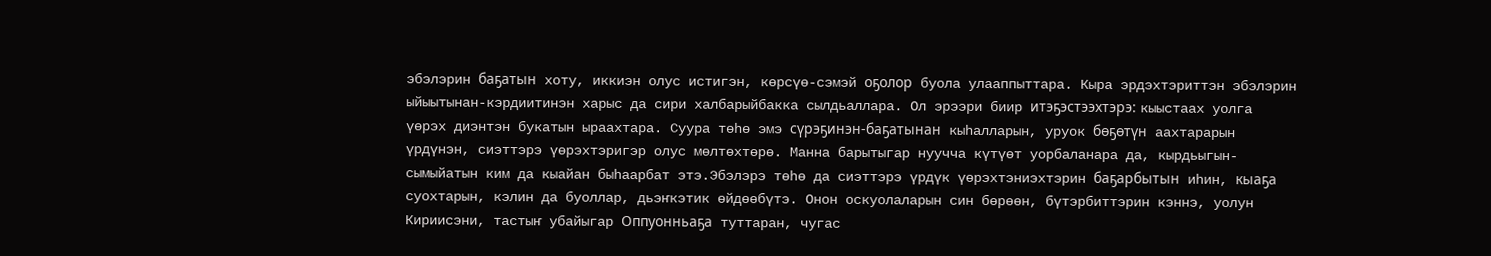эбэлэрин баҕатын хоту, иккиэн олус истигэн, көрсүө-сэмэй оҕолор буола улааппыттара. Кыра эрдэхтэриттэн эбэлэрин ыйыытынан-кэрдиитинэн харыс да сири халбарыйбакка сылдьаллара. Ол эрээри биир итэҕэстээхтэрэ: кыыстаах уолга үөрэх диэнтэн букатын ыраахтара. Суура төһө эмэ сүрэҕинэн-баҕатынан кыһалларын, уруок бөҕөтүн аахтарарын үрдүнэн, сиэттэрэ үөрэхтэригэр олус мөлтөхтөрө. Манна барытыгар нуучча күтүөт уорбаланара да, кырдьыгын-сымыйатын ким да кыайан быһаарбат этэ.Эбэлэрэ төһө да сиэттэрэ үрдүк үөрэхтэниэхтэрин баҕарбытын иһин, кыаҕа суохтарын, кэлин да буоллар, дьэҥкэтик өйдөөбүтэ. Онон оскуолаларын син бөрөөн, бүтэрбиттэрин кэннэ, уолун Кириисэни, тастыҥ убайыгар Оппуонньаҕа туттаран, чугас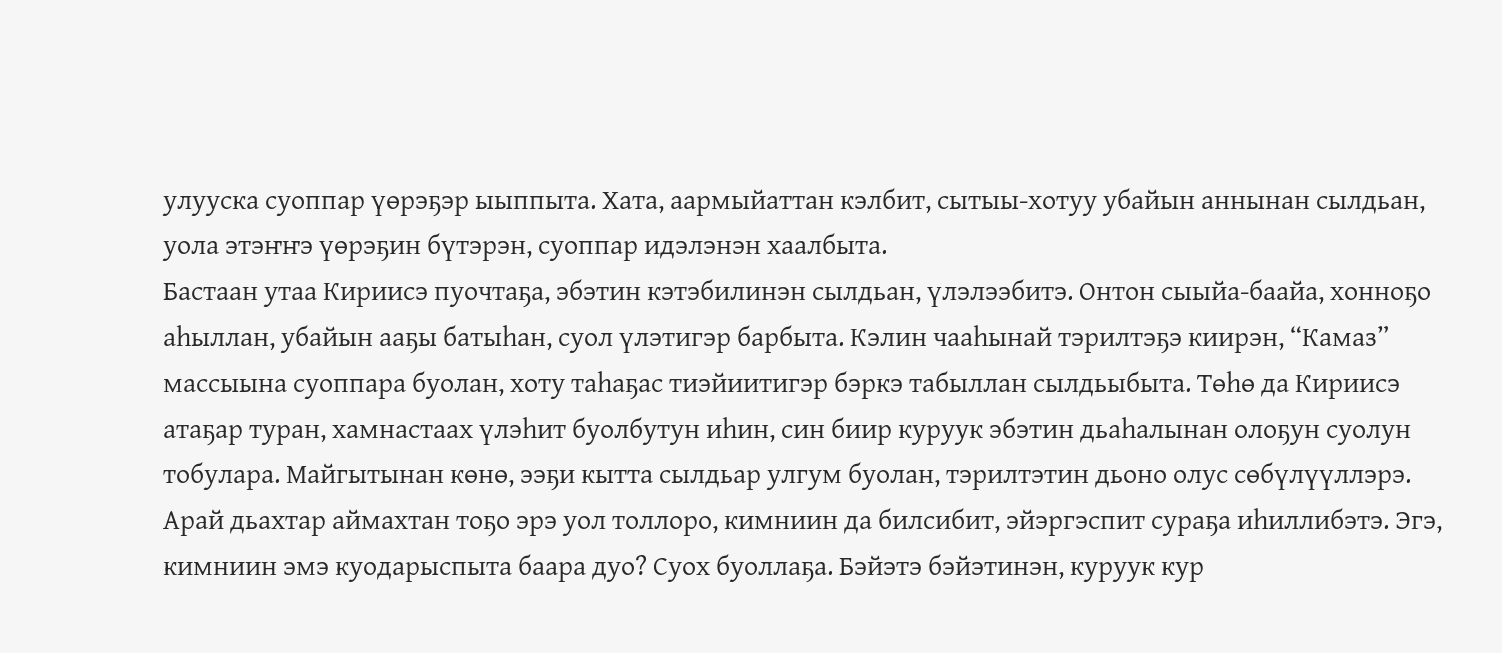улууска суоппар үөрэҕэр ыыппыта. Хата, аармыйаттан кэлбит, сытыы-хотуу убайын аннынан сылдьан, уола этэҥҥэ үөрэҕин бүтэрэн, суоппар идэлэнэн хаалбыта.
Бастаан утаа Кириисэ пуочтаҕа, эбэтин кэтэбилинэн сылдьан, үлэлээбитэ. Онтон сыыйа-баайа, хонноҕо аһыллан, убайын ааҕы батыһан, суол үлэтигэр барбыта. Кэлин чааһынай тэрилтэҕэ киирэн, “Камаз” массыына суоппара буолан, хоту таһаҕас тиэйиитигэр бэркэ табыллан сылдьыбыта. Төһө да Кириисэ атаҕар туран, хамнастаах үлэһит буолбутун иһин, син биир куруук эбэтин дьаһалынан олоҕун суолун тобулара. Майгытынан көнө, ээҕи кытта сылдьар улгум буолан, тэрилтэтин дьоно олус сөбүлүүллэрэ. Арай дьахтар аймахтан тоҕо эрэ уол толлоро, кимниин да билсибит, эйэргэспит сураҕа иһиллибэтэ. Эгэ, кимниин эмэ куодарыспыта баара дуо? Суох буоллаҕа. Бэйэтэ бэйэтинэн, куруук кур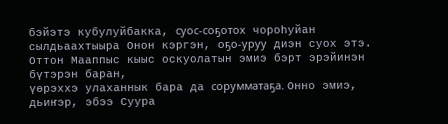бэйэтэ кубулуйбакка, суос-соҕотох чороһуйан сылдьаахтыыра Онон кэргэн, оҕо-уруу диэн суох этэ.
Оттон Мааппыс кыыс оскуолатын эмиэ бэрт эрэйинэн бүтэрэн баран,
үөрэххэ улаханнык бара да сорумматаҕа. Онно эмиэ, дьиҥэр, эбээ Суура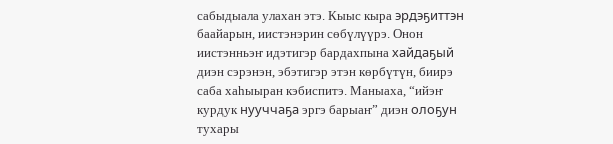сабыдыала улахан этэ. Кыыс кыра эрдэҕиттэн баайарын, иистэнэрин сөбүлүүрэ. Онон иистэнньэҥ идэтигэр бардахпына хайдаҕый диэн сэрэнэн, эбэтигэр этэн көрбүтүн, биирэ саба хаһыыран кэбиспитэ. Маныаха, “ийэҥ курдук нууччаҕа эргэ барыаҥ” диэн олоҕун тухары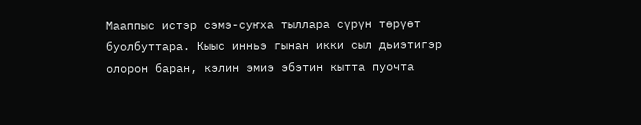Мааппыс истэр сэмэ-суҥха тыллара сүрүн төрүөт буолбуттара. Кыыс инньэ гынан икки сыл дьиэтигэр олорон баран, кэлин эмиэ эбэтин кытта пуочта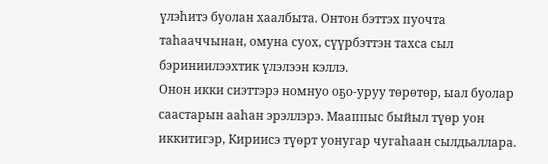үлэһитэ буолан хаалбыта. Онтон бэттэх пуочта таһааччынан, омуна суох, сүүрбэттэн тахса сыл бэриниилээхтик үлэлээн кэллэ.
Онон икки сиэттэрэ номнуо оҕо-уруу төрөтөр, ыал буолар саастарын ааһан эрэллэрэ. Мааппыс быйыл түөр уон иккитигэр, Кириисэ түөрт уонугар чугаһаан сылдьаллара.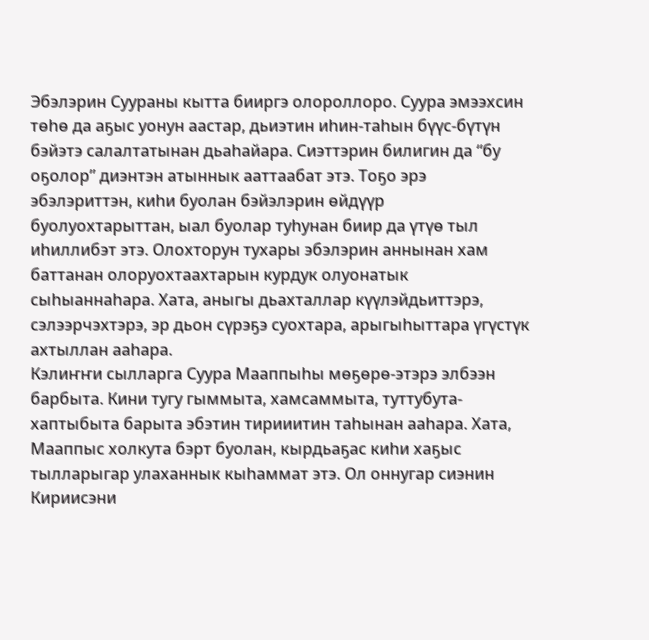Эбэлэрин Суураны кытта бииргэ олороллоро. Суура эмээхсин төһө да аҕыс уонун аастар, дьиэтин иһин-таһын бүүс-бүтүн бэйэтэ салалтатынан дьаһайара. Сиэттэрин билигин да “бу оҕолор” диэнтэн атыннык ааттаабат этэ. Тоҕо эрэ эбэлэриттэн, киһи буолан бэйэлэрин өйдүүр буолуохтарыттан, ыал буолар туһунан биир да үтүө тыл иһиллибэт этэ. Олохторун тухары эбэлэрин аннынан хам баттанан олоруохтаахтарын курдук олуонатык сыһыаннаһара. Хата, аныгы дьахталлар күүлэйдьиттэрэ, сэлээрчэхтэрэ, эр дьон сүрэҕэ суохтара, арыгыһыттара үгүстүк ахтыллан ааһара.
Кэлиҥҥи сылларга Суура Мааппыһы мөҕөрө-этэрэ элбээн барбыта. Кини тугу гыммыта, хамсаммыта, туттубута-хаптыбыта барыта эбэтин тирииитин таһынан ааһара. Хата, Мааппыс холкута бэрт буолан, кырдьаҕас киһи хаҕыс тылларыгар улаханнык кыһаммат этэ. Ол оннугар сиэнин Кириисэни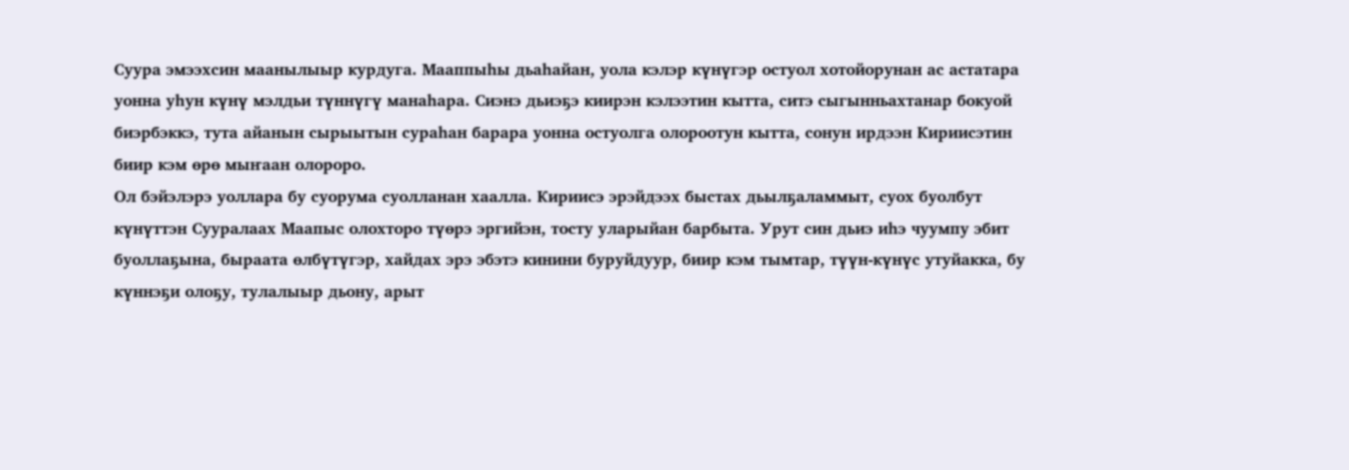Суура эмээхсин маанылыыр курдуга. Мааппыһы дьаһайан, уола кэлэр күнүгэр остуол хотойорунан ас астатара уонна уһун күнү мэлдьи түннүгү манаһара. Сиэнэ дьиэҕэ киирэн кэлээтин кытта, ситэ сыгынньахтанар бокуой биэрбэккэ, тута айанын сырыытын сураһан барара уонна остуолга олороотун кытта, сонун ирдээн Кириисэтин биир кэм өрө мыҥаан олороро.
Ол бэйэлэрэ уоллара бу суорума суолланан хаалла. Кириисэ эрэйдээх быстах дьылҕаламмыт, суох буолбут күнүттэн Сууралаах Маапыс олохторо түөрэ эргийэн, тосту уларыйан барбыта. Урут син дьиэ иһэ чуумпу эбит буоллаҕына, быраата өлбүтүгэр, хайдах эрэ эбэтэ кинини буруйдуур, биир кэм тымтар, түүн-күнүс утуйакка, бу күннэҕи олоҕу, тулалыыр дьону, арыт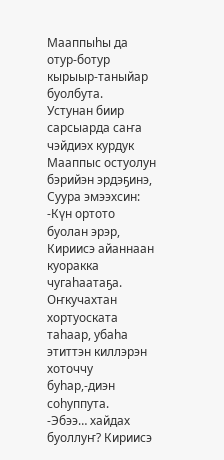Мааппыһы да отур-ботур кырыыр-таныйар буолбута.
Устунан биир сарсыарда саҥа чэйдиэх курдук Мааппыс остуолун бэрийэн эрдэҕинэ, Суура эмээхсин:
-Күн ортото буолан эрэр, Кириисэ айаннаан куоракка чугаһаатаҕа. Оҥкучахтан хортуоската таһаар, убаһа этиттэн киллэрэн
хоточчу буһар,-диэн соһуппута.
-Эбээ… хайдах буоллуҥ? Кириисэ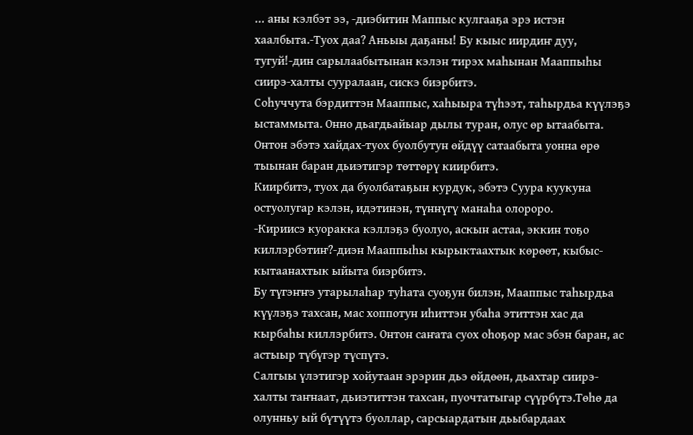… аны кэлбэт ээ, -диэбитин Маппыс кулгааҕа эрэ истэн хаалбыта.-Туох даа? Аньыы даҕаны! Бу кыыс иирдиҥ дуу, тугуй!-дин сарылаабытынан кэлэн тирэх маһынан Мааппыһы сиирэ-халты сууралаан, сискэ биэрбитэ.
Соһуччута бэрдиттэн Мааппыс, хаһыыра түһээт, таһырдьа күүлэҕэ ыстаммыта. Онно дьагдьайыар дылы туран, олус өр ытаабыта. Онтон эбэтэ хайдах-туох буолбутун өйдүү сатаабыта уонна өрө тыынан баран дьиэтигэр төттөрү киирбитэ.
Киирбитэ, туох да буолбатаҕын курдук, эбэтэ Суура куукуна остуолугар кэлэн, идэтинэн, түннүгү манаһа олороро.
-Кириисэ куоракка кэллэҕэ буолуо, аскын астаа, эккин тоҕо киллэрбэтиҥ?-диэн Мааппыһы кырыктаахтык көрөөт, кыбыс-кытаанахтык ыйыта биэрбитэ.
Бу түгэҥҥэ утарылаһар туһата суоҕун билэн, Мааппыс таһырдьа күүлэҕэ тахсан, мас хоппотун иһиттэн убаһа этиттэн хас да кырбаһы киллэрбитэ. Онтон саҥата суох оһоҕор мас эбэн баран, ас астыыр түбүгэр түспүтэ.
Салгыы үлэтигэр хойутаан эрэрин дьэ өйдөөн, дьахтар сиирэ-халты таҥнаат, дьиэтиттэн тахсан, пуочтатыгар сүүрбүтэ.Төһө да олунньу ый бүтүүтэ буоллар, сарсыардатын дьыбардаах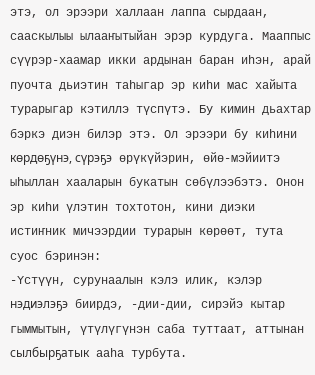этэ, ол эрээри халлаан лаппа сырдаан, сааскылыы ылааҥытыйан эрэр курдуга. Мааппыс сүүрэр-хаамар икки ардынан баран иһэн, арай пуочта дьиэтин таһыгар эр киһи мас хайыта турарыгар кэтиллэ түспүтэ. Бу кимин дьахтар бэркэ диэн билэр этэ. Ол эрээри бу киһини көрдөҕүнэ, сүрэҕэ өрүкүйэрин, өйө-мэйиитэ ыһыллан хааларын букатын сөбүлээбэтэ. Онон эр киһи үлэтин тохтотон, кини диэки истиҥник мичээрдии турарын көрөөт, тута суос бэринэн:
-Үстүүн, сурунаалын кэлэ илик, кэлэр нэдиэлэҕэ биирдэ, -дии-дии, сирэйэ кытар гыммытын, үтүлүгүнэн саба туттаат, аттынан сылбырҕатык ааһа турбута.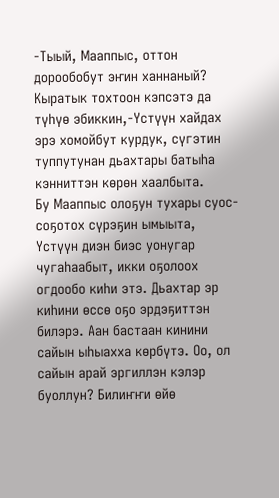-Тыый, Мааппыс, оттон дорообобут эҥин ханнаный? Кыратык тохтоон кэпсэтэ да түһүө эбиккин,-Үстүүн хайдах эрэ хомойбут курдук, сүгэтин туппутунан дьахтары батыһа кэнниттэн көрөн хаалбыта.
Бу Мааппыс олоҕун тухары суос-соҕотох сүрэҕин ымыыта, Үстүүн диэн биэс уонугар чугаһаабыт, икки оҕолоох огдообо киһи этэ. Дьахтар эр киһини өссө оҕо эрдэҕиттэн билэрэ. Аан бастаан кинини сайын ыһыахха көрбүтэ. Оо, ол сайын арай эргиллэн кэлэр буоллун? Билиҥҥи өйө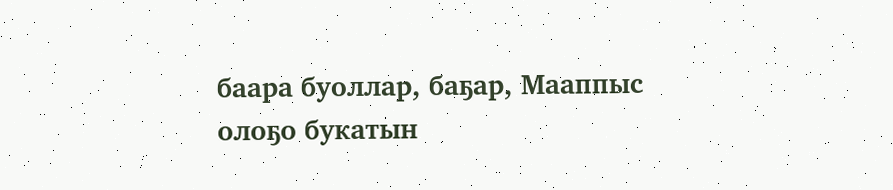баара буоллар, баҕар, Мааппыс олоҕо букатын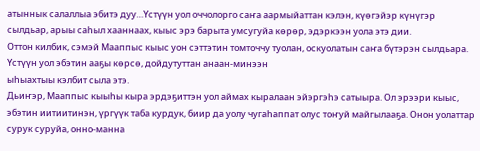атыннык салаллыа эбитэ дуу…Үстүүн уол оччолорго саҥа аармыйаттан кэлэн, күөгэйэр күнүгэр сылдьар, арыы саһыл хааннаах, кыыс эрэ барыта умсугуйа көрөр, эдэркээн уола этэ дии.
Оттон килбик, сэмэй Мааппыс кыыс уон сэттэтин томточчу туолан, оскуолатын саҥа бүтэрэн сылдьара. Үстүүн уол эбэтин ааҕы көрсө, дойдутуттан анаан-минээн
ыһыахтыы кэлбит сыла этэ.
Дьиҥэр, Мааппыс кыыһы кыра эрдэҕиттэн уол аймах кыралаан эйэргэһэ сатыыра. Ол эрээри кыыс, эбэтин иитиитинэн, үргүүк таба курдук, биир да уолу чугаһаппат олус тоҥуй майгылааҕа. Онон уолаттар сурук суруйа, онно-манна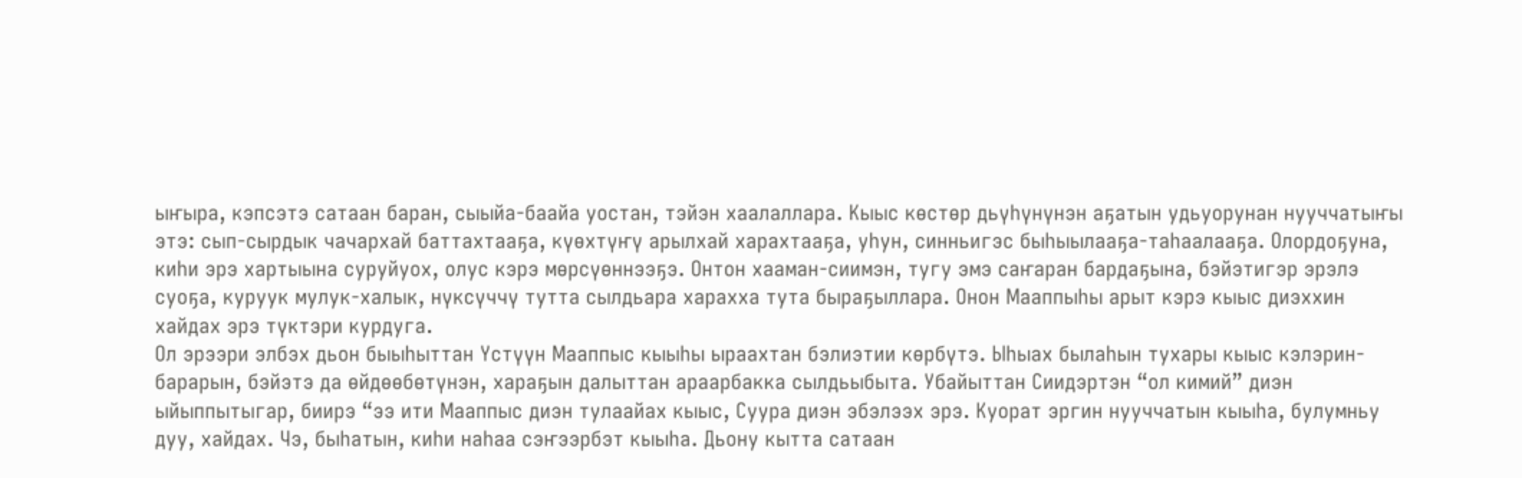ыҥыра, кэпсэтэ сатаан баран, сыыйа-баайа уостан, тэйэн хаалаллара. Кыыс көстөр дьүһүнүнэн аҕатын удьуорунан нууччатыҥы этэ: сып-сырдык чачархай баттахтааҕа, күөхтүҥү арылхай харахтааҕа, уһун, синньигэс быһыылааҕа-таһаалааҕа. Олордоҕуна, киһи эрэ хартыына суруйуох, олус кэрэ мөрсүөннээҕэ. Онтон хааман-сиимэн, тугу эмэ саҥаран бардаҕына, бэйэтигэр эрэлэ суоҕа, куруук мулук-халык, нүксүччү тутта сылдьара харахха тута быраҕыллара. Онон Мааппыһы арыт кэрэ кыыс диэххин хайдах эрэ түктэри курдуга.
Ол эрээри элбэх дьон быыһыттан Үстүүн Мааппыс кыыһы ыраахтан бэлиэтии көрбүтэ. Ыһыах былаһын тухары кыыс кэлэрин-барарын, бэйэтэ да өйдөөбөтүнэн, хараҕын далыттан араарбакка сылдьыбыта. Убайыттан Сиидэртэн “ол кимий” диэн ыйыппытыгар, биирэ “ээ ити Мааппыс диэн тулаайах кыыс, Суура диэн эбэлээх эрэ. Куорат эргин нууччатын кыыһа, булумньу дуу, хайдах. Чэ, быһатын, киһи наһаа сэҥээрбэт кыыһа. Дьону кытта сатаан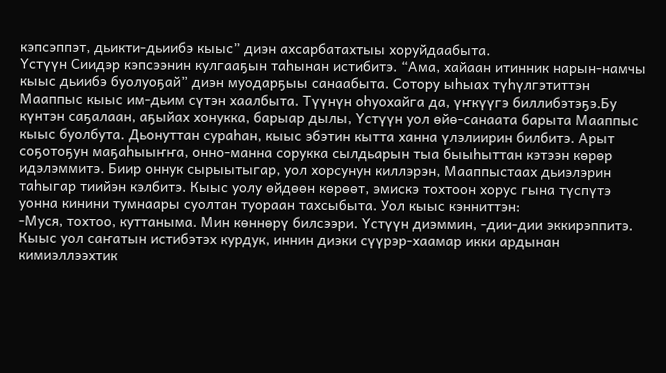кэпсэппэт, дьикти-дьиибэ кыыс” диэн ахсарбатахтыы хоруйдаабыта.
Үстүүн Сиидэр кэпсээнин кулгааҕын таһынан истибитэ. “Ама, хайаан итинник нарын-намчы кыыс дьиибэ буолуоҕай” диэн муодарҕыы санаабыта. Сотору ыһыах түһүлгэтиттэн Мааппыс кыыс им-дьим сүтэн хаалбыта. Түүнүн оһуохайга да, үҥкүүгэ биллибэтэҕэ.Бу күнтэн саҕалаан, аҕыйах хонукка, барыар дылы, Үстүүн уол өйө-санаата барыта Мааппыс кыыс буолбута. Дьонуттан сураһан, кыыс эбэтин кытта ханна үлэлиирин билбитэ. Арыт соҕотоҕун маҕаһыыҥҥа, онно-манна сорукка сылдьарын тыа быыһыттан кэтээн көрөр идэлэммитэ. Биир оннук сырыытыгар, уол хорсунун киллэрэн, Мааппыстаах дьиэлэрин таһыгар тиийэн кэлбитэ. Кыыс уолу өйдөөн көрөөт, эмискэ тохтоон хорус гына түспүтэ уонна кинини тумнаары суолтан туораан тахсыбыта. Уол кыыс кэнниттэн:
-Муся, тохтоо, куттаныма. Мин көннөрү билсээри. Үстүүн диэммин, -дии-дии эккирэппитэ.
Кыыс уол саҥатын истибэтэх курдук, иннин диэки сүүрэр-хаамар икки ардынан кимиэллээхтик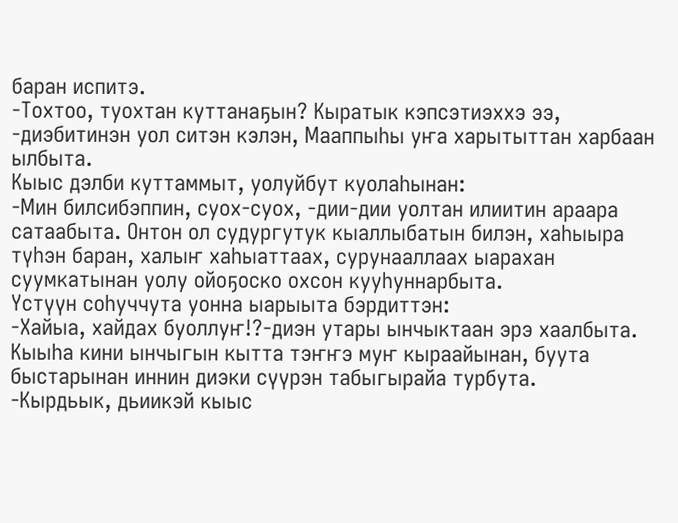баран испитэ.
-Тохтоо, туохтан куттанаҕын? Кыратык кэпсэтиэххэ ээ, -диэбитинэн уол ситэн кэлэн, Мааппыһы уҥа харытыттан харбаан ылбыта.
Кыыс дэлби куттаммыт, уолуйбут куолаһынан:
-Мин билсибэппин, суох-суох, -дии-дии уолтан илиитин араара сатаабыта. Онтон ол судургутук кыаллыбатын билэн, хаһыыра түһэн баран, халыҥ хаһыаттаах, сурунааллаах ыарахан суумкатынан уолу ойоҕоско охсон кууһуннарбыта.
Үстүүн соһуччута уонна ыарыыта бэрдиттэн:
-Хайыа, хайдах буоллуҥ!?-диэн утары ынчыктаан эрэ хаалбыта.
Кыыһа кини ынчыгын кытта тэҥҥэ муҥ кыраайынан, буута быстарынан иннин диэки сүүрэн табыгырайа турбута.
-Кырдьык, дьиикэй кыыс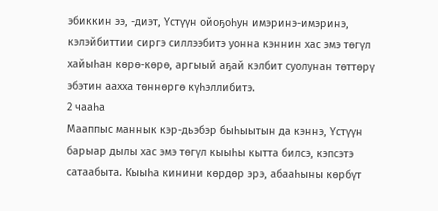эбиккин ээ, -диэт, Үстүүн ойоҕоһун имэринэ-имэринэ, кэлэйбиттии сиргэ силлээбитэ уонна кэннин хас эмэ төгүл хайыһан көрө-көрө, аргыый аҕай кэлбит суолунан төттөрү эбэтин аахха төннөргө күһэллибитэ.
2 чааһа
Мааппыс маннык кэр-дьэбэр быһыытын да кэннэ, Үстүүн барыар дылы хас эмэ төгүл кыыһы кытта билсэ, кэпсэтэ сатаабыта. Кыыһа кинини көрдөр эрэ, абааһыны көрбүт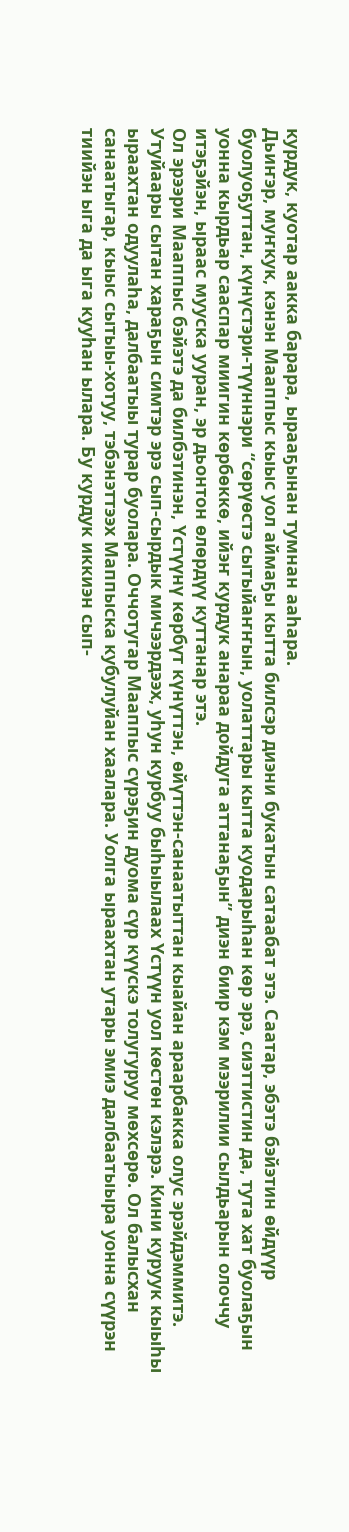курдук, куотар аакка барара, ырааҕынан тумнан ааһара.
Дьиҥэр, муҥкук, кэнэн Мааппыс кыыс уол аймаҕы кытта билсэр диэни букатын сатаабат этэ. Саатар, эбэтэ бэйэтин өйдүүр буолуоҕуттан, күнүстэри-түүннэри “сөрүөстэ сытыйаҥҥын, уолаттары кытта куодарыһан көр эрэ, сиэттистин да, тута хат буолаҕын уонна кырдьар сааспар миигин көрбөккө, ийэҥ курдук анараа дойдуга аттанаҕын” диэн биир кэм мээрилии сылдьарын олоччу итэҕэйэн, ыраас мууска ууран, эр дьонтон өлөрдүү куттанар этэ.
Ол эрээри Мааппыс бэйэтэ да билбэтинэн, Үстүүнү көрбүт күнүттэн, өйүттэн-санаатыттан кыайан араарбакка олус эрэйдэммитэ. Утуйаары сытан хараҕын симтэр эрэ сып-сырдык мичээрдээх, уһун курбуу быһыылаах Үстүүн уол көстөн кэлэрэ. Кини куруук кыыһы ыраахтан одуулаһа, далбаатыы турар буолара. Оччотугар Мааппыс сүрэҕин дуома сүр күүскэ толугуруу мөхсөрө. Ол балысхан санаатыгар, кыыс сытыы-хотуу, тэбэнэттээх Маппыска кубулуйан хаалара. Уолга ыраахтан утары эмиэ далбаатыыра уонна сүүрэн тиийэн ыга да ыга кууһан ылара. Бу курдук иккиэн сып-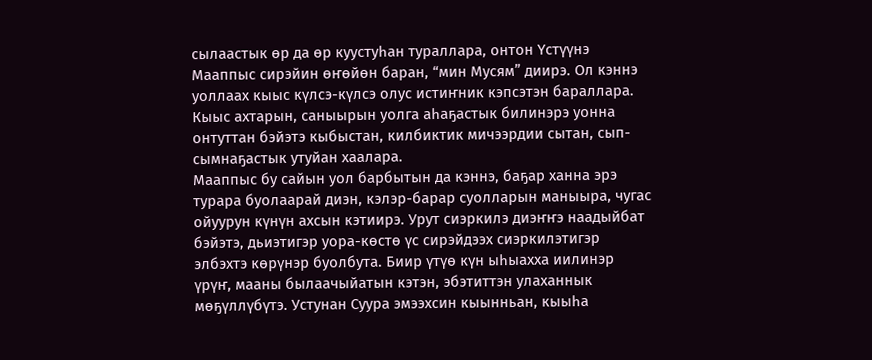сылаастык өр да өр куустуһан тураллара, онтон Үстүүнэ Мааппыс сирэйин өҥөйөн баран, “мин Мусям” диирэ. Ол кэннэ уоллаах кыыс күлсэ-күлсэ олус истиҥник кэпсэтэн бараллара. Кыыс ахтарын, саныырын уолга аһаҕастык билинэрэ уонна онтуттан бэйэтэ кыбыстан, килбиктик мичээрдии сытан, сып-сымнаҕастык утуйан хаалара.
Мааппыс бу сайын уол барбытын да кэннэ, баҕар ханна эрэ турара буолаарай диэн, кэлэр-барар суолларын маныыра, чугас ойуурун күнүн ахсын кэтиирэ. Урут сиэркилэ диэҥҥэ наадыйбат бэйэтэ, дьиэтигэр уора-көстө үс сирэйдээх сиэркилэтигэр элбэхтэ көрүнэр буолбута. Биир үтүө күн ыһыахха иилинэр үрүҥ, мааны былаачыйатын кэтэн, эбэтиттэн улаханнык мөҕүллүбүтэ. Устунан Суура эмээхсин кыынньан, кыыһа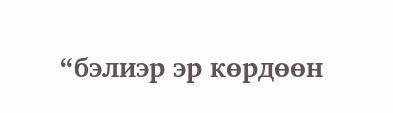“бэлиэр эр көрдөөн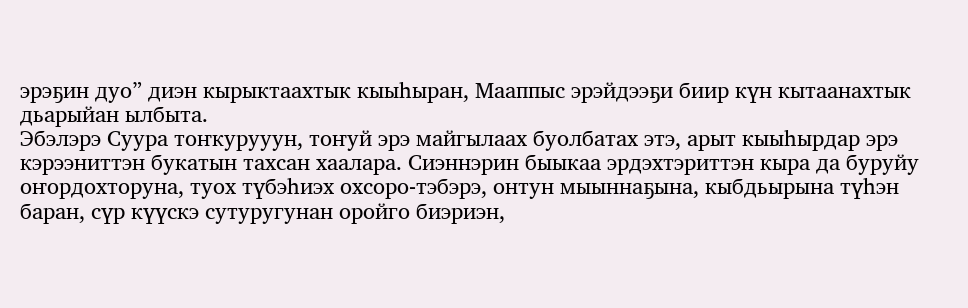эрэҕин дуо” диэн кырыктаахтык кыыһыран, Мааппыс эрэйдээҕи биир күн кытаанахтык дьарыйан ылбыта.
Эбэлэрэ Суура тоҥкурууун, тоҥуй эрэ майгылаах буолбатах этэ, арыт кыыһырдар эрэ кэрээниттэн букатын тахсан хаалара. Сиэннэрин быыкаа эрдэхтэриттэн кыра да буруйу оҥордохторуна, туох түбэһиэх охсоро-тэбэрэ, онтун мыыннаҕына, кыбдьырына түһэн баран, сүр күүскэ сутуругунан оройго биэриэн,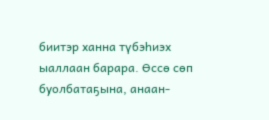биитэр ханна түбэһиэх ыаллаан барара. Өссө сөп буолбатаҕына, анаан-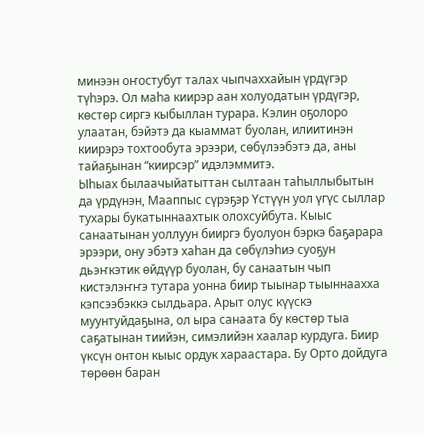минээн оҥостубут талах чыпчаххайын үрдүгэр түһэрэ. Ол маһа киирэр аан холуодатын үрдүгэр, көстөр сиргэ кыбыллан турара. Кэлин оҕолоро улаатан, бэйэтэ да кыаммат буолан, илиитинэн киирэрэ тохтообута эрээри, сөбүлээбэтэ да, аны тайаҕынан “киирсэр” идэлэммитэ.
Ыһыах былаачыйатыттан сылтаан таһыллыбытын да үрдүнэн, Мааппыс сүрэҕэр Үстүүн уол үгүс сыллар тухары букатыннаахтык олохсуйбута. Кыыс санаатынан уоллуун бииргэ буолуон бэркэ баҕарара эрээри, ону эбэтэ хаһан да сөбүлэһиэ суоҕун дьэҥкэтик өйдүүр буолан, бу санаатын чып кистэлэҥҥэ тутара уонна биир тыынар тыыннаахха кэпсээбэккэ сылдьара. Арыт олус күүскэ муунтуйдаҕына, ол ыра санаата бу көстөр тыа саҕатынан тиийэн, симэлийэн хаалар курдуга. Биир үксүн онтон кыыс ордук хараастара. Бу Орто дойдуга төрөөн баран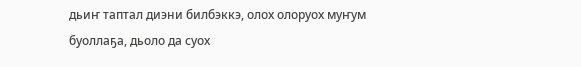дьиҥ таптал диэни билбэккэ, олох олоруох муҥум буоллаҕа, дьоло да суох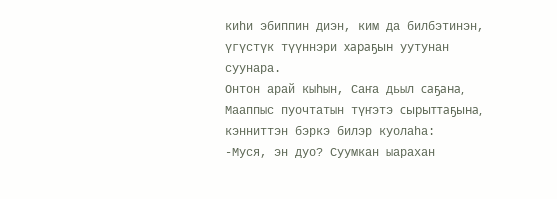киһи эбиппин диэн, ким да билбэтинэн, үгүстүк түүннэри хараҕын уутунан суунара.
Онтон арай кыһын, Саҥа дьыл саҕана, Мааппыс пуочтатын түҥэтэ сырыттаҕына, кэнниттэн бэркэ билэр куолаһа:
-Муся, эн дуо? Суумкан ыарахан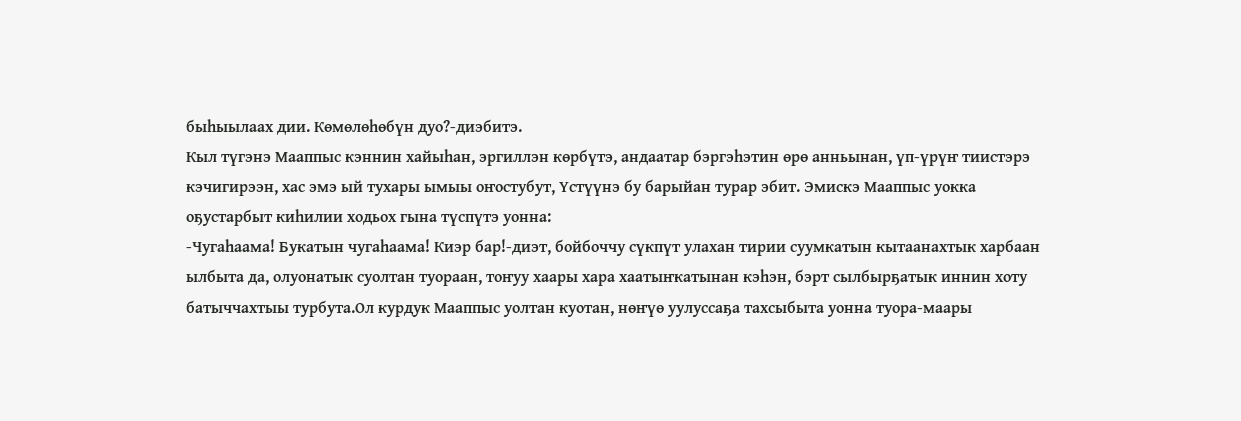быһыылаах дии. Көмөлөһөбүн дуо?-диэбитэ.
Кыл түгэнэ Мааппыс кэннин хайыһан, эргиллэн көрбүтэ, андаатар бэргэһэтин өрө анньынан, үп-үрүҥ тиистэрэ кэчигирээн, хас эмэ ый тухары ымыы оҥостубут, Үстүүнэ бу барыйан турар эбит. Эмискэ Мааппыс уокка оҕустарбыт киһилии ходьох гына түспүтэ уонна:
-Чугаһаама! Букатын чугаһаама! Киэр бар!-диэт, бойбоччу сүкпүт улахан тирии суумкатын кытаанахтык харбаан ылбыта да, олуонатык суолтан туораан, тоҥуу хаары хара хаатыҥкатынан кэһэн, бэрт сылбырҕатык иннин хоту батыччахтыы турбута.Ол курдук Мааппыс уолтан куотан, нөҥүө уулуссаҕа тахсыбыта уонна туора-маары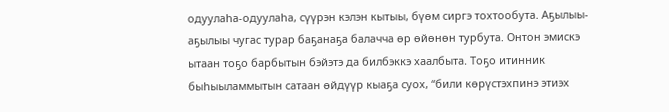одуулаһа-одуулаһа, сүүрэн кэлэн кытыы, бүөм сиргэ тохтообута. Аҕылыы-аҕылыы чугас турар баҕанаҕа балачча өр өйөнөн турбута. Онтон эмискэ ытаан тоҕо барбытын бэйэтэ да билбэккэ хаалбыта. Тоҕо итинник быһыыламмытын сатаан өйдүүр кыаҕа суох, “били көрүстэхпинэ этиэх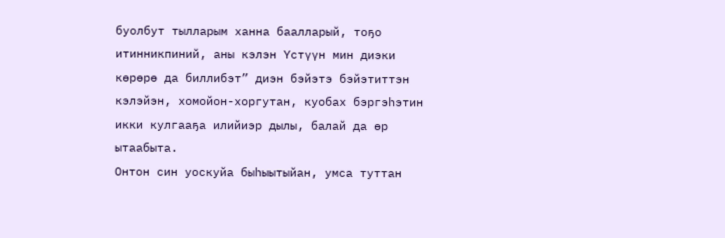буолбут тылларым ханна баалларый, тоҕо итинникпиний, аны кэлэн Үстүүн мин диэки көрөрө да биллибэт” диэн бэйэтэ бэйэтиттэн кэлэйэн, хомойон-хоргутан, куобах бэргэһэтин икки кулгааҕа илийиэр дылы, балай да өр ытаабыта.
Онтон син уоскуйа быһыытыйан, умса туттан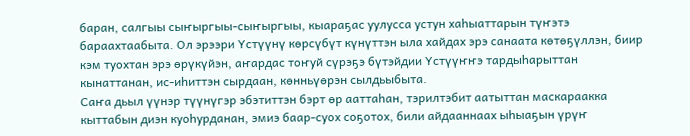баран, салгыы сыҥыргыы-сыҥыргыы, кыараҕас уулусса устун хаһыаттарын түҥэтэ бараахтаабыта. Ол эрээри Үстүүнү көрсүбүт күнүттэн ыла хайдах эрэ санаата көтөҕүллэн, биир кэм туохтан эрэ өрүкүйэн, аҥардас тоҥуй сүрэҕэ бүтэйдии Үстүүҥҥэ тардыһарыттан кынаттанан, ис-иһиттэн сырдаан, көнньүөрэн сылдьыбыта.
Саҥа дьыл үүнэр түүнүгэр эбэтиттэн бэрт өр ааттаһан, тэрилтэбит аатыттан маскараакка кыттабын диэн куоһурданан, эмиэ баар-суох соҕотох, били айдааннаах ыһыаҕын үрүҥ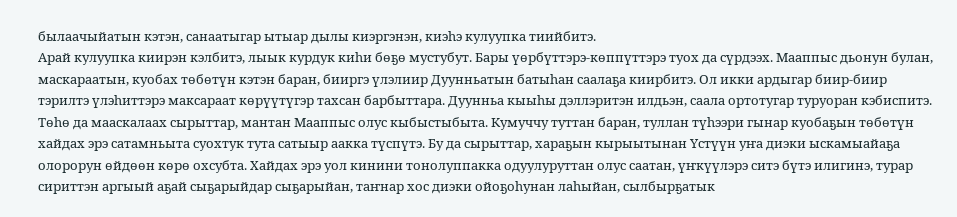былаачыйатын кэтэн, санаатыгар ытыар дылы киэргэнэн, киэһэ кулуупка тиийбитэ.
Арай кулуупка киирэн кэлбитэ, лыык курдук киһи бөҕө мустубут. Бары үөрбүттэрэ-көппүттэрэ туох да сүрдээх. Мааппыс дьонун булан, маскараатын, куобах төбөтүн кэтэн баран, бииргэ үлэлиир Дуунньатын батыһан саалаҕа киирбитэ. Ол икки ардыгар биир-биир тэрилтэ үлэһиттэрэ максараат көрүүтүгэр тахсан барбыттара. Дуунньа кыыһы дэллэритэн илдьэн, саала ортотугар туруоран кэбиспитэ. Төһө да мааскалаах сырыттар, мантан Мааппыс олус кыбыстыбыта. Кумуччу туттан баран, туллан түһээри гынар куобаҕын төбөтүн хайдах эрэ сатамньыта суохтук тута сатыыр аакка түспүтэ. Бу да сырыттар, хараҕын кырыытынан Үстүүн уҥа диэки ыскамыайаҕа олорорун өйдөөн көрө охсубта. Хайдах эрэ уол кинини тонолуппакка одуулуруттан олус саатан, үҥкүүлэрэ ситэ бүтэ илигинэ, турар сириттэн аргыый аҕай сыҕарыйдар сыҕарыйан, таҥнар хос диэки ойоҕоһунан лаһыйан, сылбырҕатык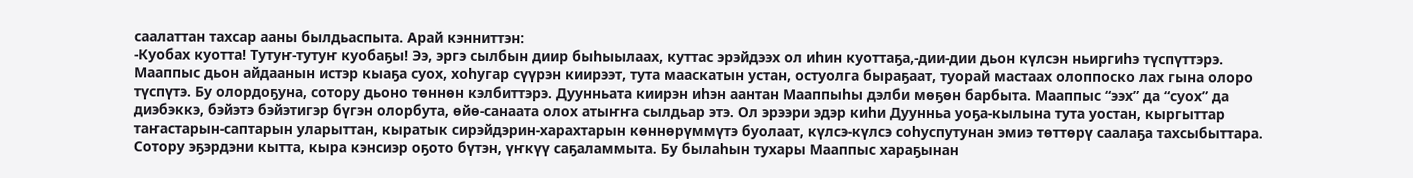саалаттан тахсар ааны былдьаспыта. Арай кэнниттэн:
-Куобах куотта! Тутуҥ-тутуҥ куобаҕы! Ээ, эргэ сылбын диир быһыылаах, куттас эрэйдээх ол иһин куоттаҕа,-дии-дии дьон күлсэн ньиргиһэ түспүттэрэ.
Мааппыс дьон айдаанын истэр кыаҕа суох, хоһугар сүүрэн киирээт, тута мааскатын устан, остуолга быраҕаат, туорай мастаах олоппоско лах гына олоро түспүтэ. Бу олордоҕуна, сотору дьоно төннөн кэлбиттэрэ. Дуунньата киирэн иһэн аантан Мааппыһы дэлби мөҕөн барбыта. Мааппыс “ээх” да “суох” да диэбэккэ, бэйэтэ бэйэтигэр бүгэн олорбута, өйө-санаата олох атыҥҥа сылдьар этэ. Ол эрээри эдэр киһи Дуунньа уоҕа-кылына тута уостан, кыргыттар таҥастарын-саптарын уларыттан, кыратык сирэйдэрин-харахтарын көннөрүммүтэ буолаат, күлсэ-күлсэ соһуспутунан эмиэ төттөрү саалаҕа тахсыбыттара.
Сотору эҕэрдэни кытта, кыра кэнсиэр оҕото бүтэн, үҥкүү саҕаламмыта. Бу былаһын тухары Мааппыс хараҕынан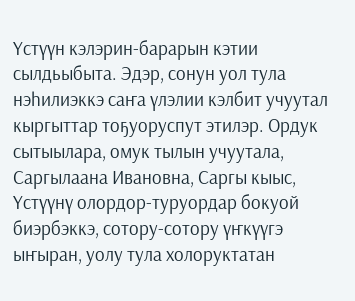Үстүүн кэлэрин-барарын кэтии сылдьыбыта. Эдэр, сонун уол тула нэһилиэккэ саҥа үлэлии кэлбит учуутал кыргыттар тоҕуоруспут этилэр. Ордук сытыылара, омук тылын учуутала, Саргылаана Ивановна, Саргы кыыс, Үстүүнү олордор-туруордар бокуой биэрбэккэ, сотору-сотору үҥкүүгэ ыҥыран, уолу тула холоруктатан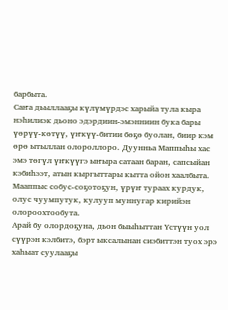барбыта.
Саҥа дьыллааҕы күлүмүрдэс харыйа тула кыра нэһилиэк дьоно эдэрдиин-эмэнниин бука бары үөрүү-көтүү, үҥкүү-битии бөҕө буолан, биир кэм өрө ытыллан олороллоро. Дуунньа Маппыһы хас эмэ төгүл үҥкүүгэ ыҥыра сатаан баран, сапсыйан кэбиһээт, атын кыргыттары кытта ойон хаалбыта. Мааппыс собус-соҕотоҕун, үрүҥ тураах курдук, олус чуумпутук, кулууп муннугар кирийэн олороохтообута.
Арай бу олордоҕуна, дьон быыһыттан Үстүүн уол сүүрэн кэлбитэ, бэрт ыксалынан сиэбиттэн туох эрэ хаһыат суулааҕы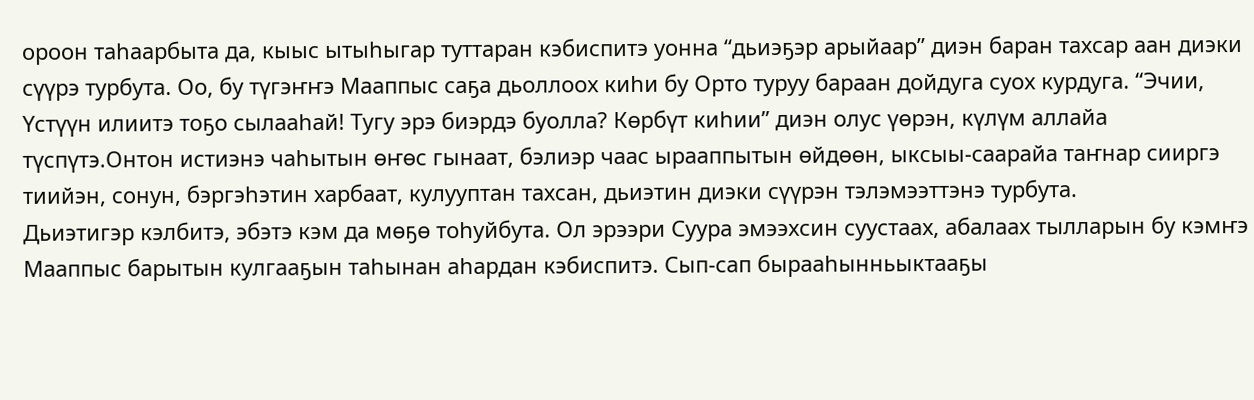ороон таһаарбыта да, кыыс ытыһыгар туттаран кэбиспитэ уонна “дьиэҕэр арыйаар” диэн баран тахсар аан диэки сүүрэ турбута. Оо, бу түгэҥҥэ Мааппыс саҕа дьоллоох киһи бу Орто туруу бараан дойдуга суох курдуга. “Эчии, Үстүүн илиитэ тоҕо сылааһай! Тугу эрэ биэрдэ буолла? Көрбүт киһии” диэн олус үөрэн, күлүм аллайа түспүтэ.Онтон истиэнэ чаһытын өҥөс гынаат, бэлиэр чаас ырааппытын өйдөөн, ыксыы-саарайа таҥнар сииргэ тиийэн, сонун, бэргэһэтин харбаат, кулууптан тахсан, дьиэтин диэки сүүрэн тэлэмээттэнэ турбута.
Дьиэтигэр кэлбитэ, эбэтэ кэм да мөҕө тоһуйбута. Ол эрээри Суура эмээхсин суустаах, абалаах тылларын бу кэмҥэ Мааппыс барытын кулгааҕын таһынан аһардан кэбиспитэ. Сып-сап бырааһынньыктааҕы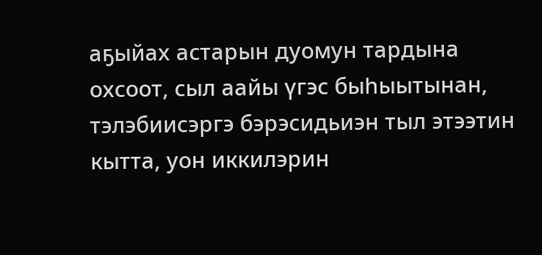аҕыйах астарын дуомун тардына охсоот, сыл аайы үгэс быһыытынан, тэлэбиисэргэ бэрэсидьиэн тыл этээтин кытта, уон иккилэрин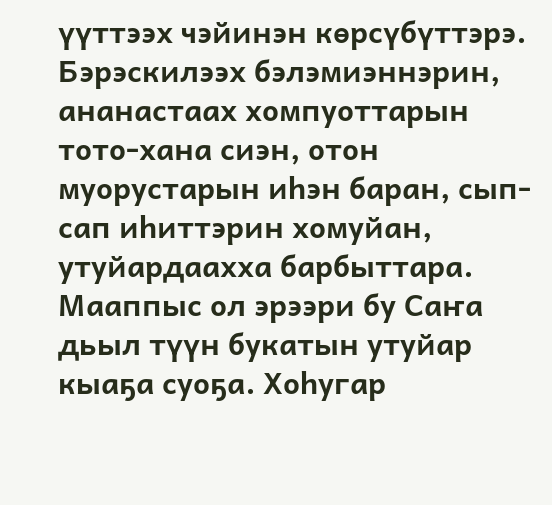үүттээх чэйинэн көрсүбүттэрэ. Бэрэскилээх бэлэмиэннэрин, ананастаах хомпуоттарын тото-хана сиэн, отон муорустарын иһэн баран, сып-сап иһиттэрин хомуйан, утуйардаахха барбыттара.
Мааппыс ол эрээри бу Саҥа дьыл түүн букатын утуйар кыаҕа суоҕа. Хоһугар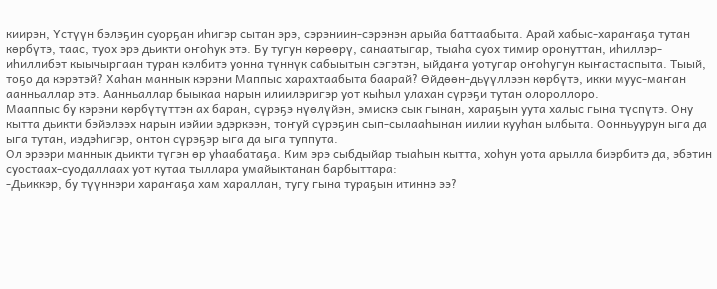киирэн, Үстүүн бэлэҕин суорҕан иһигэр сытан эрэ, сэрэниин-сэрэнэн арыйа баттаабыта. Арай хабыс-хараҥаҕа тутан көрбүтэ, таас, туох эрэ дьикти оҥоһук этэ. Бу тугун көрөөрү, санаатыгар, тыаһа суох тимир оронуттан, иһиллэр-иһиллибэт кыычыргаан туран кэлбитэ уонна түннүк сабыытын сэгэтэн, ыйдаҥа уотугар оҥоһугун кыҥастаспыта. Тыый, тоҕо да кэрэтэй? Хаһан маннык кэрэни Маппыс харахтаабыта баарай? Өйдөөн-дьүүллээн көрбүтэ, икки муус-маҥан аанньаллар этэ. Аанньаллар быыкаа нарын илиилэригэр уот кыһыл улахан сүрэҕи тутан олороллоро.
Мааппыс бу кэрэни көрбүтүттэн ах баран, сүрэҕэ нүөлүйэн, эмискэ сык гынан, хараҕын уута халыс гына түспүтэ. Ону кытта дьикти бэйэлээх нарын иэйии эдэркээн, тоҥуй сүрэҕин сып-сылааһынан иилии кууһан ылбыта. Оонньуурун ыга да ыга тутан, иэдэһигэр, онтон сүрэҕэр ыга да ыга туппута.
Ол эрээри маннык дьикти түгэн өр уһаабатаҕа. Ким эрэ сыбдыйар тыаһын кытта, хоһун уота арылла биэрбитэ да, эбэтин суостаах-суодаллаах уот кутаа тыллара умайыктанан барбыттара:
-Дьиккэр, бу түүннэри хараҥаҕа хам хараллан, тугу гына тураҕын итиннэ ээ?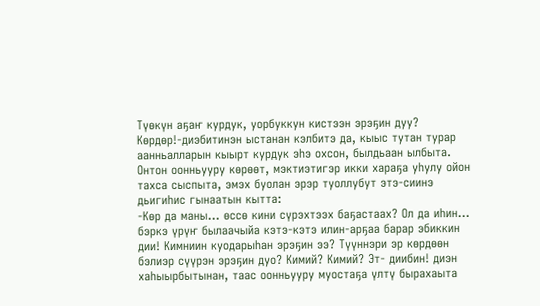Түөкүн аҕаҥ курдук, уорбуккун кистээн эрэҕин дуу? Көрдөр!-диэбитинэн ыстанан кэлбитэ да, кыыс тутан турар аанньалларын кыырт курдук эһэ охсон, былдьаан ылбыта. Онтон оонньууру көрөөт, мэктиэтигэр икки хараҕа уһулу ойон тахса сыспыта, эмэх буолан эрэр туоллубут этэ-сиинэ дьигиһис гынаатын кытта:
-Көр да маны… өссө кини сүрэхтээх баҕастаах? Ол да иһин… бэркэ үрүҥ былаачыйа кэтэ-кэтэ илин-арҕаа барар эбиккин дии! Кимниин куодарыһан эрэҕин ээ? Түүннэри эр көрдөөн бэлиэр сүүрэн эрэҕин дуо? Кимий? Кимий? Эт- диибин! диэн хаһыырбытынан, таас оонньууру муостаҕа үлтү бырахаыта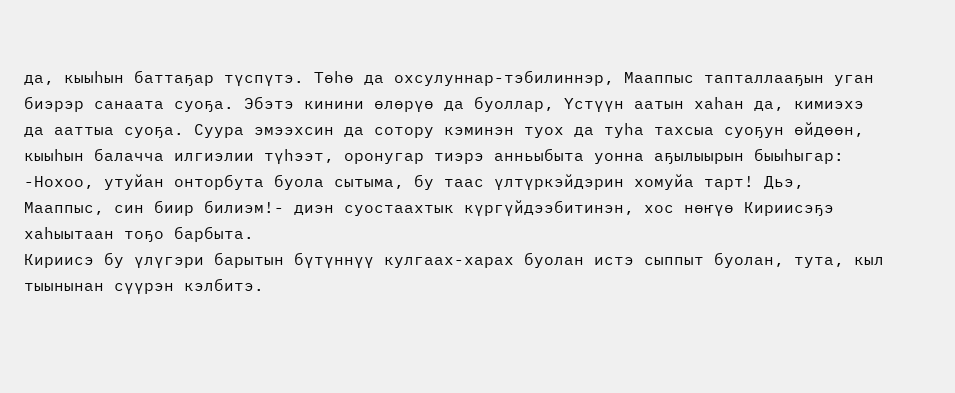да, кыыһын баттаҕар түспүтэ. Төһө да охсулуннар-тэбилиннэр, Мааппыс тапталлааҕын уган биэрэр санаата суоҕа. Эбэтэ кинини өлөрүө да буоллар, Үстүүн аатын хаһан да, кимиэхэ да ааттыа суоҕа. Суура эмээхсин да сотору кэминэн туох да туһа тахсыа суоҕун өйдөөн, кыыһын балачча илгиэлии түһээт, оронугар тиэрэ анньыбыта уонна аҕылыырын быыһыгар:
-Нохоо, утуйан онторбута буола сытыма, бу таас үлтүркэйдэрин хомуйа тарт! Дьэ, Мааппыс, син биир билиэм!- диэн суостаахтык күргүйдээбитинэн, хос нөҥүө Кириисэҕэ хаһыытаан тоҕо барбыта.
Кириисэ бу үлүгэри барытын бүтүннүү кулгаах-харах буолан истэ сыппыт буолан, тута, кыл тыынынан сүүрэн кэлбитэ.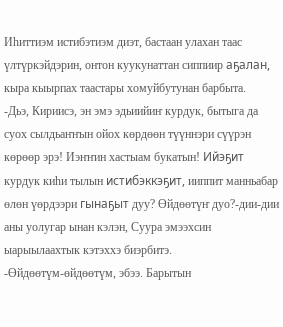Иһиттиэм истибэтиэм диэт, бастаан улахан таас үлтүркэйдэрин, онтон куукунаттан сиппиир аҕалан, кыра кыырпах таастары хомуйбутунан барбыта.
-Дьэ, Кириисэ, эн эмэ эдьиийиҥ курдук, бытыга да суох сылдьаҥҥын ойох көрдөөн түүннэри сүүрэн көрөөр эрэ! Иэҥҥин хастыам букатын! Ийэҕит курдук киһи тылын истибэккэҕит, ииппит манньабар өлөн үөрдээри гынаҕыт дуу? Өйдөөтүҥ дуо?-дии-дии аны уолугар ынан кэлэн, Суура эмээхсин ыарыылаахтык кэтэххэ биэрбитэ.
-Өйдөөтүм-өйдөөтүм, эбээ. Барытын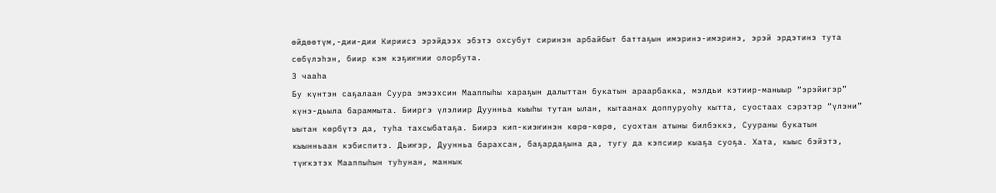өйдөөтүм,-дии-дии Кириисэ эрэйдээх эбэтэ охсубут сиринэн арбайбыт баттаҕын имэринэ-имэринэ, эрэй эрдэтинэ тута сөбүлэһэн, биир кэм кэҕиҥнии олорбута.
3 чааһа
Бу күнтэн саҕалаан Суура эмээхсин Мааппыһы хараҕын далыттан букатын араарбакка, мэлдьи кэтиир-маныыр “эрэйигэр” күнэ-дьыла бараммыта. Бииргэ үлэлиир Дуунньа кыыһы тутан ылан, кытаанах доппуруоһу кытта, суостаах сэрэтэр “үлэни” ыытан көрбүтэ да, туһа тахсыбатаҕа. Биирэ кип-киэҥинэн көрө-көрө, суохтан атыны билбэккэ, Суураны букатын кыынньаан кэбиспитэ. Дьиҥэр, Дуунньа барахсан, баҕардаҕына да, тугу да кэпсиир кыаҕа суоҕа. Хата, кыыс бэйэтэ, түҥкэтэх Мааппыһын туһунан, маннык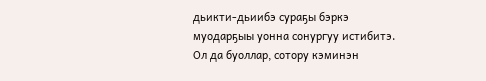дьикти-дьиибэ сураҕы бэркэ муодарҕыы уонна сонургуу истибитэ.
Ол да буоллар, сотору кэминэн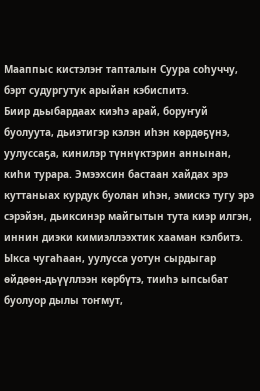Мааппыс кистэлэҥ тапталын Суура соһуччу, бэрт судургутук арыйан кэбиспитэ.
Биир дьыбардаах киэһэ арай, боруҥуй буолуута, дьиэтигэр кэлэн иһэн көрдөҕүнэ, уулуссаҕа, кинилэр түннүктэрин аннынан, киһи турара. Эмээхсин бастаан хайдах эрэ куттаныах курдук буолан иһэн, эмискэ тугу эрэ сэрэйэн, дьиксинэр майгытын тута киэр илгэн, иннин диэки кимиэллээхтик хааман кэлбитэ. Ыкса чугаһаан, уулусса уотун сырдыгар өйдөөн-дьүүллээн көрбүтэ, тииһэ ыпсыбат буолуор дылы тоҥмут,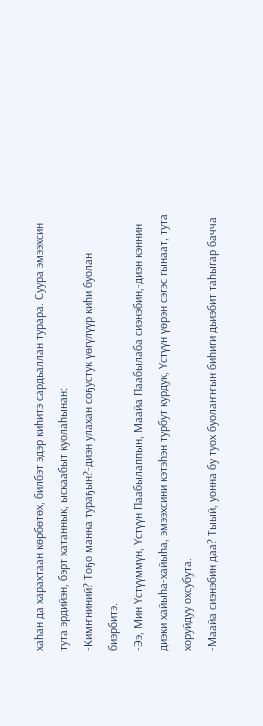хаһан да харахтаан көрбөтөх, билбэт эдэр киһитэ сардьаллан турара. Суура эмээхсин тута эрдийэн, бэрт хатаннык, ыскаабыт куолаһынан:
-Кимҥниний? Тоҕо манна тураҕын?-диэн улахан соҕустук үөгүлүүр киһи буолан биэрбитэ.
-Ээ, Мин Үстүүммүн, Үстүүн Паабылаппын, Маайа Паабылаба сиэнэбин,-диэн кэннин диэки хайыһа-хайыһа, эмээхсини кэтэһэн турбут курдук, Үстүүн үөрэн сэгэс гынаат, тута хоруйдуу охсубута.
-Маайа сиэнэбин даа? Тыый, уонна бу туох буолаҥҥын биһиги дьиэбит таһыгар бачча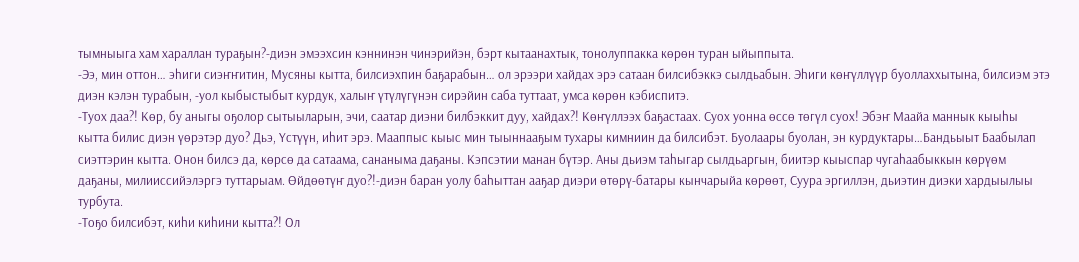тымныыга хам хараллан тураҕын?-диэн эмээхсин кэннинэн чинэрийэн, бэрт кытаанахтык, тонолуппакка көрөн туран ыйыппыта.
-Ээ, мин оттон… эһиги сиэҥҥитин, Мусяны кытта, билсиэхпин баҕарабын… ол эрээри хайдах эрэ сатаан билсибэккэ сылдьабын. Эһиги көҥүллүүр буоллаххытына, билсиэм этэ диэн кэлэн турабын, -уол кыбыстыбыт курдук, халыҥ үтүлүгүнэн сирэйин саба туттаат, умса көрөн кэбиспитэ.
-Туох даа?! Көр, бу аныгы оҕолор сытыыларын, эчи, саатар диэни билбэккит дуу, хайдах?! Көҥүллээх баҕастаах. Суох уонна өссө төгүл суох! Эбэҥ Маайа маннык кыыһы кытта билис диэн үөрэтэр дуо? Дьэ, Үстүүн, иһит эрэ. Мааппыс кыыс мин тыыннааҕым тухары кимниин да билсибэт. Буолаары буолан, эн курдуктары…Бандьыыт Баабылап сиэттэрин кытта. Онон билсэ да, көрсө да сатаама, сананыма даҕаны. Кэпсэтии манан бүтэр. Аны дьиэм таһыгар сылдьаргын, биитэр кыыспар чугаһаабыккын көрүөм даҕаны, милииссийэлэргэ туттарыам. Өйдөөтүҥ дуо?!-диэн баран уолу баһыттан ааҕар диэри өтөрү-батары кынчарыйа көрөөт, Суура эргиллэн, дьиэтин диэки хардыылыы турбута.
-Тоҕо билсибэт, киһи киһини кытта?! Ол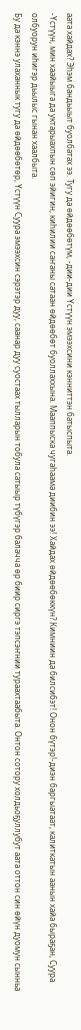аата хайдах? Эһэм бандьыыт буолбатах ээ. Тугу да өйдөөбөтүм, -дии-дии Үстүүн эмээхсини кэнниттэн батыспыта.
-Үстүүн, мин хаайыыга да уктарыахпын сөп эйигин, киһилии саҥаны сатаан өйдөөбөт буоллаххына. Мааппыска чугаһаама диибин ээ! Хайдах өйдөөбөккүн? Кимниин да билсибэт! Онон бүтэр!-диэн баргыатаат, калиткатын аанын хайа быраҕан, Суура олбуорун иһигэр дьылыс гынан хаалбыта.
Бу да кэннэ улаханнык тугу да өйдөөбөтөр, Үстүүн Суура эмээхсин сэрэтэр дуу, саанар дуу суостаах тылларын тобула сатыыр түбүгэр балачча өр биир сиргэ тэпсэҥнии тураахтаабыта. Онтон сотору холдьоҕуллубут аата оттон син өйүн дуомун сынньа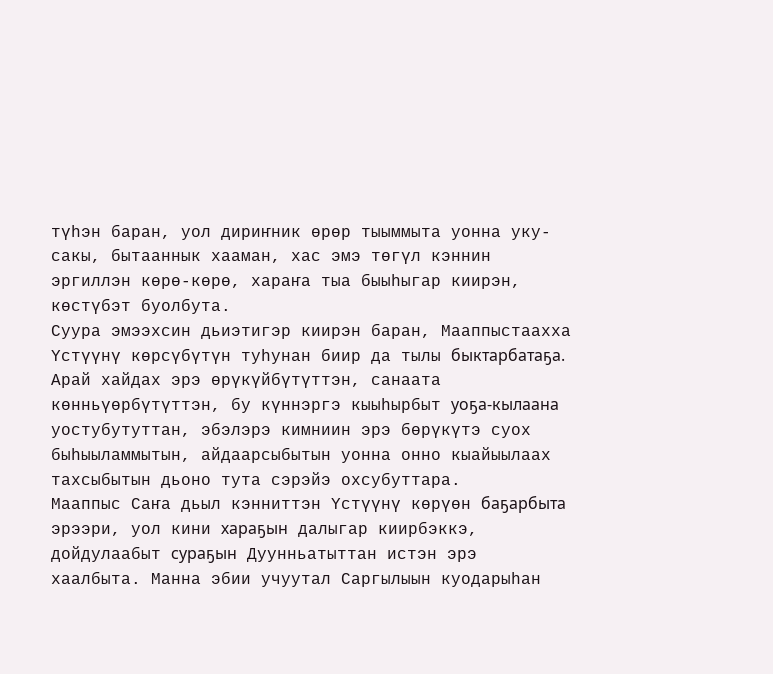түһэн баран, уол дириҥник өрөр тыыммыта уонна уку-сакы, бытааннык хааман, хас эмэ төгүл кэннин эргиллэн көрө-көрө, хараҥа тыа быыһыгар киирэн, көстүбэт буолбута.
Суура эмээхсин дьиэтигэр киирэн баран, Мааппыстаахха Үстүүнү көрсүбүтүн туһунан биир да тылы быктарбатаҕа. Арай хайдах эрэ өрүкүйбүтүттэн, санаата көнньүөрбүтүттэн, бу күннэргэ кыыһырбыт уоҕа-кылаана уостубутуттан, эбэлэрэ кимниин эрэ бөрүкүтэ суох быһыыламмытын, айдаарсыбытын уонна онно кыайыылаах тахсыбытын дьоно тута сэрэйэ охсубуттара.
Мааппыс Саҥа дьыл кэнниттэн Үстүүнү көрүөн баҕарбыта эрээри, уол кини хараҕын далыгар киирбэккэ, дойдулаабыт сураҕын Дуунньатыттан истэн эрэ хаалбыта. Манна эбии учуутал Саргылыын куодарыһан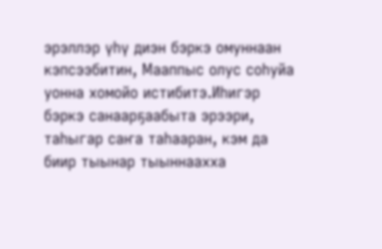эрэллэр үһү диэн бэркэ омуннаан кэпсээбитин, Мааппыс олус соһуйа уонна хомойо истибитэ.Иһигэр бэркэ санаарҕаабыта эрээри, таһыгар саҥа таһааран, кэм да биир тыынар тыыннаахха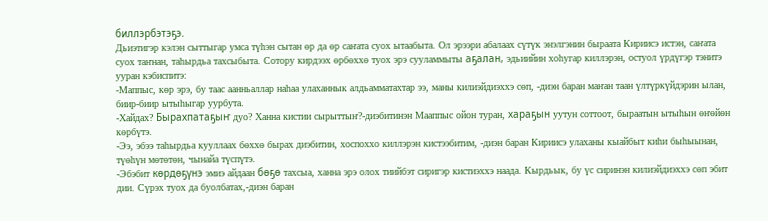биллэрбэтэҕэ.
Дьиэтигэр кэлэн сыттыгар умса түһэн сытан өр да өр саҥата суох ытаабыта. Ол эрээри абалаах сүтүк энэлгэнин быраата Кириисэ истэн, саҥата суох таҥнан, таһырдьа тахсыбыта. Сотору кирдээх өрбөххө туох эрэ сууламмыты аҕалан, эдьиийин хоһугар киллэрэн, остуол үрдүгэр тэнитэ ууран кэбиспитэ:
-Маппыс, көр эрэ, бу таас аанньаллар наһаа улаханнык алдьамматахтар ээ, маны килиэйдиэххэ сөп, -диэн баран маҥан таан үлтүркүйдэрин ылан, биир-биир ытыһыгар уурбута.
-Хайдах? Бырахпатаҕыҥ дуо? Ханна кистии сырыттыҥ?-диэбитинэн Мааппыс ойон туран, хараҕын уутун соттоот, быраатын ытыһын өҥөйөн көрбүтэ.
-Ээ, эбээ таһырдьа кууллаах бөххө бырах диэбитин, хоспоххо киллэрэн кистээбитим, -диэн баран Кириисэ улаханы кыайбыт киһи быһыынан, түөһүн мөтөтөн, чынайа түспүтэ.
-Эбэбит көрдөҕүнэ эмиэ айдаан бөҕө тахсыа, ханна эрэ олох тиийбэт сиригэр кистиэххэ наада. Кырдьык, бу үс сиринэн килиэйдиэххэ сөп эбит дии. Сүрэх туох да буолбатах,-диэн баран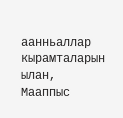аанньаллар кырамталарын ылан, Мааппыс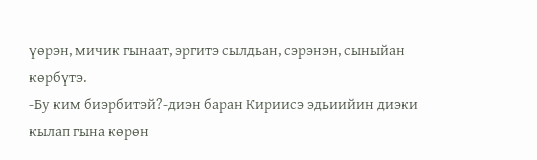үөрэн, мичик гынаат, эргитэ сылдьан, сэрэнэн, сыныйан көрбүтэ.
-Бу ким биэрбитэй?-диэн баран Кириисэ эдьиийин диэки кылап гына көрөн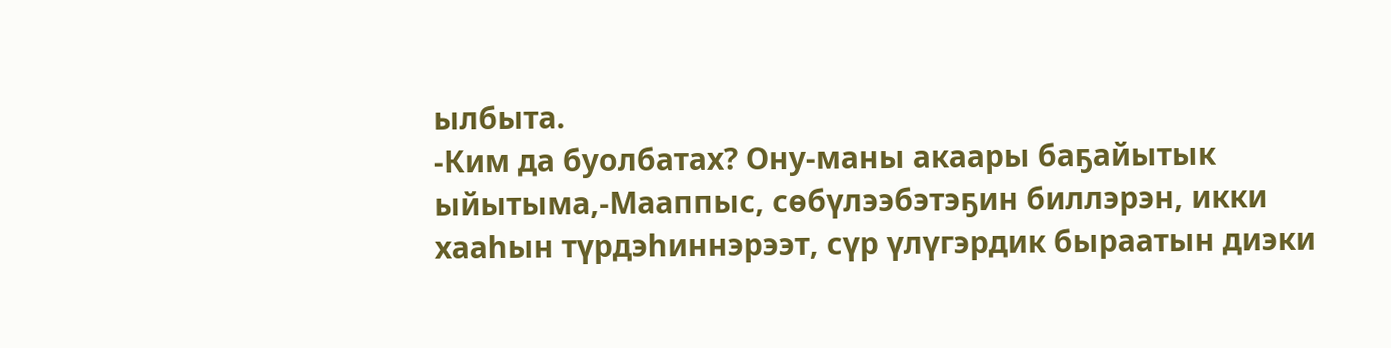ылбыта.
-Ким да буолбатах? Ону-маны акаары баҕайытык ыйытыма,-Мааппыс, сөбүлээбэтэҕин биллэрэн, икки хааһын түрдэһиннэрээт, сүр үлүгэрдик быраатын диэки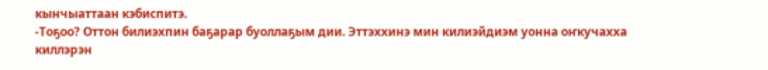кынчыаттаан кэбиспитэ.
-Тоҕоо? Оттон билиэхпин баҕарар буоллаҕым дии. Эттэххинэ мин килиэйдиэм уонна оҥкучахха киллэрэн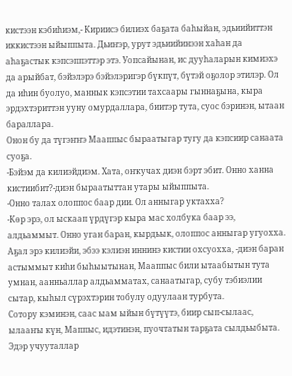кистээн кэбиһиэм,- Кириисэ билиэх баҕата баһыйан, эдьиийиттэн иккистээн ыйыппыта. Дьиҥэр, урут эдьиийинээн хаһан да аһаҕастык кэпсэппэттэр этэ. Уопсайынан, ис дууһаларын кимиэхэ да арыйбат, бэйэлэрэ бэйэлэригэр бүкпүт, бүтэй оҕолор этилэр. Ол да иһин буолуо, маннык кэпсэтии тахсаары гыннаҕына, кыра эрдэхтэриттэн ууну омурдаллара, биитэр тута, суос бэринэн, ытаан бараллара.
Онон бу да түгэҥҥэ Мааппыс быраатыгар тугу да кэпсиир санаата суоҕа.
-Бэйэм да килиэйдиэм. Хата, оҥкучах диэн бэрт эбит. Онно ханна кистиибит?-диэн быраатыттан утары ыйыппыта.
-Онно талах олоппос баар дии. Ол анныгар уктахха?
-Көр эрэ, ол ыскаап үрдүгэр кыра мас холбука баар ээ, алдьаммыт. Онно уган баран, кырдьык, олоппос анныгар угуохха. Аҕал эрэ килиэйи, эбээ кэлиэн иннинэ кистии охсуохха, -диэн баран астыммыт киһи быһыытынан, Мааппыс били ытаабытын тута умнан, аанньаллар алдьамматах, санаатыгар, субу тэбиэлии сытар, кыһыл сүрэхтэрин тобулу одуулаан турбута.
Сотору кэминэн, саас ыам ыйын бүтүүтэ, биир сып-сылаас, ылааҥы күн, Маппыс, идэтинэн, пуочтатын тарҕата сылдьыбыта. Эдэр учууталлар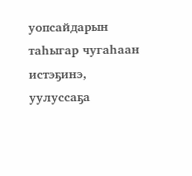уопсайдарын таһыгар чугаһаан истэҕинэ, уулуссаҕа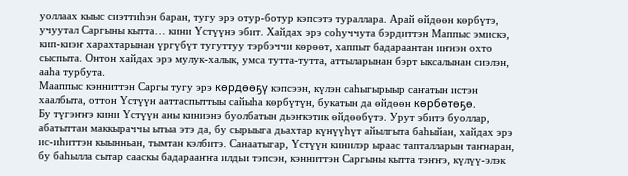уоллаах кыыс сиэттиһэн баран, тугу эрэ отур-ботур кэпсэтэ тураллара. Арай өйдөөн көрбүтэ, учуутал Саргыны кытта… кини Үстүүнэ эбит. Хайдах эрэ соһуччута бэрдиттэн Маппыс эмискэ, кип-киэҥ харахтарынан үргүбүт тугуттуу тэрбэччи көрөөт, хаппыт бадараантан иҥнэн охто сыспыта. Онтон хайдах эрэ мулук-халык, умса тутта-тутта, аттыларынан бэрт ыксалынан сиэлэн, ааһа турбута.
Мааппыс кэнниттэн Саргы тугу эрэ көрдөөҕү кэпсээн, күлэн саһыгырыыр саҥатын истэн хаалбыта, оттон Үстүүн ааттаспыттыы сайыһа көрбүтүн, букатын да өйдөөн көрбөтөҕө.
Бу түгэҥҥэ кини Үстүүн аны киниэнэ буолбатын дьэҥкэтик өйдөөбүтэ. Урут эбитэ буоллар, абатыттан маккыраччы ытыа этэ да, бу сырыыга дьахтар күнүүһүт айылгыта баһыйан, хайдах эрэ ис-иһиттэн кыынньан, тымтан кэлбитэ. Санаатыгар, Үстүүн кинилэр ыраас тапталларын таҥнаран, бу баһылла сытар сааскы бадарааҥҥа илдьи тэпсэн, кэнниттэн Саргыны кытта тэҥҥэ, күлүү-элэк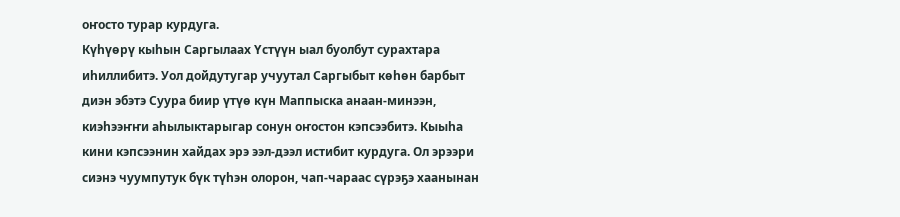оҥосто турар курдуга.
Күһүөрү кыһын Саргылаах Үстүүн ыал буолбут сурахтара иһиллибитэ. Уол дойдутугар учуутал Саргыбыт көһөн барбыт диэн эбэтэ Суура биир үтүө күн Маппыска анаан-минээн, киэһээҥҥи аһылыктарыгар сонун оҥостон кэпсээбитэ. Кыыһа кини кэпсээнин хайдах эрэ ээл-дээл истибит курдуга. Ол эрээри сиэнэ чуумпутук бүк түһэн олорон, чап-чараас сүрэҕэ хаанынан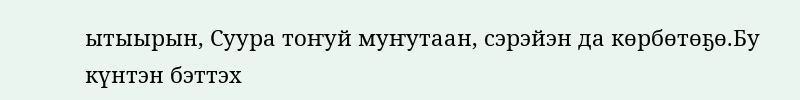ытыырын, Суура тоҥуй муҥутаан, сэрэйэн да көрбөтөҕө.Бу күнтэн бэттэх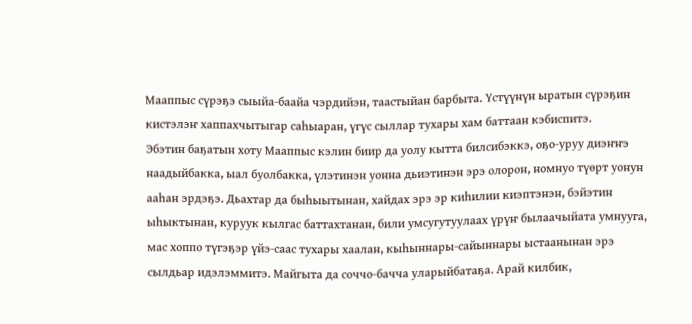Мааппыс сүрэҕэ сыыйа-баайа чэрдийэн, таастыйан барбыта. Үстүүнүн ыратын сүрэҕин кистэлэҥ хаппахчытыгар саһыаран, үгүс сыллар тухары хам баттаан кэбиспитэ.
Эбэтин баҕатын хоту Мааппыс кэлин биир да уолу кытта билсибэккэ, оҕо-уруу диэҥҥэ наадыйбакка, ыал буолбакка, үлэтинэн уонна дьиэтинэн эрэ олорон, номнуо түөрт уонун ааһан эрдэҕэ. Дьахтар да быһыытынан, хайдах эрэ эр киһилии киэптэнэн, бэйэтин ыһыктынан, куруук кылгас баттахтанан, били умсугутуулаах үрүҥ былаачыйата умнууга, мас хоппо түгэҕэр үйэ-саас тухары хаалан, кыһыннары-сайыннары ыстаанынан эрэ сылдьар идэлэммитэ. Майгыта да соччо-бачча уларыйбатаҕа. Арай килбик,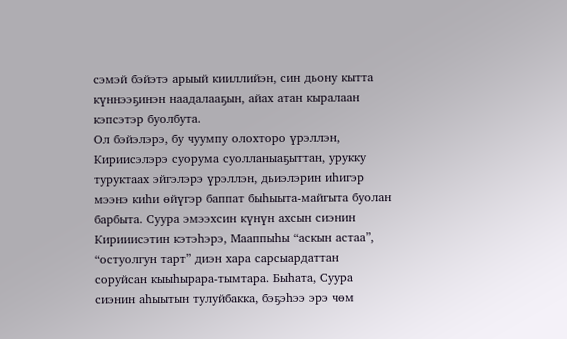сэмэй бэйэтэ арыый кииллийэн, син дьону кытта күннээҕинэн наадалааҕын, айах атан кыралаан кэпсэтэр буолбута.
Ол бэйэлэрэ, бу чуумпу олохторо үрэллэн, Кириисэлэрэ суорума суолланыаҕыттан, урукку туруктаах эйгэлэрэ үрэллэн, дьиэлэрин иһигэр мээнэ киһи өйүгэр баппат быһыыта-майгыта буолан барбыта. Суура эмээхсин күнүн ахсын сиэнин Кирииисэтин кэтэһэрэ, Мааппыһы “аскын астаа”, “остуолгун тарт” диэн хара сарсыардаттан соруйсан кыыһырара-тымтара. Быһата, Суура сиэнин аһыытын тулуйбакка, бэҕэһээ эрэ чөм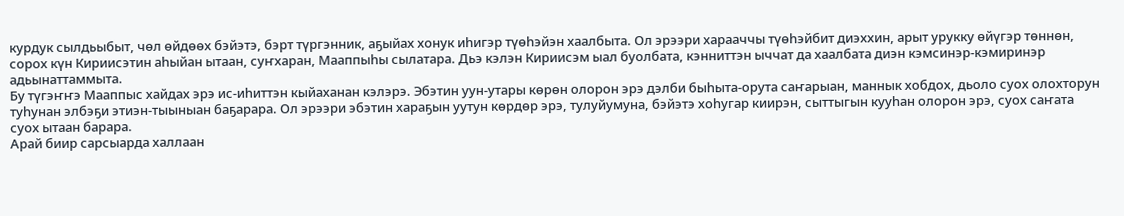курдук сылдьыбыт, чөл өйдөөх бэйэтэ, бэрт түргэнник, аҕыйах хонук иһигэр түөһэйэн хаалбыта. Ол эрээри харааччы түөһэйбит диэххин, арыт урукку өйүгэр төннөн, сорох күн Кириисэтин аһыйан ытаан, суҥхаран, Мааппыһы сылатара. Дьэ кэлэн Кириисэм ыал буолбата, кэнниттэн ыччат да хаалбата диэн кэмсинэр-кэмиринэр адьынаттаммыта.
Бу түгэҥҥэ Мааппыс хайдах эрэ ис-иһиттэн кыйаханан кэлэрэ. Эбэтин уун-утары көрөн олорон эрэ дэлби быһыта-орута саҥарыан, маннык хобдох, дьоло суох олохторун туһунан элбэҕи этиэн-тыыныан баҕарара. Ол эрээри эбэтин хараҕын уутун көрдөр эрэ, тулуйумуна, бэйэтэ хоһугар киирэн, сыттыгын кууһан олорон эрэ, суох саҥата суох ытаан барара.
Арай биир сарсыарда халлаан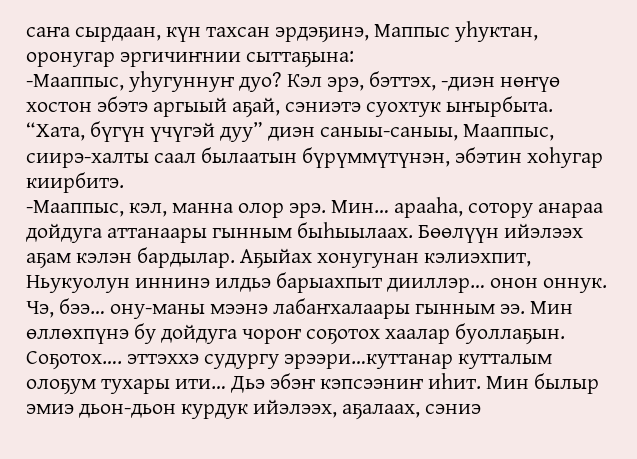саҥа сырдаан, күн тахсан эрдэҕинэ, Маппыс уһуктан, оронугар эргичиҥнии сыттаҕына:
-Мааппыс, уһугуннуҥ дуо? Кэл эрэ, бэттэх, -диэн нөҥүө хостон эбэтэ аргыый аҕай, сэниэтэ суохтук ыҥырбыта.
“Хата, бүгүн үчүгэй дуу” диэн саныы-саныы, Мааппыс, сиирэ-халты саал былаатын бүрүммүтүнэн, эбэтин хоһугар киирбитэ.
-Мааппыс, кэл, манна олор эрэ. Мин… арааһа, сотору анараа дойдуга аттанаары гынным быһыылаах. Бөөлүүн ийэлээх аҕам кэлэн бардылар. Аҕыйах хонугунан кэлиэхпит, Ньукуолун иннинэ илдьэ барыахпыт дииллэр… онон оннук. Чэ, бээ… ону-маны мээнэ лабаҥхалаары гынным ээ. Мин өллөхпүнэ бу дойдуга чороҥ соҕотох хаалар буоллаҕын. Соҕотох…. эттэххэ судургу эрээри…куттанар кутталым олоҕум тухары ити… Дьэ эбэҥ кэпсээниҥ иһит. Мин былыр эмиэ дьон-дьон курдук ийэлээх, аҕалаах, сэниэ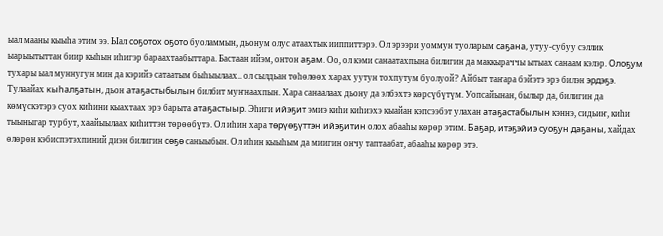ыал мааны кыыһа этим ээ. Ыал соҕотох оҕото буоламмын, дьонум олус атаахтык ииппиттэрэ. Ол эрээри уоммун туоларым саҕана, утуу-субуу сэллик ыарыытыттан биир кыһын иһигэр бараахтаабыттара. Бастаан ийэм, онтон аҕам. Оо, ол кэми санаатахпына билигин да маккыраччы ытыах санаам кэлэр. Олоҕум тухары ыал муннугун мин да кэрийэ сатаатым быһыылаах.. ол сылдьан төһөлөөх харах уутун тохпутум буолуой? Айбыт таҥара бэйэтэ эрэ билэн эрдэҕэ. Тулаайах кыһалҕатын, дьон атаҕастыбылын билбит муҥнаахпын. Хара санаалаах дьону да элбэхтэ көрсүбүтүм. Уопсайынан, былыр да, билигин да көмүскэтэрэ суох киһини кыахтаах эрэ барыта атаҕастыыр. Эһиги ийэҕит эмиэ киһи киһиэхэ кыайан кэпсээбэт улахан атаҕастабылын кэннэ, сидьиҥ, киһи тыыныгар турбут, хаайыылаах киһиттэн төрөөбүтэ. Ол иһин хара төрүөҕүттэн ийэҕитин олох абааһы көрөр этим. Баҕар, итэҕэйиэ суоҕун даҕаны, хайдах өлөрөн кэбиспэтэхпиний диэн билигин сөҕө саныыбын. Ол иһин кыыһым да миигин ончу таптаабат, абааһы көрөр этэ.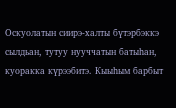Оскуолатын сиирэ-халты бүтэрбэккэ сылдьан, тутуу нууччатын батыһан, куоракка күрээбитэ. Кыыһым барбыт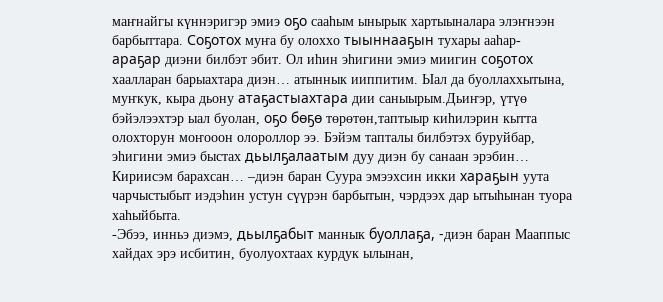маҥнайгы күннэригэр эмиэ оҕо сааһым ынырык хартыыналара элэҥнээн барбыттара. Соҕотох муҥа бу олоххо тыыннааҕын тухары ааһар-араҕар диэни билбэт эбит. Ол иһин эһигини эмиэ миигин соҕотох хаалларан барыахтара диэн… атыннык ииппитим. Ыал да буоллаххытына, муҥкук, кыра дьону атаҕастыахтара дии саныырым.Дьиҥэр, үтүө бэйэлээхтэр ыал буолан, оҕо бөҕө төрөтөн,таптыыр киһилэрин кытта олохторун моҥооон олороллор ээ. Бэйэм тапталы билбэтэх буруйбар, эһигини эмиэ быстах дьылҕалаатым дуу диэн бу санаан эрэбин… Кириисэм барахсан… –диэн баран Суура эмээхсин икки хараҕын уута чарчыстыбыт иэдэһин устун сүүрэн барбытын, чэрдээх дар ытыһынан туора хаһыйбыта.
-Эбээ, инньэ диэмэ, дьылҕабыт маннык буоллаҕа, -диэн баран Мааппыс хайдах эрэ исбитин, буолуохтаах курдук ылынан,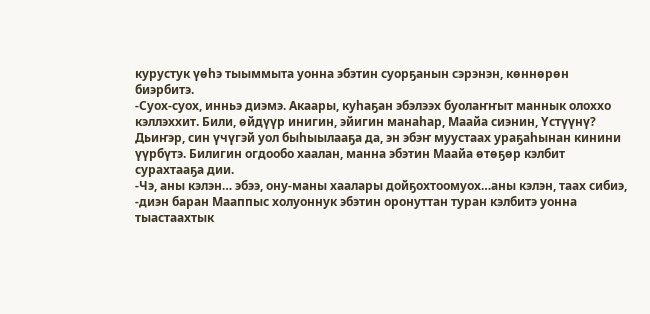курустук үөһэ тыыммыта уонна эбэтин суорҕанын сэрэнэн, көннөрөн биэрбитэ.
-Суох-суох, инньэ диэмэ. Акаары, куһаҕан эбэлээх буолаҥҥыт маннык олоххо кэллэххит. Били, өйдүүр инигин, эйигин манаһар, Маайа сиэнин, Үстүүнү? Дьиҥэр, син үчүгэй уол быһыылааҕа да, эн эбэҥ муустаах ураҕаһынан кинини үүрбүтэ. Билигин огдообо хаалан, манна эбэтин Маайа өтөҕөр кэлбит сурахтааҕа дии.
-Чэ, аны кэлэн… эбээ, ону-маны хаалары дойҕохтоомуох…аны кэлэн, таах сибиэ, -диэн баран Мааппыс холуоннук эбэтин оронуттан туран кэлбитэ уонна тыастаахтык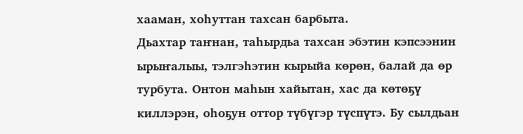хааман, хоһуттан тахсан барбыта.
Дьахтар таҥнан, таһырдьа тахсан эбэтин кэпсээнин ырыҥалыы, тэлгэһэтин кырыйа көрөн, балай да өр турбута. Онтон маһын хайытан, хас да көтөҕү киллэрэн, оһоҕун оттор түбүгэр түспүтэ. Бу сылдьан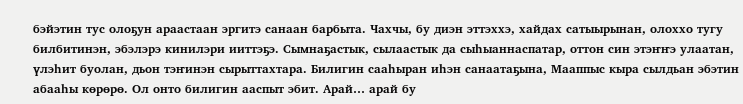бэйэтин тус олоҕун араастаан эргитэ санаан барбыта. Чахчы, бу диэн эттэххэ, хайдах сатыырынан, олоххо тугу билбитинэн, эбэлэрэ кинилэри ииттэҕэ. Сымнаҕастык, сылаастык да сыһыаннаспатар, оттон син этэҥҥэ улаатан, үлэһит буолан, дьон тэҥинэн сырыттахтара. Билигин сааһыран иһэн санаатаҕына, Мааппыс кыра сылдьан эбэтин абааһы көрөрө. Ол онто билигин ааспыт эбит. Арай… арай бу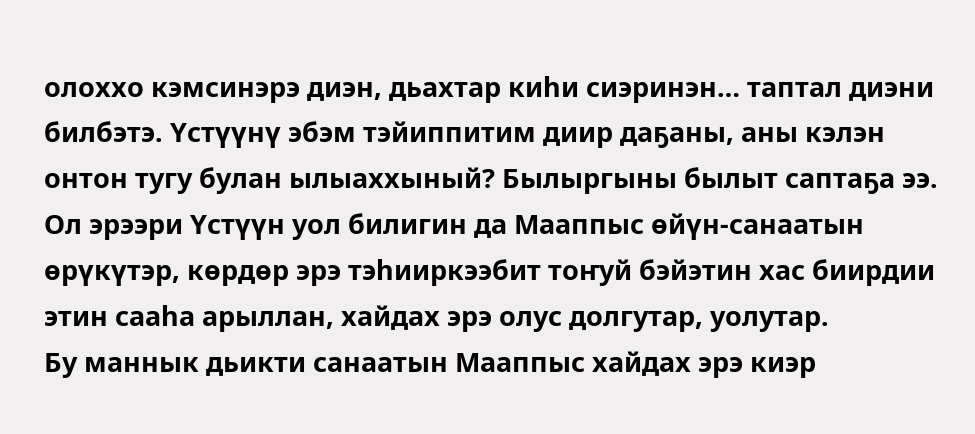олоххо кэмсинэрэ диэн, дьахтар киһи сиэринэн… таптал диэни билбэтэ. Үстүүнү эбэм тэйиппитим диир даҕаны, аны кэлэн онтон тугу булан ылыаххыный? Былыргыны былыт саптаҕа ээ. Ол эрээри Үстүүн уол билигин да Мааппыс өйүн-санаатын өрүкүтэр, көрдөр эрэ тэһииркээбит тоҥуй бэйэтин хас биирдии этин сааһа арыллан, хайдах эрэ олус долгутар, уолутар.
Бу маннык дьикти санаатын Мааппыс хайдах эрэ киэр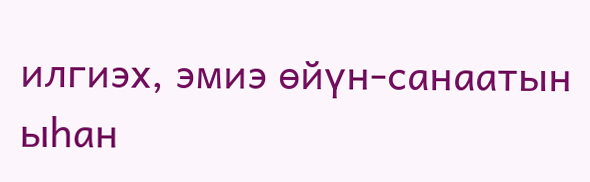илгиэх, эмиэ өйүн-санаатын ыһан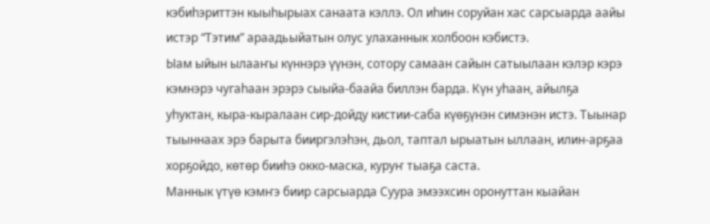кэбиһэриттэн кыыһырыах санаата кэллэ. Ол иһин соруйан хас сарсыарда аайы истэр “Тэтим” араадьыйатын олус улаханнык холбоон кэбистэ.
Ыам ыйын ылааҥы күннэрэ үүнэн, сотору самаан сайын сатыылаан кэлэр кэрэ кэмнэрэ чугаһаан эрэрэ сыыйа-баайа биллэн барда. Күн уһаан, айылҕа уһуктан, кыра-кыралаан сир-дойду кистии-саба күөҕүнэн симэнэн истэ. Тыынар тыыннаах эрэ барыта бииргэлэһэн, дьол, таптал ырыатын ыллаан, илин-арҕаа хорҕойдо, көтөр бииһэ окко-маска, куруҥ тыаҕа саста.
Маннык үтүө кэмҥэ биир сарсыарда Суура эмээхсин оронуттан кыайан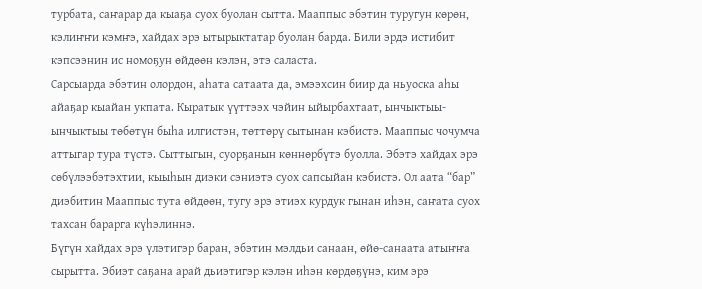турбата, саҥарар да кыаҕа суох буолан сытта. Мааппыс эбэтин туругун көрөн, кэлиҥҥи кэмҥэ, хайдах эрэ ытырыктатар буолан барда. Били эрдэ истибит кэпсээнин ис номоҕун өйдөөн кэлэн, этэ саласта.
Сарсыарда эбэтин олордон, аһата сатаата да, эмээхсин биир да ньуоска аһы айаҕар кыайан укпата. Кыратык үүттээх чэйин ыйырбахтаат, ынчыктыы-ынчыктыы төбөтүн быһа илгистэн, төттөрү сытынан кэбистэ. Мааппыс чочумча аттыгар тура түстэ. Сыттыгын, суорҕанын көннөрбүтэ буолла. Эбэтэ хайдах эрэ сөбүлээбэтэхтии, кыыһын диэки сэниэтэ суох сапсыйан кэбистэ. Ол аата “бар” диэбитин Мааппыс тута өйдөөн, тугу эрэ этиэх курдук гынан иһэн, саҥата суох тахсан барарга күһэлиннэ.
Бүгүн хайдах эрэ үлэтигэр баран, эбэтин мэлдьи санаан, өйө-санаата атыҥҥа сырытта. Эбиэт саҕана арай дьиэтигэр кэлэн иһэн көрдөҕүнэ, ким эрэ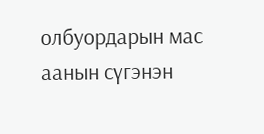олбуордарын мас аанын сүгэнэн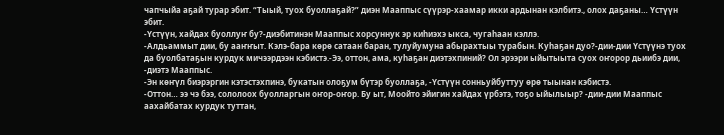чапчыйа аҕай турар эбит. “Тыый, туох буоллаҕай?” диэн Мааппыс сүүрэр-хаамар икки ардынан кэлбитэ., олох даҕаны… Үстүүн эбит.
-Үстүүн, хайдах буоллуҥ бу?-диэбитинэн Мааппыс хорсуннук эр киһиэхэ ыкса, чугаһаан кэллэ.
-Алдьаммыт дии, бу ааҥҥыт. Кэлэ-бара көрө сатаан баран, тулуйумуна абырахтыы турабын. Куһаҕан дуо?-дии-дии Үстүүнэ туох да буолбатаҕын курдук мичээрдээн кэбистэ.-Ээ, оттон, ама, куһаҕан диэтэхпиний? Ол эрээри ыйытыыта суох оҥорор дьиибэ дии, -диэтэ Мааппыс.
-Эн көҥүл биэрэргин кэтэстэхпинэ, букатын олоҕум бүтэр буоллаҕа, -Үстүүн сонньуйбуттуу өрө тыынан кэбистэ.
-Оттон… ээ чэ бээ, сололоох буолларгын оҥор-оҥор. Бу ыт, Моойто эйигин хайдах үрбэтэ, тоҕо ыйылыыр? -дии-дии Мааппыс аахайбатах курдук туттан,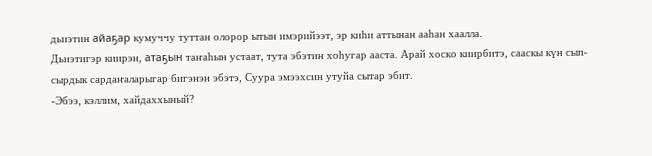дьиэтин айаҕар кумуччу туттан олорор ытын имэрийээт, эр киһи аттынан ааһан хаалла.
Дьиэтигэр киирэн, атаҕын таҥаһын устаат, тута эбэтин хоһугар ааста. Арай хоско киирбитэ, сааскы күн сып-сырдык сардаҥаларыгар бигэнэн эбэтэ, Суура эмээхсин утуйа сытар эбит.
-Эбээ, кэллим, хайдаххыный?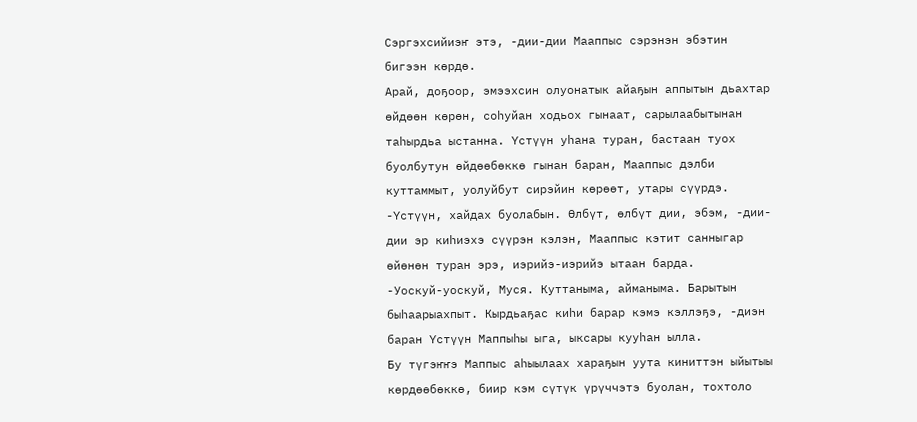Сэргэхсийиэҥ этэ, -дии-дии Мааппыс сэрэнэн эбэтин бигээн көрдө.
Арай, доҕоор, эмээхсин олуонатык айаҕын аппытын дьахтар өйдөөн көрөн, соһуйан ходьох гынаат, сарылаабытынан таһырдьа ыстанна. Үстүүн уһана туран, бастаан туох буолбутун өйдөөбөккө гынан баран, Мааппыс дэлби куттаммыт, уолуйбут сирэйин көрөөт, утары сүүрдэ.
-Үстүүн, хайдах буолабын. Өлбүт, өлбүт дии, эбэм, -дии-дии эр киһиэхэ сүүрэн кэлэн, Мааппыс кэтит санныгар өйөнөн туран эрэ, иэрийэ-иэрийэ ытаан барда.
-Уоскуй-уоскуй, Муся. Куттаныма, айманыма. Барытын быһаарыахпыт. Кырдьаҕас киһи барар кэмэ кэллэҕэ, -диэн баран Үстүүн Маппыһы ыга, ыксары кууһан ылла.
Бу түгэҥҥэ Маппыс аһыылаах хараҕын уута киниттэн ыйытыы көрдөөбөккө, биир кэм сүтүк үрүччэтэ буолан, тохтоло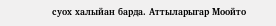суох халыйан барда. Аттыларыгар Моойто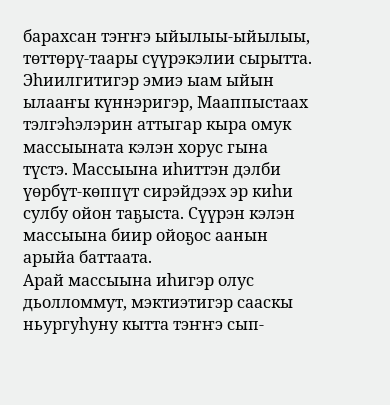барахсан тэҥҥэ ыйылыы-ыйылыы, төттөрү-таары сүүрэкэлии сырытта.
Эһиилгитигэр эмиэ ыам ыйын ылааҥы күннэригэр, Мааппыстаах тэлгэһэлэрин аттыгар кыра омук массыыната кэлэн хорус гына түстэ. Массыына иһиттэн дэлби үөрбүт-көппүт сирэйдээх эр киһи сулбу ойон таҕыста. Сүүрэн кэлэн массыына биир ойоҕос аанын арыйа баттаата.
Арай массыына иһигэр олус дьолломмут, мэктиэтигэр сааскы ньургуһуну кытта тэҥҥэ сып-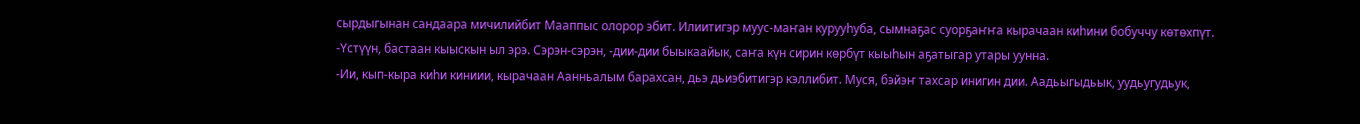сырдыгынан сандаара мичилийбит Мааппыс олорор эбит. Илиитигэр муус-маҥан курууһуба, сымнаҕас суорҕаҥҥа кырачаан киһини бобуччу көтөхпүт.
-Үстүүн, бастаан кыыскын ыл эрэ. Сэрэн-сэрэн, -дии-дии быыкаайык, саҥа күн сирин көрбүт кыыһын аҕатыгар утары уунна.
-Ии, кып-кыра киһи киниии, кырачаан Аанньалым барахсан, дьэ дьиэбитигэр кэллибит. Муся, бэйэҥ тахсар инигин дии. Аадьыгыдьык, уудьугудьук,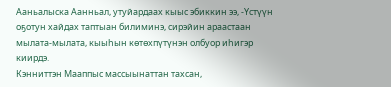Ааньалыска Аанньал, утуйардаах кыыс эбиккин ээ, -Үстүүн оҕотун хайдах таптыан билиминэ, сирэйин араастаан мылата-мылата, кыыһын көтөхпүтүнэн олбуор иһигэр киирдэ.
Кэнниттэн Мааппыс массыынаттан тахсан,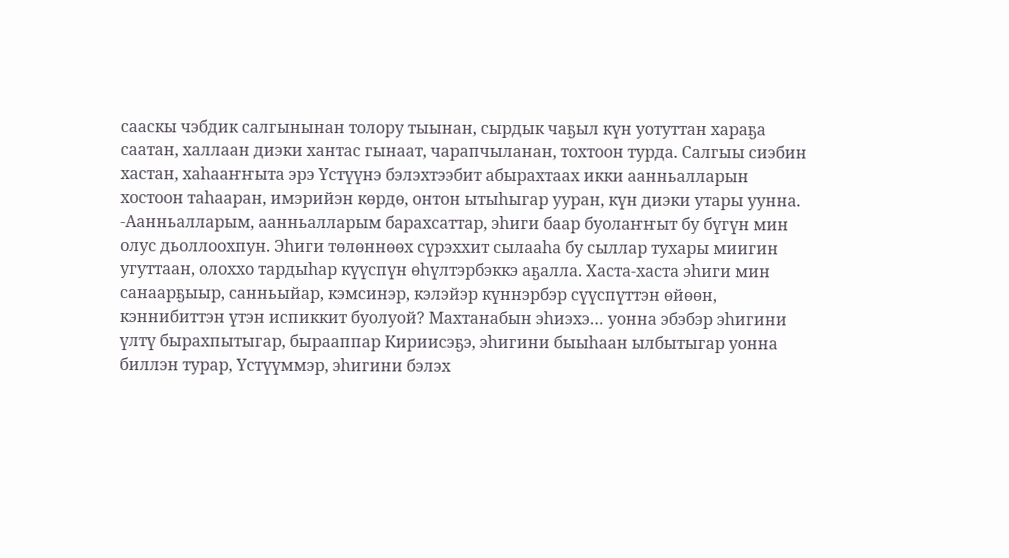сааскы чэбдик салгынынан толору тыынан, сырдык чаҕыл күн уотуттан хараҕа саатан, халлаан диэки хантас гынаат, чарапчыланан, тохтоон турда. Салгыы сиэбин хастан, хаһааҥҥыта эрэ Үстүүнэ бэлэхтээбит абырахтаах икки аанньалларын хостоон таһааран, имэрийэн көрдө, онтон ытыһыгар ууран, күн диэки утары уунна.
-Аанньалларым, аанньалларым барахсаттар, эһиги баар буолаҥҥыт бу бүгүн мин олус дьоллоохпун. Эһиги төлөннөөх сүрэххит сылааһа бу сыллар тухары миигин угуттаан, олоххо тардыһар күүспүн өһүлтэрбэккэ аҕалла. Хаста-хаста эһиги мин санаарҕыыр, санньыйар, кэмсинэр, кэлэйэр күннэрбэр сүүспүттэн өйөөн, кэннибиттэн үтэн испиккит буолуой? Махтанабын эһиэхэ… уонна эбэбэр эһигини үлтү бырахпытыгар, бырааппар Кириисэҕэ, эһигини быыһаан ылбытыгар уонна биллэн турар, Үстүүммэр, эһигини бэлэх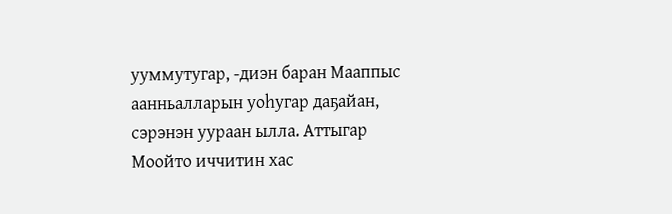ууммутугар, -диэн баран Мааппыс аанньалларын уоһугар даҕайан, сэрэнэн уураан ылла. Аттыгар Моойто иччитин хас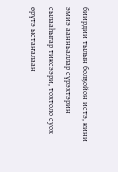биирдии тылын болҕойон истэ, кини эмиэ аанньаллар сүрэхтэрин сылааһыгар тиксээри, тохтоло суох өрүтэ ыстаҥалаан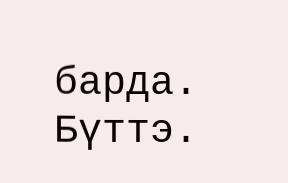барда.
Бүттэ.